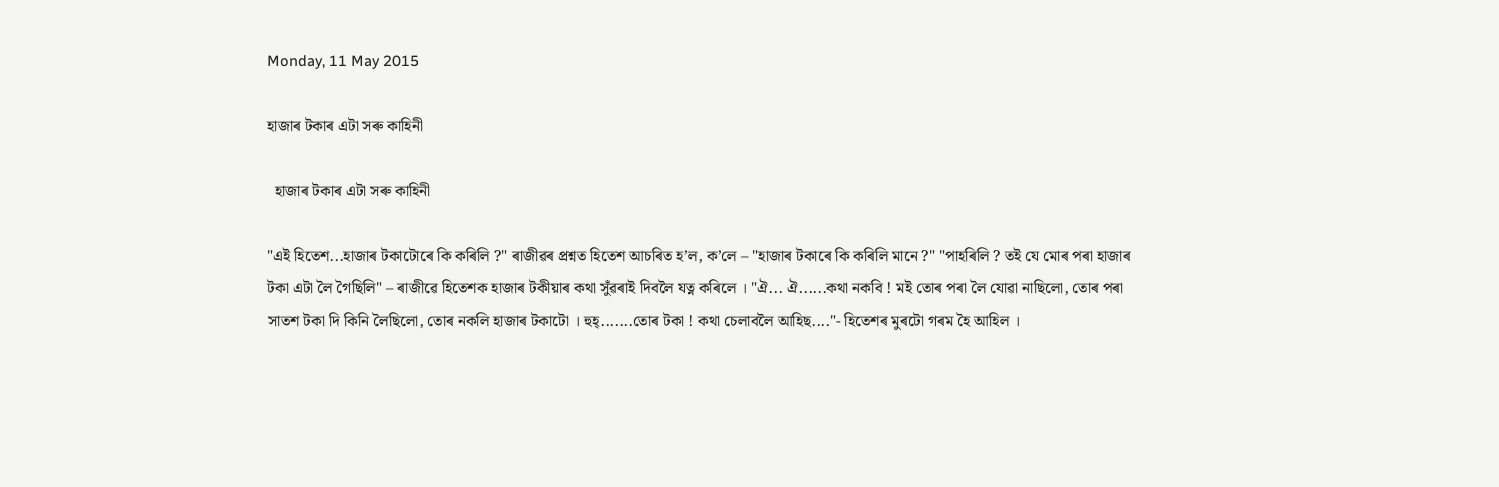Monday, 11 May 2015

হাজাৰ টকাৰ এটা সৰু কাহিনী

  হাজাৰ টকাৰ এটা সৰু কাহিনী

"এই হিতেশ...হাজাৰ টকাটোৰে কি কৰিলি ?" ৰাজীৱৰ প্ৰশ্নত হিতেশ আচৰিত হ’ল, ক’লে – "হাজাৰ টকাৰে কি কৰিলি মানে ?" "পাহৰিলি ? তই যে মোৰ পৰা হাজাৰ টকা এটা লৈ গৈছিলি" – ৰাজীৱে হিতেশক হাজাৰ টকীয়াৰ কথা সুঁৱৰাই দিবলৈ যত্ন কৰিলে । "ঐ... ঐ......কথা নকবি ! মই তোৰ পৰা লৈ যোৱা নাছিলো, তোৰ পৰা সাতশ টকা দি কিনি লৈছিলো, তোৰ নকলি হাজাৰ টকাটো । হুহ্.......তোৰ টকা ! কথা চেলাবলৈ আহিছ...."- হিতেশৰ মুৰটো গৰম হৈ আহিল ।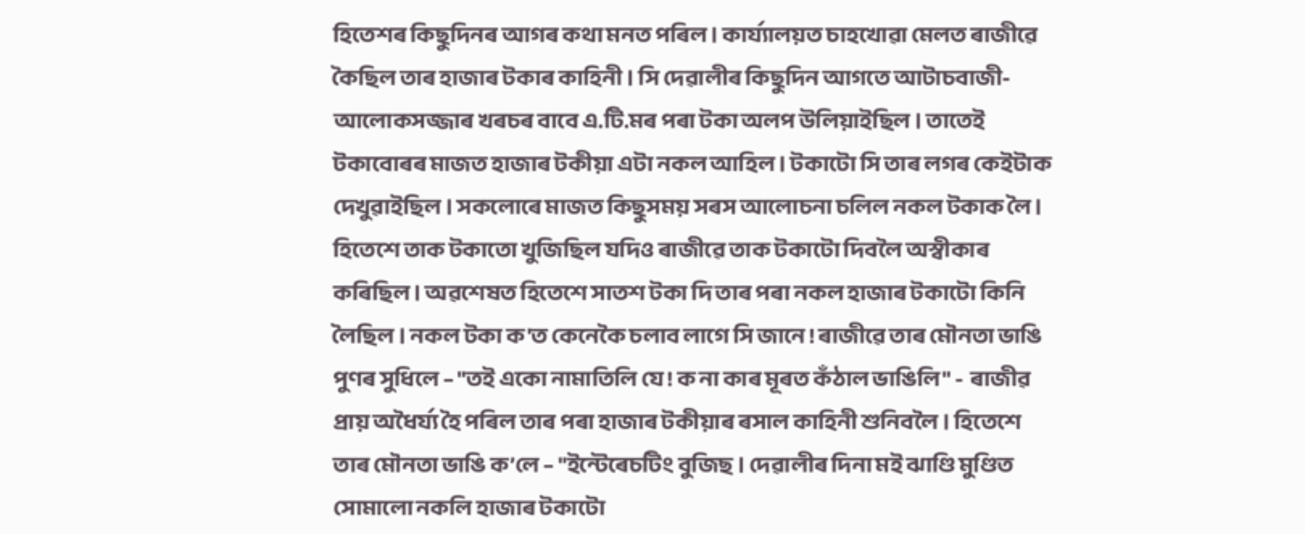হিতেশৰ কিছুদিনৰ আগৰ কথা মনত পৰিল । কাৰ্য্যালয়ত চাহখোৱা মেলত ৰাজীৱে কৈছিল তাৰ হাজাৰ টকাৰ কাহিনী । সি দেৱালীৰ কিছুদিন আগতে আটাচবাজী-আলোকসজ্জাৰ খৰচৰ বাবে এ.টি.মৰ পৰা টকা অলপ উলিয়াইছিল । তাতেই টকাবোৰৰ মাজত হাজাৰ টকীয়া এটা নকল আহিল । টকাটো সি তাৰ লগৰ কেইটাক দেখুৱাইছিল । সকলোৰে মাজত কিছুসময় সৰস আলোচনা চলিল নকল টকাক লৈ । হিতেশে তাক টকাতো খুজিছিল যদিও ৰাজীৱে তাক টকাটো দিবলৈ অস্বীকাৰ কৰিছিল । অৱশেষত হিতেশে সাতশ টকা দি তাৰ পৰা নকল হাজাৰ টকাটো কিনি লৈছিল । নকল টকা ক'ত কেনেকৈ চলাব লাগে সি জানে ! ৰাজীৱে তাৰ মৌনতা ভাঙি পুণৰ সুধিলে – "তই একো নামাতিলি যে ! ক না কাৰ মূৰত কঁঠাল ভাঙিলি" -  ৰাজীৱ প্ৰায় অধৈৰ্য্য হৈ পৰিল তাৰ পৰা হাজাৰ টকীয়াৰ ৰসাল কাহিনী শুনিবলৈ । হিতেশে তাৰ মৌনতা ভাঙি ক’লে – "ইন্টেৰেচটিং বুজিছ । দেৱালীৰ দিনা মই ঝাণ্ডি মুণ্ডিত সোমালো নকলি হাজাৰ টকাটো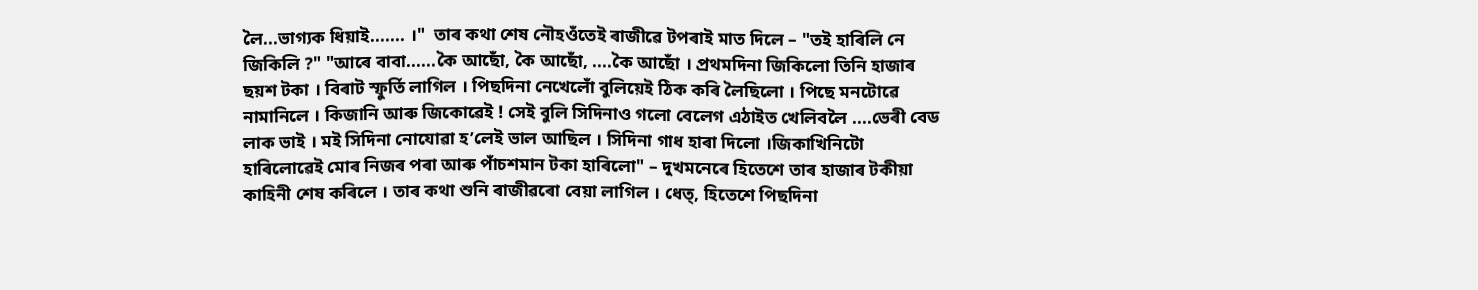লৈ...ভাগ্যক ধিয়াই....... ।"  তাৰ কথা শেষ নৌহওঁতেই ৰাজীৱে টপৰাই মাত দিলে – "তই হাৰিলি নে জিকিলি ?" "আৰে বাবা......কৈ আছোঁ, কৈ আছোঁ, ....কৈ আছোঁ । প্ৰথমদিনা জিকিলো তিনি হাজাৰ ছয়শ টকা । বিৰাট স্ফুৰ্তি লাগিল । পিছদিনা নেখেলোঁ বুলিয়েই ঠিক কৰি লৈছিলো । পিছে মনটোৱে নামানিলে । কিজানি আৰু জিকোৱেই ! সেই বুলি সিদিনাও গলো বেলেগ এঠাইত খেলিবলৈ ....ভেৰী বেড লাক ভাই । মই সিদিনা নোযোৱা হ’লেই ভাল আছিল । সিদিনা গাধ হাৰা দিলো ।জিকাখিনিটো হাৰিলোৱেই মোৰ নিজৰ পৰা আৰু পাঁচশমান টকা হাৰিলো" – দুখমনেৰে হিতেশে তাৰ হাজাৰ টকীয়া কাহিনী শেষ কৰিলে । তাৰ কথা শুনি ৰাজীৱৰো বেয়া লাগিল । ধেত্, হিতেশে পিছদিনা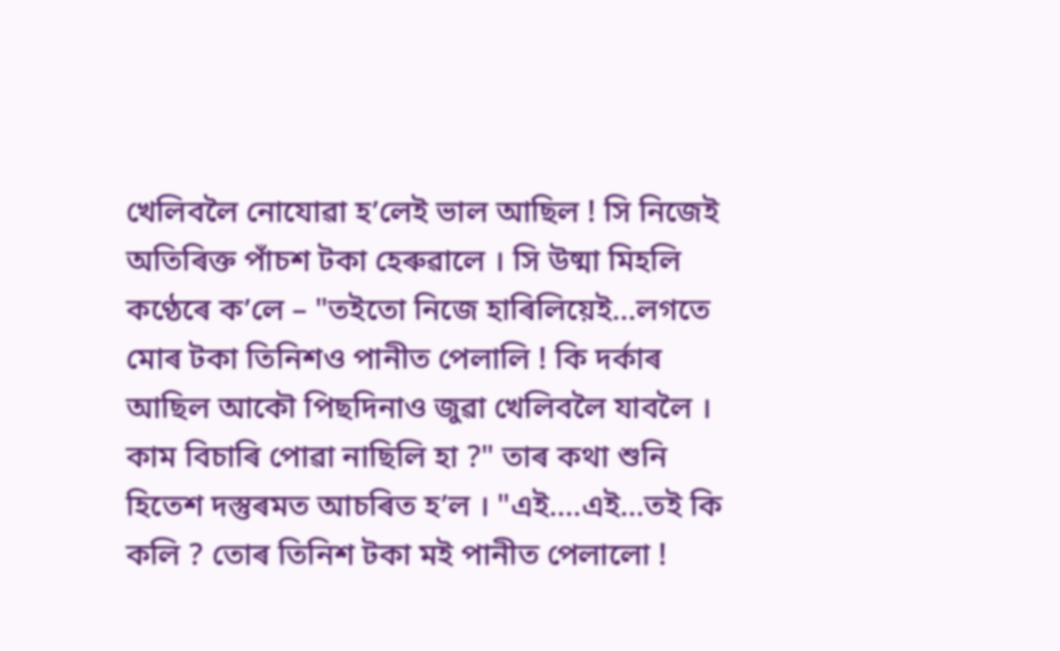খেলিবলৈ নোযোৱা হ’লেই ভাল আছিল ! সি নিজেই অতিৰিক্ত পাঁচশ টকা হেৰুৱালে । সি উষ্মা মিহলি কণ্ঠেৰে ক’লে – "তইতো নিজে হাৰিলিয়েই...লগতে মোৰ টকা তিনিশও পানীত পেলালি ! কি দৰ্কাৰ আছিল আকৌ পিছদিনাও জুৱা খেলিবলৈ যাবলৈ । কাম বিচাৰি পোৱা নাছিলি হা ?" তাৰ কথা শুনি হিতেশ দস্তুৰমত আচৰিত হ’ল । "এই....এই...তই কি কলি ? তোৰ তিনিশ টকা মই পানীত পেলালো !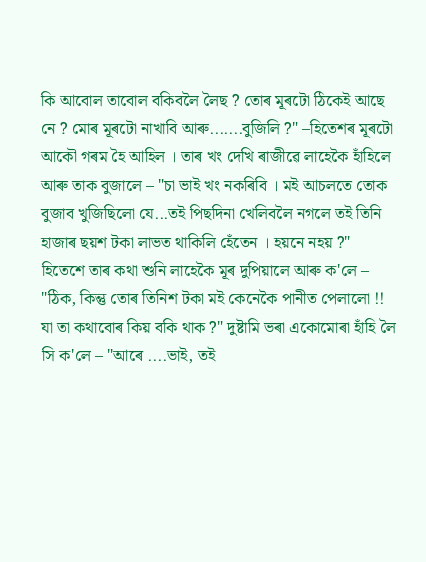কি আবোল তাবোল বকিবলৈ লৈছ ? তোৰ মূৰটো ঠিকেই আছে নে ? মোৰ মূৰটো নাখাবি আৰু.......বুজিলি ?" –হিতেশৰ মূৰটো আকৌ গৰম হৈ আহিল । তাৰ খং দেখি ৰাজীৱে লাহেকৈ হাঁহিলে আৰু তাক বুজালে – "চা ভাই খং নকৰিবি । মই আচলতে তোক বুজাব খুজিছিলো যে...তই পিছদিনা খেলিবলৈ নগলে তই তিনি হাজাৰ ছয়শ টকা লাভত থাকিলি হেঁতেন । হয়নে নহয় ?" হিতেশে তাৰ কথা শুনি লাহেকৈ মূৰ দুপিয়ালে আৰু ক'লে – "ঠিক, কিন্তু তোৰ তিনিশ টকা মই কেনেকৈ পানীত পেলালো !! যা তা কথাবোৰ কিয় বকি থাক ?" দুষ্টামি ভৰা একোমোৰা হাঁহি লৈ সি ক'লে – "আৰে ....ভাই, তই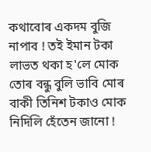কথাবোৰ একদম বুজি নাপাব ! তই ইমান টকা লাভত থকা হ'লে মোক তোৰ বন্ধু বুলি ভাবি মোৰ বাকী তিনিশ টকাও মোক নিদিলি হেঁতেন জানো !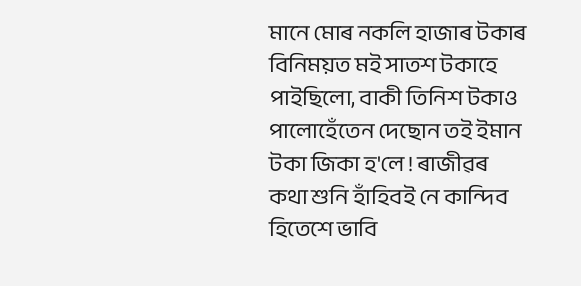মানে মোৰ নকলি হাজাৰ টকাৰ বিনিময়ত মই সাতশ টকাহে পাইছিলো, বাকী তিনিশ টকাও পালোহেঁতেন দেছোন তই ইমান টকা জিকা হ'লে ! ৰাজীৱৰ কথা শুনি হাঁহিবই নে কান্দিব হিতেশে ভাবি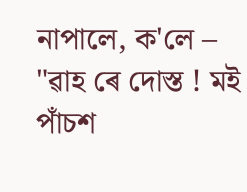নাপালে, ক'লে – "ৱাহ ৰে দোস্ত ! মই পাঁচশ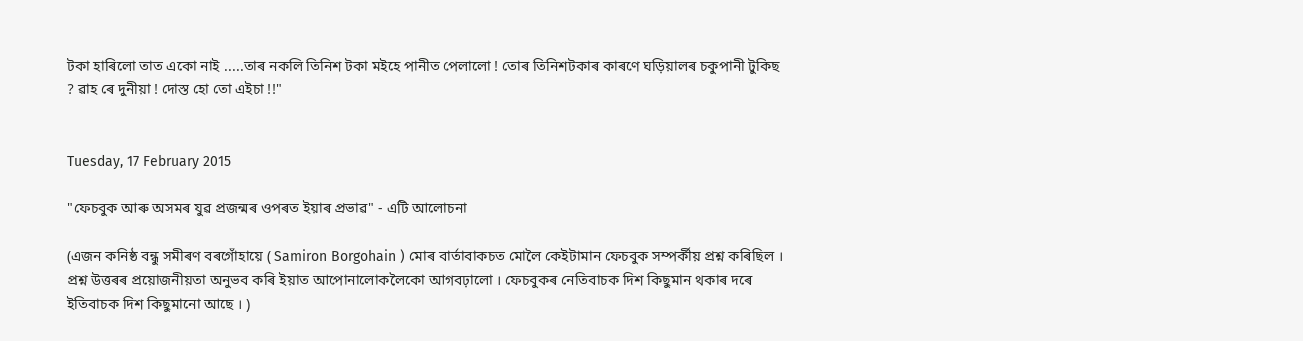টকা হাৰিলো তাত একো নাই .....তাৰ নকলি তিনিশ টকা মইহে পানীত পেলালো ! তোৰ তিনিশটকাৰ কাৰণে ঘড়িয়ালৰ চকুপানী টুকিছ ? ৱাহ ৰে দুনীয়া ! দোস্ত হো তো এইচা !!"


Tuesday, 17 February 2015

"ফেচবুক আৰু অসমৰ যুৱ প্ৰজন্মৰ ওপৰত ইয়াৰ প্ৰভাৱ" - এটি আলোচনা

(এজন কনিষ্ঠ বন্ধু সমীৰণ বৰগোঁহায়ে ( Samiron Borgohain ) মোৰ বাৰ্তাবাকচত মোলৈ কেইটামান ফেচবুক সম্পৰ্কীয় প্ৰশ্ন কৰিছিল । প্ৰশ্ন উত্তৰৰ প্ৰয়োজনীয়তা অনুভব কৰি ইয়াত আপোনালোকলৈকো আগবঢ়ালো । ফেচবুকৰ নেতিবাচক দিশ কিছুমান থকাৰ দৰে ইতিবাচক দিশ কিছুমানো আছে । )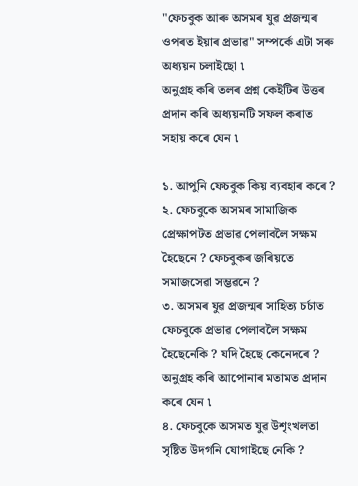"ফেচবুক আৰু অসমৰ যুৱ প্ৰজন্মৰ ওপৰত ইয়াৰ প্ৰভাৱ" সম্পৰ্কে এটা সৰু অধ্যয়ন চলাইছো ৷
অনুগ্ৰহ কৰি তলৰ প্ৰশ্ন কেইটিৰ উত্তৰ প্ৰদান কৰি অধ্যয়নটি সফল কৰাত সহায় কৰে যেন ৷

১. আপুনি ফেচবুক কিয় ব্যবহাৰ কৰে ?
২. ফেচবুকে অসমৰ সামাজিক প্ৰেক্ষাপটত প্ৰভাৱ পেলাবলৈ সক্ষম হৈছেনে ? ফেচবুকৰ জৰিয়তে সমাজসেৱা সম্ভৱনে ?
৩. অসমৰ যুৱ প্ৰজন্মৰ সাহিত্য চৰ্চাত ফেচবুকে প্ৰভাৱ পেলাবলৈ সক্ষম হৈছেনেকি ? যদি হৈছে কেনেদৰে ? অনুগ্ৰহ কৰি আপোনাৰ মতামত প্ৰদান কৰে যেন ৷
৪. ফেচবুকে অসমত যুৱ উশৃংখলতা সৃষ্টিত উদগনি যোগাইছে নেকি ?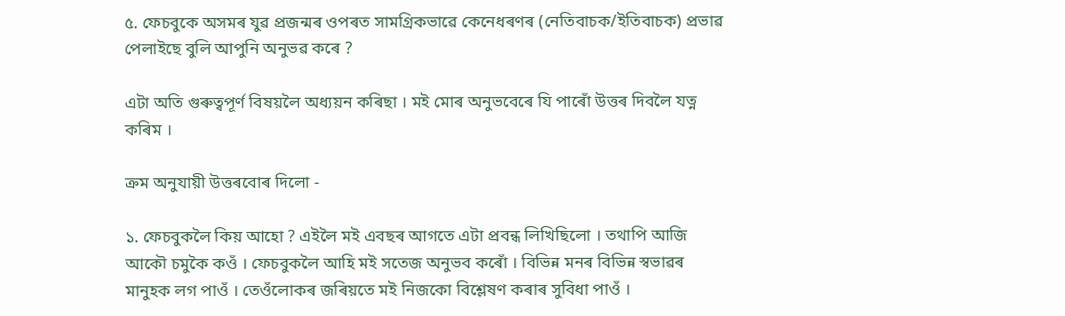৫. ফেচবুকে অসমৰ যুৱ প্ৰজন্মৰ ওপৰত সামগ্ৰিকভাৱে কেনেধৰণৰ (নেতিবাচক/ইতিবাচক) প্ৰভাৱ পেলাইছে বুলি আপুনি অনুভৱ কৰে ?

এটা অতি গুৰুত্বপূৰ্ণ বিষয়লৈ অধ্যয়ন কৰিছা । মই মোৰ অনুভবেৰে যি পাৰোঁ উত্তৰ দিবলৈ যত্ন কৰিম ।

ক্ৰম অনুযায়ী উত্তৰবোৰ দিলো -

১. ফেচবুকলৈ কিয় আহো ? এইলৈ মই এবছৰ আগতে এটা প্ৰবন্ধ লিখিছিলো । তথাপি আজি আকৌ চমুকৈ কওঁ । ফেচবুকলৈ আহি মই সতেজ অনুভব কৰোঁ । বিভিন্ন মনৰ বিভিন্ন স্বভাৱৰ মানুহক লগ পাওঁ । তেওঁলোকৰ জৰিয়তে মই নিজকো বিশ্লেষণ কৰাৰ সুবিধা পাওঁ ।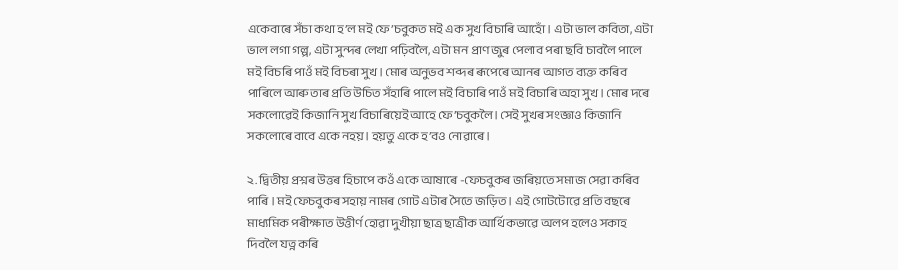একেবাৰে সঁচা কথা হ’ল মই ফে’চবুকত মই এক সুখ বিচাৰি আহোঁ। এটা ভাল কবিতা, এটা ভাল লগা গল্প, এটা সুন্দৰ লেখা পঢ়িবলৈ, এটা মন প্ৰাণ জুৰ পেলাব পৰা ছবি চাবলৈ পালে মই বিচৰি পাওঁ মই বিচৰা সুখ। মোৰ অনুভব শব্দৰ ৰূপেৰে আনৰ আগত ব্যক্ত কৰিব পাৰিলে আৰু তাৰ প্ৰতি উচিত সঁহাৰি পালে মই বিচাৰি পাওঁ মই বিচাৰি অহা সুখ। মোৰ দৰে সকলোৱেই কিজানি সুখ বিচাৰিয়েই আহে ফে’চবুকলৈ। সেই সুখৰ সংজ্ঞাও কিজানি সকলোৰে বাবে একে নহয়। হয়তু একে হ’বও নোৱাৰে ।

২. দ্বিতীয় প্ৰশ্নৰ উত্তৰ হিচাপে কওঁ একে আষাৰে -ফেচবুকৰ জৰিয়তে সমাজ সেৱা কৰিব পাৰি । মই ফেচবুকৰ সহায় নামৰ গোট এটাৰ সৈতে জড়িত । এই গোটটোৱে প্ৰতি বছৰে মাধ্যমিক পৰীক্ষাত উত্তীৰ্ণ হোৱা দুখীয়া ছাত্ৰ ছাত্ৰীক আৰ্থিকভাৱে অলপ হলেও সকাহ দিবলৈ যত্ন কৰি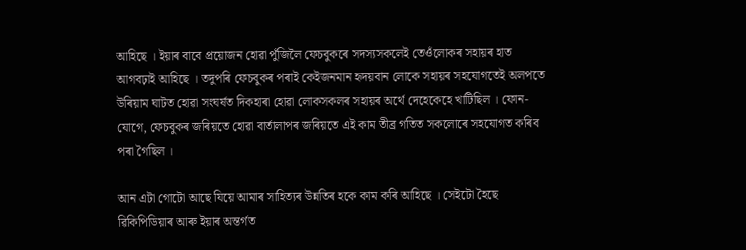আহিছে । ইয়াৰ বাবে প্ৰয়োজন হোৱা পুঁজিলৈ ফেচবুকৰে সদস্যসকলেই তেওঁলোকৰ সহায়ৰ হাত আগবঢ়াই আহিছে । তদুপৰি ফেচবুকৰ পৰাই কেইজনমান হৃদয়বান লোকে সহায়ৰ সহযোগতেই অলপতে উৰিয়াম ঘাটত হোৱা সংঘৰ্ষত দিকহাৰা হোৱা লোকসকলৰ সহায়ৰ অৰ্থে দেহেকেহে খাটিছিল । ফোন-যোগে, ফেচবুকৰ জৰিয়তে হোৱা বাৰ্তালাপৰ জৰিয়তে এই কাম তীব্ৰ গতিত সকলোৰে সহযোগত কৰিব পৰা গৈছিল ।

আন এটা গোটো আছে যিয়ে আমাৰ সাহিত্যৰ উন্নতিৰ হকে কাম কৰি আহিছে । সেইটো হৈছে ৱিকিপিডিয়াৰ আৰু ইয়াৰ অন্তৰ্গত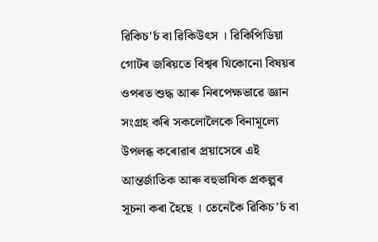ৱিকিচ'ৰ্চ বা ৱিকিউৎস । ৱিকিপিডিয়া গোটৰ জৰিয়তে বিশ্বৰ যিকোনো বিষয়ৰ ওপৰত শুদ্ধ আৰু নিৰপেক্ষভাৱে জ্ঞান সংগ্ৰহ কৰি সকলোলৈকে বিনামূল্যে উপলব্ধ কৰোৱাৰ প্ৰয়াসেৰে এই আন্তৰ্জাতিক আৰু বহুভাষিক প্ৰকল্পৰ সূচনা কৰা হৈছে । তেনেকৈ ৱিকিচ’ৰ্চ বা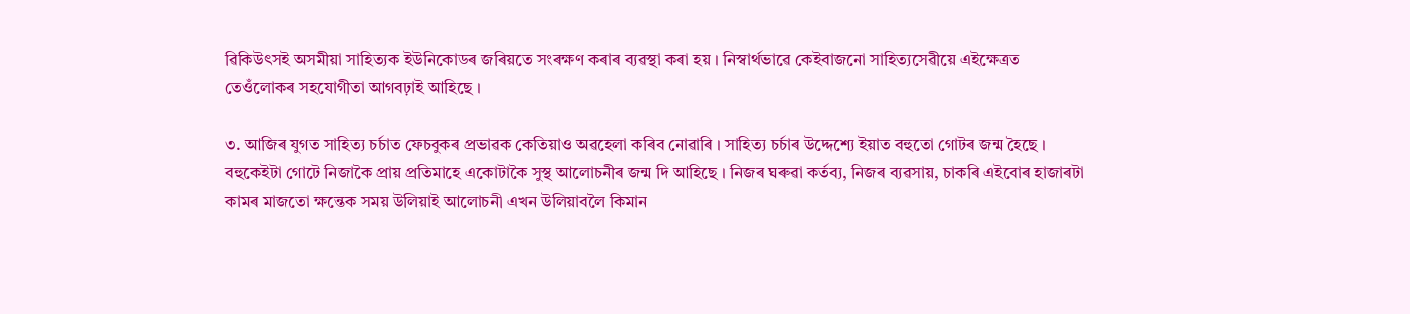ৱিকিউৎসই অসমীয়া সাহিত্যক ইউনিকোডৰ জৰিয়তে সংৰক্ষণ কৰাৰ ব্যৱস্থা কৰা হয় । নিস্বাৰ্থভাৱে কেইবাজনো সাহিত্যসেৱীয়ে এইক্ষেত্ৰত তেওঁলোকৰ সহযোগীতা আগবঢ়াই আহিছে ।

৩. আজিৰ যুগত সাহিত্য চৰ্চাত ফেচবুকৰ প্ৰভাৱক কেতিয়াও অৱহেলা কৰিব নোৱাৰি । সাহিত্য চৰ্চাৰ উদ্দেশ্যে ইয়াত বহুতো গোটৰ জন্ম হৈছে । বহুকেইটা গোটে নিজাকৈ প্ৰায় প্ৰতিমাহে একোটাকৈ সুস্থ আলোচনীৰ জন্ম দি আহিছে । নিজৰ ঘৰুৱা কৰ্তব্য, নিজৰ ব্যৱসায়, চাকৰি এইবোৰ হাজাৰটা কামৰ মাজতো ক্ষন্তেক সময় উলিয়াই আলোচনী এখন উলিয়াবলৈ কিমান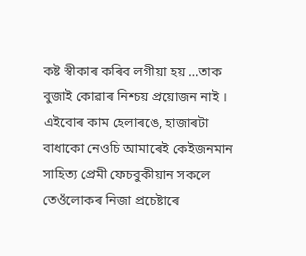কষ্ট স্বীকাৰ কৰিব লগীয়া হয় …তাক বুজাই কোৱাৰ নিশ্চয় প্ৰয়োজন নাই । এইবোৰ কাম হেলাৰঙে, হাজাৰটা বাধাকো নেওচি আমাৰেই কেইজনমান সাহিত্য প্ৰেমী ফেচবুকীয়ান সকলে তেওঁলোকৰ নিজা প্ৰচেষ্টাৰে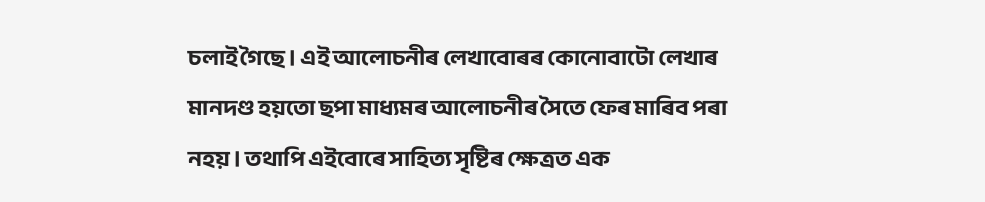চলাই গৈছে । এই আলোচনীৰ লেখাবোৰৰ কোনোবাটো লেখাৰ মানদণ্ড হয়তো ছপা মাধ্যমৰ আলোচনীৰ সৈতে ফেৰ মাৰিব পৰা নহয় । তথাপি এইবোৰে সাহিত্য সৃষ্টিৰ ক্ষেত্ৰত এক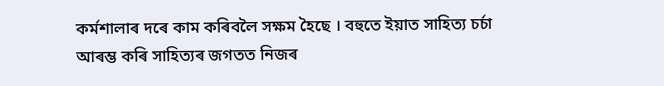কৰ্মশালাৰ দৰে কাম কৰিবলৈ সক্ষম হৈছে । বহুতে ইয়াত সাহিত্য চৰ্চা আৰম্ভ কৰি সাহিত্যৰ জগতত নিজৰ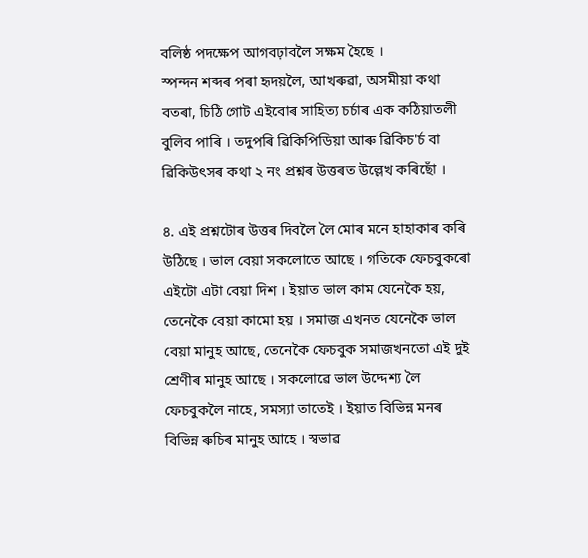বলিষ্ঠ পদক্ষেপ আগবঢ়াবলৈ সক্ষম হৈছে ।
স্পন্দন শব্দৰ পৰা হৃদয়লৈ, আখৰুৱা, অসমীয়া কথা বতৰা, চিঠি গোট এইবোৰ সাহিত্য চৰ্চাৰ এক কঠিয়াতলী বুলিব পাৰি । তদুপৰি ৱিকিপিডিয়া আৰু ৱিকিচ'ৰ্চ বা ৱিকিউৎসৰ কথা ২ নং প্ৰশ্নৰ উত্তৰত উল্লেখ কৰিছোঁ ।

৪. এই প্ৰশ্নটোৰ উত্তৰ দিবলৈ লৈ মোৰ মনে হাহাকাৰ কৰি উঠিছে । ভাল বেয়া সকলোতে আছে । গতিকে ফেচবুকৰো এইটো এটা বেয়া দিশ । ইয়াত ভাল কাম যেনেকৈ হয়, তেনেকৈ বেয়া কামো হয় । সমাজ এখনত যেনেকৈ ভাল বেয়া মানুহ আছে, তেনেকৈ ফেচবুক সমাজখনতো এই দুই শ্ৰেণীৰ মানুহ আছে । সকলোৱে ভাল উদ্দেশ্য লৈ ফেচবুকলৈ নাহে, সমস্যা তাতেই । ইয়াত বিভিন্ন মনৰ বিভিন্ন ৰুচিৰ মানুহ আহে । স্বভাৱ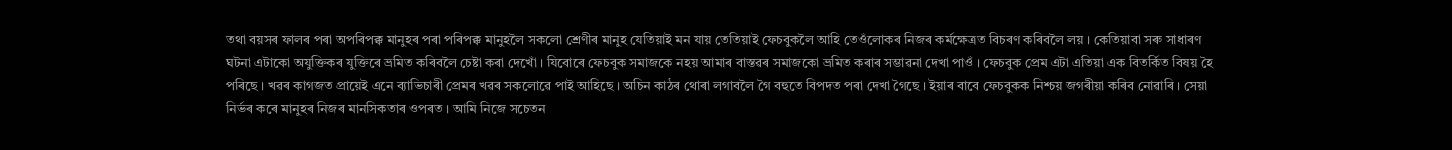তথা বয়সৰ ফালৰ পৰা অপৰিপক্ক মানুহৰ পৰা পৰিপক্ক মানুহলৈ সকলো শ্ৰেণীৰ মানুহ যেতিয়াই মন যায় তেতিয়াই ফেচবুকলৈ আহি তেওঁলোকৰ নিজৰ কৰ্মক্ষেত্ৰত বিচৰণ কৰিবলৈ লয় । কেতিয়াবা সৰু সাধাৰণ ঘটনা এটাকো অযুক্তিকৰ যুক্তিৰে ভ্ৰমিত কৰিবলৈ চেষ্টা কৰা দেখোঁ । যিবোৰে ফেচবুক সমাজকে নহয় আমাৰ বাস্তৱৰ সমাজকো ভ্ৰমিত কৰাৰ সম্ভাৱনা দেখা পাওঁ । ফেচবুক প্ৰেম এটা এতিয়া এক বিতৰ্কিত বিষয় হৈ পৰিছে । খৱৰ কাগজত প্ৰায়েই এনে ব্যাভিচাৰী প্ৰেমৰ খৱৰ সকলোৱে পাই আহিছে । অচিন কাঠৰ থোৰা লগাবলৈ গৈ বহুতে বিপদত পৰা দেখা গৈছে । ইয়াৰ বাবে ফেচবুকক নিশ্চয় জগৰীয়া কৰিব নোৱাৰি । সেয়া নিৰ্ভৰ কৰে মানুহৰ নিজৰ মানসিকতাৰ ওপৰত । আমি নিজে সচেতন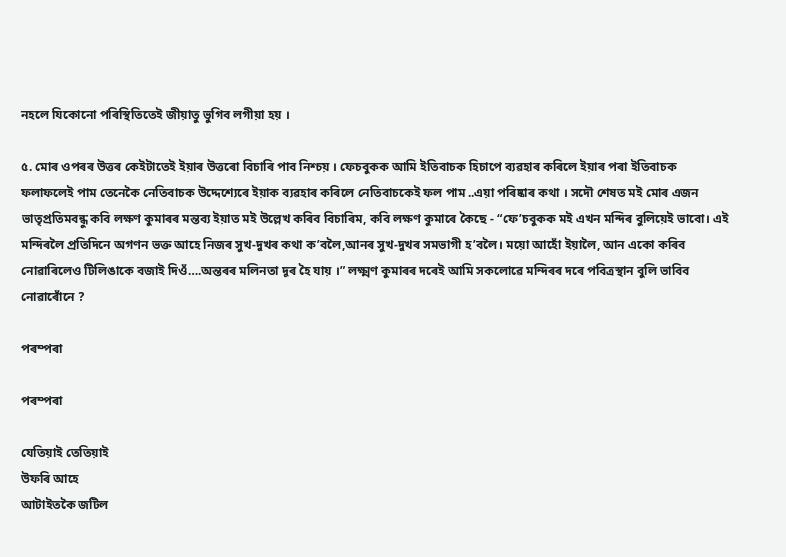নহলে যিকোনো পৰিস্থিতিতেই জীয়াতু ভুগিব লগীয়া হয় ।

৫. মোৰ ওপৰৰ উত্তৰ কেইটাতেই ইয়াৰ উত্তৰো বিচাৰি পাব নিশ্চয় । ফেচবুকক আমি ইতিবাচক হিচাপে ব্যৱহাৰ কৰিলে ইয়াৰ পৰা ইতিবাচক ফলাফলেই পাম তেনেকৈ নেতিবাচক উদ্দেশ্যেৰে ইয়াক ব্যৱহাৰ কৰিলে নেতিবাচকেই ফল পাম ..এয়া পৰিষ্কাৰ কথা । সদৌ শেষত মই মোৰ এজন ভাতৃপ্ৰতিমবন্ধু কবি লক্ষণ কুমাৰৰ মন্তব্য ইয়াত মই উল্লেখ কৰিব বিচাৰিম, কবি লক্ষণ কুমাৰে কৈছে - “ফে’চবুকক মই এখন মন্দিৰ বুলিয়েই ভাবো। এই মন্দিৰলৈ প্ৰতিদিনে অগণন ভক্ত আহে নিজৰ সুখ-দুখৰ কথা ক’বলৈ,আনৰ সুখ-দুখৰ সমভাগী হ’বলৈ। ময়ো আহোঁ ইয়ালৈ, আন একো কৰিব নোৱাৰিলেও টিলিঙাকে বজাই দিওঁ….অন্তৰৰ মলিনতা দূৰ হৈ যায় ।” লক্ষ্মণ কুমাৰৰ দৰেই আমি সকলোৱে মন্দিৰৰ দৰে পবিত্ৰস্থান বুলি ভাবিব নোৱাৰোঁনে ?

পৰম্পৰা

পৰম্পৰা

যেতিয়াই তেতিয়াই
উফৰি আহে
আটাইতকৈ জটিল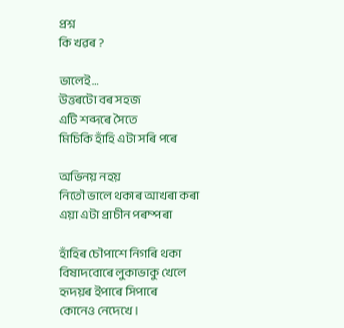প্ৰশ্ন
কি খৱৰ ?

ভালেই…
উত্তৰটো বৰ সহজ
এটি শব্দৰে সৈতে
মিচিকি হাঁহি এটা সৰি পৰে

অভিনয় নহয়
নিতৌ ভালে থকাৰ আখৰা কৰা
এয়া এটা প্ৰাচীন পৰম্পৰা

হাঁহিৰ চৌপাশে নিগৰি থকা
বিষাদবোৰে লুকাভাকু খেলে
হৃদয়ৰ ইপাৰে সিপাৰে
কোনেও নেদেখে ।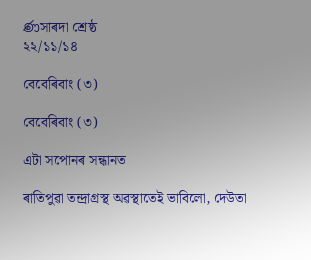ණসাৰদা শ্ৰেষ্ঠ
২২/১১/১৪

বেবেৰিবাং (৩)

বেবেৰিবাং (৩)

এটা সপোনৰ সন্ধানত

ৰাতিপুৱা তন্দ্ৰাগ্ৰস্থ অৱস্থাতেই ভাবিলো, দেউতা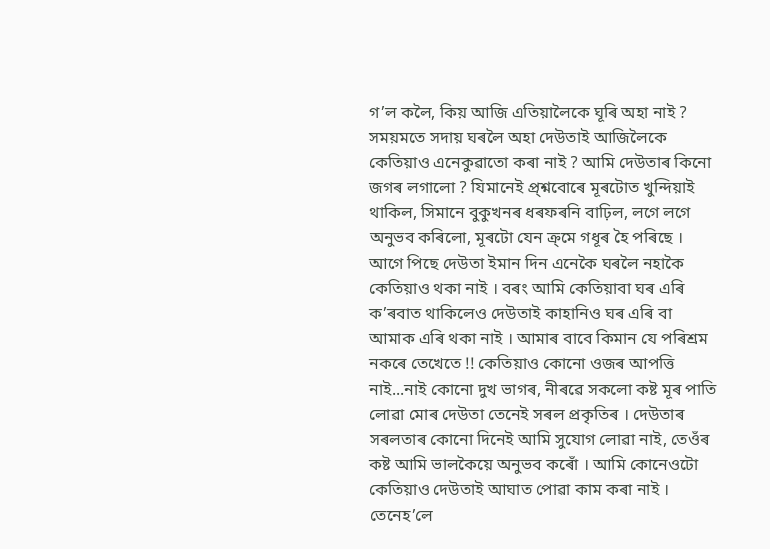গ’ল কলৈ, কিয় আজি এতিয়ালৈকে ঘূৰি অহা নাই ? সময়মতে সদায় ঘৰলৈ অহা দেউতাই আজিলৈকে কেতিয়াও এনেকুৱাতো কৰা নাই ? আমি দেউতাৰ কিনো জগৰ লগালো ? যিমানেই প্ৰ্শ্নবোৰে মূৰটোত খুন্দিয়াই থাকিল, সিমানে বুকুখনৰ ধৰফৰনি বাঢ়িল, লগে লগে অনুভব কৰিলো, মূৰটো যেন ক্ৰ্মে গধূৰ হৈ পৰিছে । আগে পিছে দেউতা ইমান দিন এনেকৈ ঘৰলৈ নহাকৈ কেতিয়াও থকা নাই । বৰং আমি কেতিয়াবা ঘৰ এৰি ক’ৰবাত থাকিলেও দেউতাই কাহানিও ঘৰ এৰি বা আমাক এৰি থকা নাই । আমাৰ বাবে কিমান যে পৰিশ্ৰম নকৰে তেখেতে !! কেতিয়াও কোনো ওজৰ আপত্তি নাই...নাই কোনো দুখ ভাগৰ, নীৰৱে সকলো কষ্ট মূৰ পাতি লোৱা মোৰ দেউতা তেনেই সৰল প্ৰকৃতিৰ । দেউতাৰ সৰলতাৰ কোনো দিনেই আমি সুযোগ লোৱা নাই, তেওঁৰ কষ্ট আমি ভালকৈয়ে অনুভব কৰোঁ । আমি কোনেওটো কেতিয়াও দেউতাই আঘাত পোৱা কাম কৰা নাই । তেনেহ’লে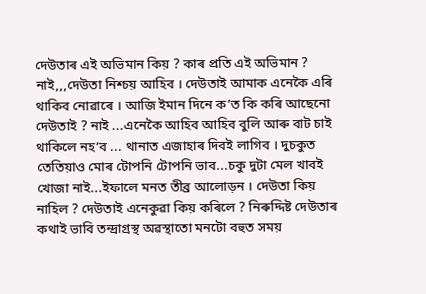দেউতাৰ এই অভিমান কিয় ? কাৰ প্ৰতি এই অভিমান ? নাই,,,দেউতা নিশ্চয় আহিব । দেউতাই আমাক এনেকৈ এৰি থাকিব নোৱাৰে । আজি ইমান দিনে ক’ত কি কৰি আছেনো দেউতাই ? নাই ...এনেকৈ আহিব আহিব বুলি আৰু বাট চাই থাকিলে নহ’ব ... থানাত এজাহাৰ দিবই লাগিব । দুচকুত তেতিয়াও মোৰ টোপনি টোপনি ভাব...চকু দুটা মেল খাবই খোজা নাই...ইফালে মনত তীব্ৰ আলোড়ন । দেউতা কিয় নাহিল ? দেউতাই এনেকুৱা কিয় কৰিলে ? নিৰুদ্দিষ্ট দেউতাৰ কথাই ভাবি তন্দ্ৰাগ্ৰস্থ অৱস্থাতো মনটো বহুত সময়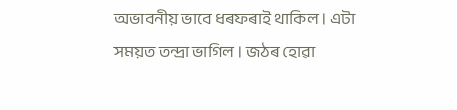অভাবনীয় ভাবে ধৰফৰাই থাকিল । এটা সময়ত তন্দ্ৰা ভাগিল । জঠৰ হোৱা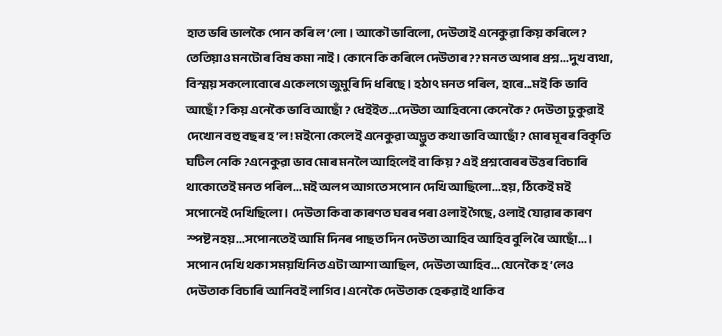হাত ভৰি ভালকৈ পোন কৰি ল’লো । আকৌ ভাবিলো, দেউতাই এনেকুৱা কিয় কৰিলে ? তেতিয়াও মনটোৰ বিষ কমা নাই । কোনে কি কৰিলে দেউতাৰ ?? মনত অপাৰ প্ৰশ্ন...দুখ ব্যথা, বিস্ময় সকলোবোৰে একেলগে জুমুৰি দি ধৰিছে । হঠাৎ মনত পৰিল, হাৰে...মই কি ভাবি আছোঁ ? কিয় এনেকৈ ভাবি আছোঁ ? ধেইইত...দেউতা আহিবনো কেনেকৈ ? দেউতা ঢুকুৱাই দেখোন বহু বছৰ হ’ল ! মইনো কেলেই এনেকুৱা অদ্ভুত কথা ভাবি আছোঁ ? মোৰ মূৰৰ বিকৃতি ঘটিল নেকি ?এনেকুৱা ভাব মোৰ মনলৈ আহিলেই বা কিয় ? এই প্ৰশ্নবোৰৰ উত্তৰ বিচাৰি থাকোতেই মনত পৰিল...মই অলপ আগতে সপোন দেখি আছিলো...হয়, ঠিকেই মই সপোনেই দেখিছিলো । দেউতা কিবা কাৰণত ঘৰৰ পৰা ওলাই গৈছে, ওলাই যোৱাৰ কাৰণ স্পষ্ট নহয়...সপোনতেই আমি দিনৰ পাছত দিন দেউতা আহিব আহিব বুলি ৰৈ আছোঁ...। সপোন দেখি থকা সময়খিনিত এটা আশা আছিল, দেউতা আহিব...যেনেকৈ হ’লেও দেউতাক বিচাৰি আনিবই লাগিব ।এনেকৈ দেউতাক হেৰুৱাই থাকিব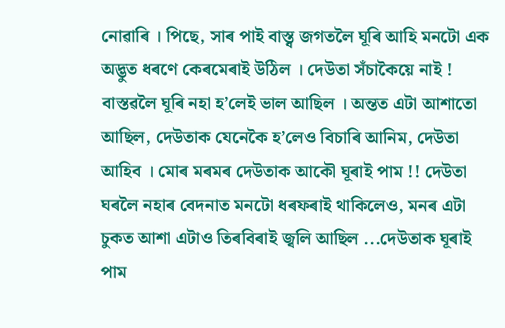নোৱাৰি । পিছে, সাৰ পাই বাস্ত্ৱ জগতলৈ ঘূৰি আহি মনটো এক অদ্ভুত ধৰণে কেৰমেৰাই উঠিল । দেউতা সঁচাকৈয়ে নাই ! বাস্তৱলৈ ঘূৰি নহা হ’লেই ভাল আছিল । অন্তত এটা আশাতো আছিল, দেউতাক যেনেকৈ হ’লেও বিচাৰি আনিম, দেউতা আহিব । মোৰ মৰমৰ দেউতাক আকৌ ঘূৰাই পাম !! দেউতা ঘৰলৈ নহাৰ বেদনাত মনটো ধৰফৰাই থাকিলেও, মনৰ এটা চুকত আশা এটাও তিৰবিৰাই জ্বলি আছিল ...দেউতাক ঘূৰাই পাম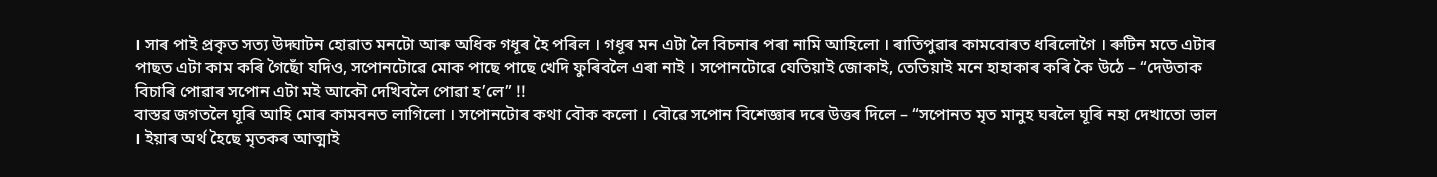। সাৰ পাই প্ৰকৃত সত্য উদ্ঘাটন হোৱাত মনটো আৰু অধিক গধূৰ হৈ পৰিল । গধূৰ মন এটা লৈ বিচনাৰ পৰা নামি আহিলো । ৰাতিপুৱাৰ কামবোৰত ধৰিলোগৈ । ৰুটিন মতে এটাৰ পাছত এটা কাম কৰি গৈছোঁ যদিও, সপোনটোৱে মোক পাছে পাছে খেদি ফুৰিবলৈ এৰা নাই । সপোনটোৱে যেতিয়াই জোকাই, তেতিয়াই মনে হাহাকাৰ কৰি কৈ উঠে – “দেউতাক বিচাৰি পোৱাৰ সপোন এটা মই আকৌ দেখিবলৈ পোৱা হ’লে” !!
বাস্তৱ জগতলৈ ঘূৰি আহি মোৰ কামবনত লাগিলো । সপোনটোৰ কথা বৌক কলো । বৌৱে সপোন বিশেজ্ঞাৰ দৰে উত্তৰ দিলে – “সপোনত মৃত মানুহ ঘৰলৈ ঘূৰি নহা দেখাতো ভাল । ইয়াৰ অৰ্থ হৈছে মৃতকৰ আত্মাই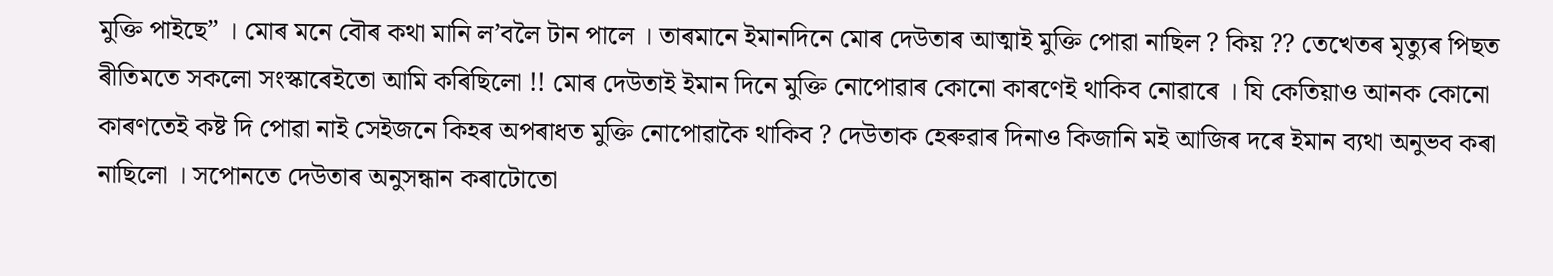মুক্তি পাইছে” । মোৰ মনে বৌৰ কথা মানি ল’বলৈ টান পালে । তাৰমানে ইমানদিনে মোৰ দেউতাৰ আত্মাই মুক্তি পোৱা নাছিল ? কিয় ?? তেখেতৰ মৃত্যুৰ পিছত ৰীতিমতে সকলো সংস্কাৰেইতো আমি কৰিছিলো !! মোৰ দেউতাই ইমান দিনে মুক্তি নোপোৱাৰ কোনো কাৰণেই থাকিব নোৱাৰে । যি কেতিয়াও আনক কোনো কাৰণতেই কষ্ট দি পোৱা নাই সেইজনে কিহৰ অপৰাধত মুক্তি নোপোৱাকৈ থাকিব ? দেউতাক হেৰুৱাৰ দিনাও কিজানি মই আজিৰ দৰে ইমান ব্যথা অনুভব কৰা নাছিলো । সপোনতে দেউতাৰ অনুসন্ধান কৰাটোতো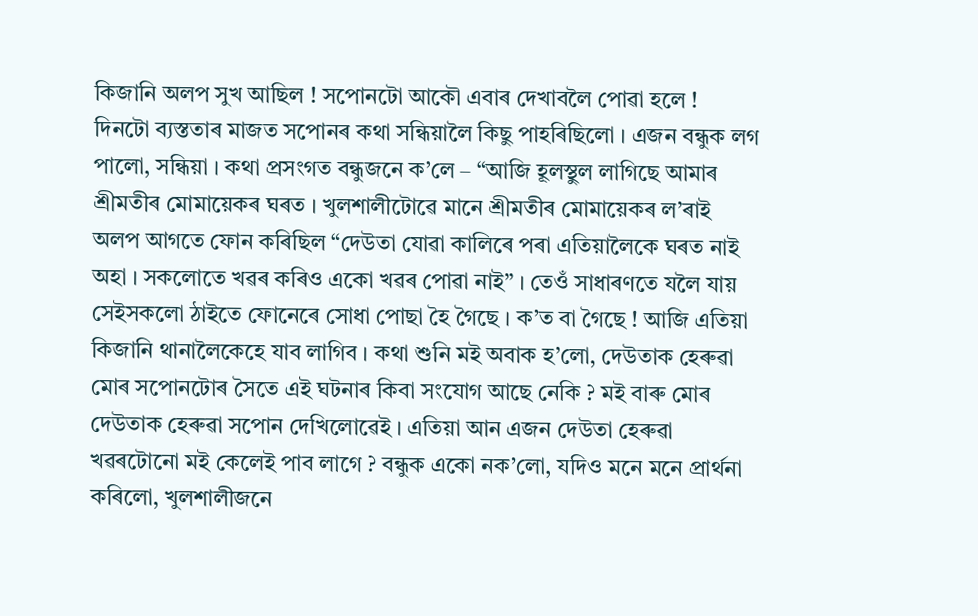কিজানি অলপ সুখ আছিল ! সপোনটো আকৌ এবাৰ দেখাবলৈ পোৱা হলে !
দিনটো ব্যস্ততাৰ মাজত সপোনৰ কথা সন্ধিয়ালৈ কিছু পাহৰিছিলো । এজন বন্ধুক লগ পালো, সন্ধিয়া । কথা প্ৰসংগত বন্ধুজনে ক’লে – “আজি হূলস্থুল লাগিছে আমাৰ শ্ৰীমতীৰ মোমায়েকৰ ঘৰত । খুলশালীটোৱে মানে শ্ৰীমতীৰ মোমায়েকৰ ল’ৰাই অলপ আগতে ফোন কৰিছিল “দেউতা যোৱা কালিৰে পৰা এতিয়ালৈকে ঘৰত নাই অহা । সকলোতে খৱৰ কৰিও একো খৱৰ পোৱা নাই” । তেওঁ সাধাৰণতে যলৈ যায় সেইসকলো ঠাইতে ফোনেৰে সোধা পোছা হৈ গৈছে । ক’ত বা গৈছে ! আজি এতিয়া কিজানি থানালৈকেহে যাব লাগিব । কথা শুনি মই অবাক হ’লো, দেউতাক হেৰুৱা মোৰ সপোনটোৰ সৈতে এই ঘটনাৰ কিবা সংযোগ আছে নেকি ? মই বাৰু মোৰ দেউতাক হেৰুৱা সপোন দেখিলোৱেই । এতিয়া আন এজন দেউতা হেৰুৱা খৱৰটোনো মই কেলেই পাব লাগে ? বন্ধুক একো নক’লো, যদিও মনে মনে প্ৰাৰ্থনা কৰিলো, খুলশালীজনে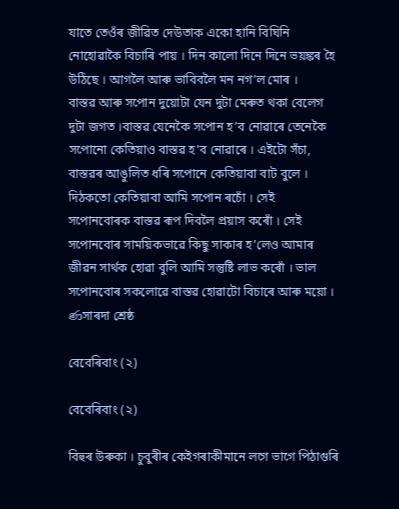যাতে তেওঁৰ জীৱিত দেউতাক একো হানি বিঘিনি নোহোৱাকৈ বিচাৰি পায় । দিন কালো দিনে দিনে ভয়ঙ্কৰ হৈ উঠিছে । আগলৈ আৰু ভাবিবলৈ মন নগ’ল মোৰ ।
বাস্তৱ আৰু সপোন দুয়োটা যেন দুটা মেৰুত থকা বেলেগ দুটা জগত ।বাস্তৱ যেনেকৈ সপোন হ’ব নোৱাৰে তেনেকৈ সপোনো কেতিয়াও বাস্তৱ হ’ব নোৱাৰে । এইটো সঁচা, বাস্তৱৰ আঙুলিত ধৰি সপোনে কেতিয়াবা বাট বুলে । দিঠকতো কেতিয়াবা আমি সপোন ৰচোঁ । সেই সপোনবোৰক বাস্তৱ ৰূপ দিবলৈ প্ৰয়াস কৰোঁ । সেই সপোনবোৰ সাময়িকভাৱে কিছু সাকাৰ হ’লেও আমাৰ জীৱন সাৰ্থক হোৱা বুলি আমি সন্তুষ্টি লাভ কৰোঁ । ভাল সপোনবোৰ সকলোৱে বাস্তৱ হোৱাটো বিচাৰে আৰু ময়ো ।
ණসাৰদা শ্ৰেষ্ঠ

বেবেৰিবাং (২)

বেবেৰিবাং (২)

বিহুৰ উৰুকা । চুবুৰীৰ কেইগৰাকীমানে লগে ভাগে পিঠাগুৰি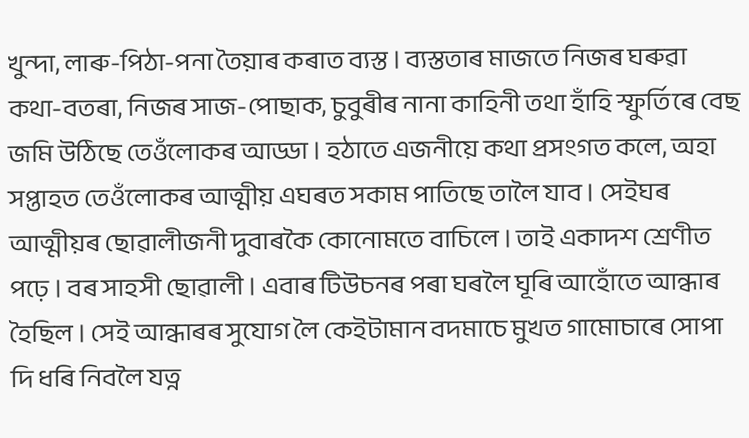খুন্দা, লাৰু-পিঠা-পনা তৈয়াৰ কৰাত ব্যস্ত । ব্যস্ততাৰ মাজতে নিজৰ ঘৰুৱা কথা-বতৰা, নিজৰ সাজ-পোছাক, চুবুৰীৰ নানা কাহিনী তথা হাঁহি স্ফুৰ্তিৰে বেছ জমি উঠিছে তেওঁলোকৰ আড্ডা । হঠাতে এজনীয়ে কথা প্ৰসংগত কলে, অহা সপ্তাহত তেওঁলোকৰ আত্মীয় এঘৰত সকাম পাতিছে তালৈ যাব । সেইঘৰ আত্মীয়ৰ ছোৱালীজনী দুবাৰকৈ কোনোমতে বাচিলে । তাই একাদশ শ্ৰেণীত পঢ়ে । বৰ সাহসী ছোৱালী । এবাৰ টিউচনৰ পৰা ঘৰলৈ ঘূৰি আহোঁতে আন্ধাৰ হৈছিল । সেই আন্ধাৰৰ সুযোগ লৈ কেইটামান বদমাচে মুখত গামোচাৰে সোপা দি ধৰি নিবলৈ যত্ন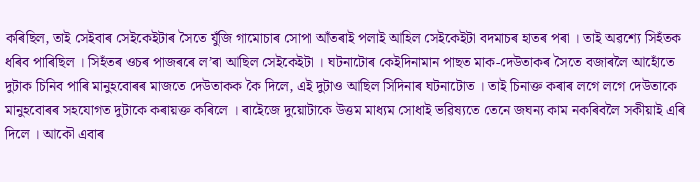কৰিছিল, তাই সেইবাৰ সেইকেইটাৰ সৈতে যুঁজি গামোচাৰ সোপা আঁতৰাই পলাই আহিল সেইকেইটা বদমাচৰ হাতৰ পৰা । তাই অৱশ্যে সিহঁতক ধৰিব পাৰিছিল । সিহঁতৰ ওচৰ পাজৰৰে ল’ৰা আছিল সেইকেইটা । ঘটনাটোৰ কেইদিনামান পাছত মাক-দেউতাকৰ সৈতে বজাৰলৈ আহোঁতে দুটাক চিনিব পাৰি মানুহবোৰৰ মাজতে দেউতাকক কৈ দিলে, এই দুটাও আছিল সিদিনাৰ ঘটনাটোত । তাই চিনাক্ত কৰাৰ লগে লগে দেউতাকে মানুহবোৰৰ সহযোগত দুটাকে কৰায়ক্ত কৰিলে । ৰাইেজে দুয়োটাকে উত্তম মাধ্যম সোধাই ভৱিষ্যতে তেনে জঘন্য কাম নকৰিবলৈ সকীয়াই এৰি দিলে । আকৌ এবাৰ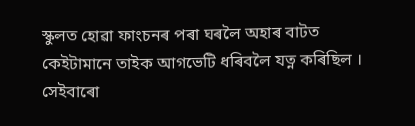স্কুলত হোৱা ফাংচনৰ পৰা ঘৰলৈ অহাৰ বাটত কেইটামানে তাইক আগভেটি ধৰিবলৈ যত্ন কৰিছিল । সেইবাৰো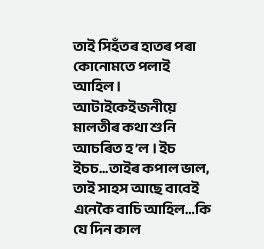তাই সিহঁতৰ হাতৰ পৰা কোনোমতে পলাই আহিল । আটাইকেইজনীয়ে মালতীৰ কথা শুনি আচৰিত হ’ল । ইচ ইচচ...তাইৰ কপাল ভাল, তাই সাহস আছে বাবেই এনেকৈ বাচি আহিল…কি যে দিন কাল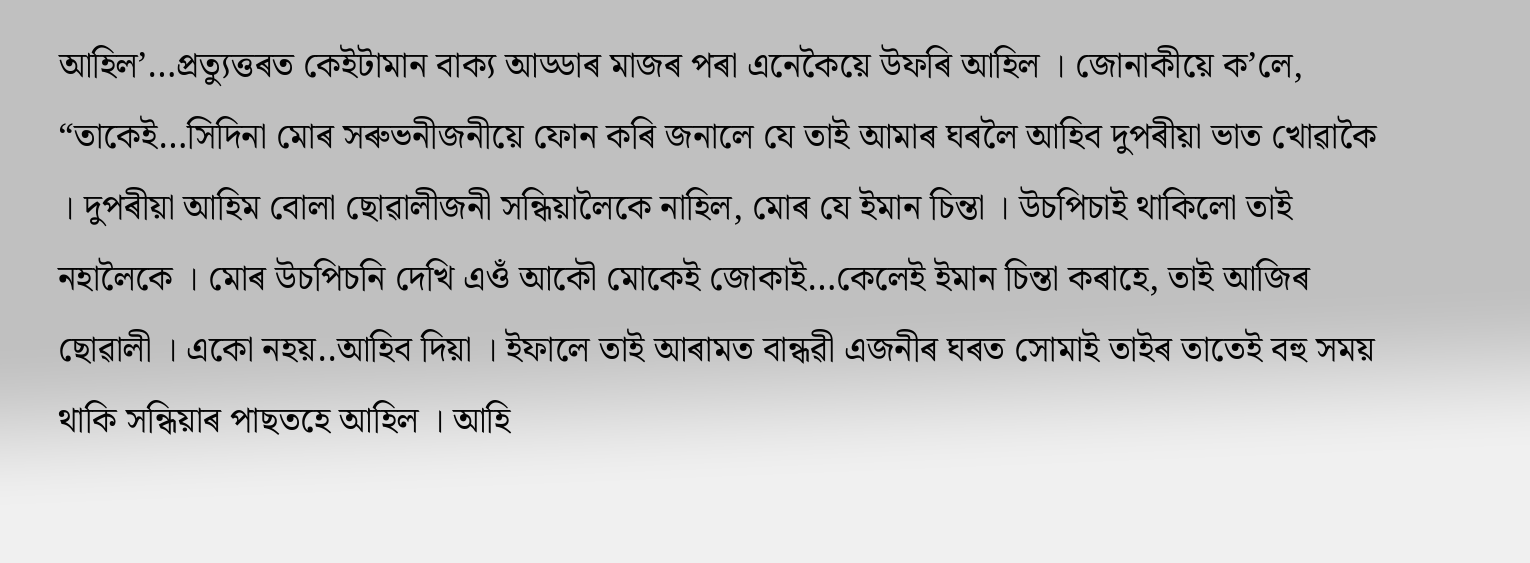আহিল’…প্ৰত্যুত্তৰত কেইটামান বাক্য আড্ডাৰ মাজৰ পৰা এনেকৈয়ে উফৰি আহিল । জোনাকীয়ে ক’লে, “তাকেই…সিদিনা মোৰ সৰুভনীজনীয়ে ফোন কৰি জনালে যে তাই আমাৰ ঘৰলৈ আহিব দুপৰীয়া ভাত খোৱাকৈ । দুপৰীয়া আহিম বোলা ছোৱালীজনী সন্ধিয়ালৈকে নাহিল, মোৰ যে ইমান চিন্তা । উচপিচাই থাকিলো তাই নহালৈকে । মোৰ উচপিচনি দেখি এওঁ আকৌ মোকেই জোকাই…কেলেই ইমান চিন্তা কৰাহে, তাই আজিৰ ছোৱালী । একো নহয়..আহিব দিয়া । ইফালে তাই আৰামত বান্ধৱী এজনীৰ ঘৰত সোমাই তাইৰ তাতেই বহু সময় থাকি সন্ধিয়াৰ পাছতহে আহিল । আহি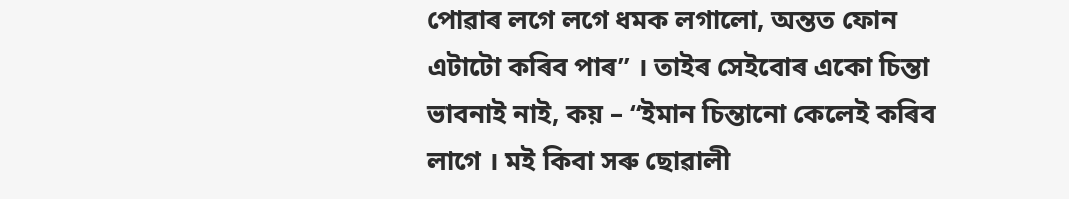পোৱাৰ লগে লগে ধমক লগালো, অন্তত ফোন এটাটো কৰিব পাৰ” । তাইৰ সেইবোৰ একো চিন্তা ভাবনাই নাই, কয় – “ইমান চিন্তানো কেলেই কৰিব লাগে । মই কিবা সৰু ছোৱালী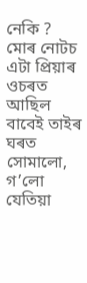নেকি ? মোৰ নোটচ এটা প্ৰিয়াৰ ওচৰত আছিল বাবেই তাইৰ ঘৰত সোমালো, গ’লো যেতিয়া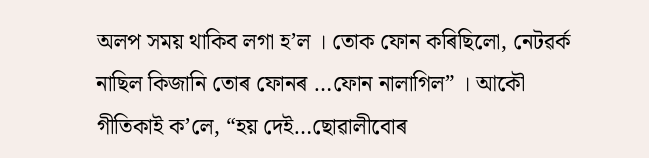অলপ সময় থাকিব লগা হ’ল । তোক ফোন কৰিছিলো, নেটৱৰ্ক নাছিল কিজানি তোৰ ফোনৰ …ফোন নালাগিল” । আকৌ গীতিকাই ক’লে, “হয় দেই…ছোৱালীবোৰ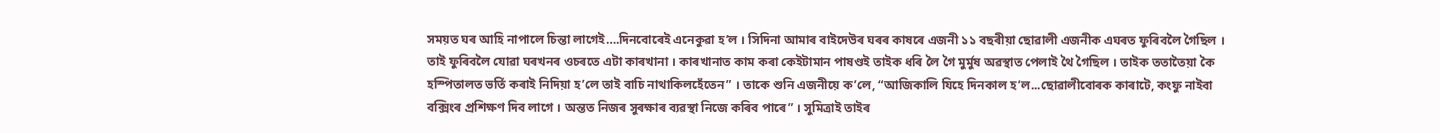সময়ত ঘৰ আহি নাপালে চিন্তা লাগেই….দিনবোৰেই এনেকুৱা হ’ল । সিদিনা আমাৰ বাইদেউৰ ঘৰৰ কাষৰে এজনী ১১ বছৰীয়া ছোৱালী এজনীক এঘৰত ফুৰিবলৈ গৈছিল । তাই ফুৰিবলৈ যোৱা ঘৰখনৰ ওচৰতে এটা কাৰখানা । কাৰখানাত কাম কৰা কেইটামান পাষণ্ডই তাইক ধৰি লৈ গৈ মুৰ্মুষ অৱস্থাত পেলাই থৈ গৈছিল । তাইক ততাতৈয়া কৈ হস্পিতালত ভৰ্তি কৰাই নিদিয়া হ’লে তাই বাচি নাথাকিলহেঁতেন” । তাকে শুনি এজনীয়ে ক’লে, “আজিকালি যিহে দিনকাল হ’ল...ছোৱালীবোৰক কাৰাটে, কংফু নাইবা বক্সিংৰ প্ৰশিক্ষণ দিব লাগে । অন্তত নিজৰ সুৰক্ষাৰ ব্যৱস্থা নিজে কৰিব পাৰে” । সুমিত্ৰাই তাইৰ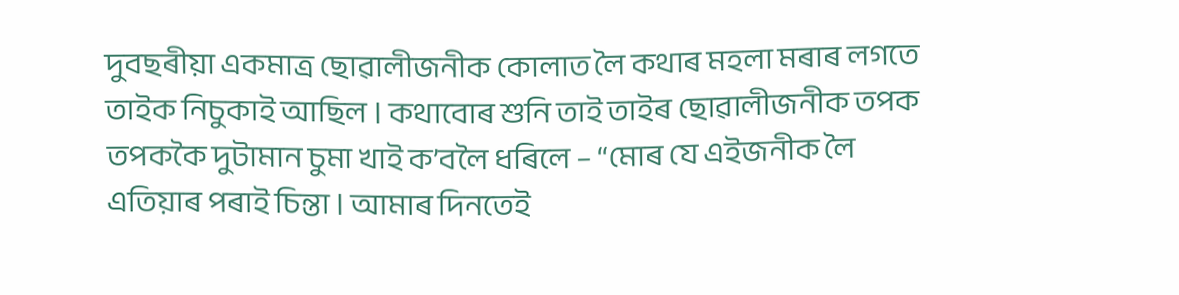দুবছৰীয়া একমাত্ৰ ছোৱালীজনীক কোলাত লৈ কথাৰ মহলা মৰাৰ লগতে তাইক নিচুকাই আছিল । কথাবোৰ শুনি তাই তাইৰ ছোৱালীজনীক তপক তপককৈ দুটামান চুমা খাই ক’বলৈ ধৰিলে – “মোৰ যে এইজনীক লৈ এতিয়াৰ পৰাই চিন্তা । আমাৰ দিনতেই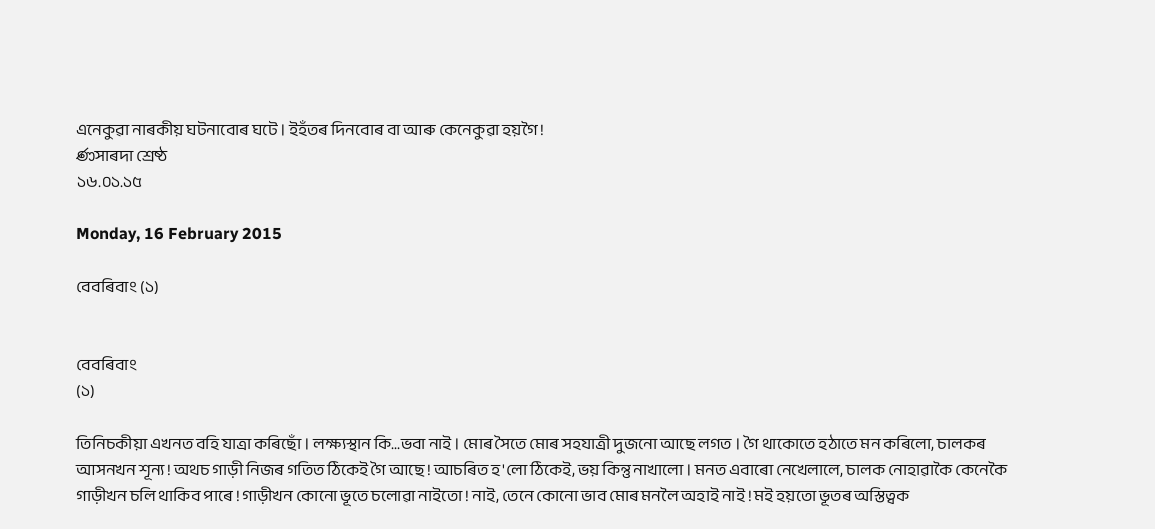এনেকুৱা নাৰকীয় ঘটনাবোৰ ঘটে । ইহঁতৰ দিনবোৰ বা আৰু কেনেকুৱা হয়গৈ !
ණসাৰদা শ্ৰেষ্ঠ
১৬.০১.১৫

Monday, 16 February 2015

বেবৰিবাং (১)


বেবৰিবাং
(১)

তিনিচকীয়া এখনত বহি যাত্ৰা কৰিছোঁ । লক্ষ্যস্থান কি...ভবা নাই । মোৰ সৈতে মোৰ সহযাত্ৰী দুজনো আছে লগত । গৈ থাকোতে হঠাতে মন কৰিলো, চালকৰ আসনখন শূন্য ! অথচ গাড়ী নিজৰ গতিত ঠিকেই গৈ আছে ! আচৰিত হ'লো ঠিকেই, ভয় কিন্তু নাখালো । মনত এবাৰো নেখেলালে, চালক নোহাৱাকৈ কেনেকৈ গাড়ীখন চলি থাকিব পাৰে ! গাড়ীখন কোনো ভূতে চলোৱা নাইতো ! নাই, তেনে কোনো ভাব মোৰ মনলৈ অহাই নাই ! মই হয়তো ভূতৰ অস্তিত্বক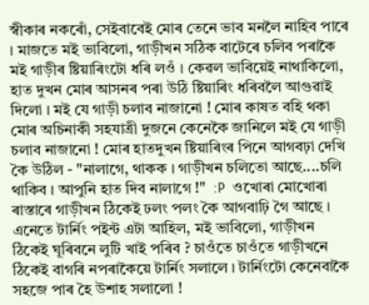স্বীকাৰ নকৰোঁ, সেইবাবেই মোৰ তেনে ভাব মনলৈ নাহিব পাৰে । মাজতে মই ভাবিলো, গাড়ীখন সঠিক বাটেৰে চলিব পৰাকৈ মই গাড়ীৰ ষ্টিয়াৰিংটো ধৰি লওঁ । কেৱল ভাবিয়েই নাথাকিলো, হাত দুখন মোৰ আসনৰ পৰা উঠি ষ্টিয়াৰিং ধৰিবলৈ আগুৱাই দিলো । মই যে গাড়ী চলাব নাজানো ! মোৰ কাষত বহি থকা মোৰ অচিনাকী সহযাত্ৰী দুজনে কেনেকৈ জানিলে মই যে গাড়ী চলাব নাজানো ! মোৰ হাতদুখন ষ্টিয়াৰিংৰ পিনে আগবঢ়া দেখি কৈ উঠিল - "নালাগে, থাকক । গাড়ীখন চলিতো আছে....চলি থাকিব । আপুনি হাত দিব নালাগে !"  :P  ওখোৰা মোখোৰা ৰাস্তাৰে গাড়ীখন ঠিকেই ঢলং পলং কৈ আগবাঢ়ি গৈ আছে । এনেতে টাৰ্নিং পইন্ট এটা আহিল, মই ভাবিলো, গাড়ীখন ঠিকেই ঘূৰিবনে লুটি খাই পৰিব ? চাওঁতে চাওঁতে গাড়ীখনে ঠিকেই বাগৰি নপৰাকৈয়ে টাৰ্নিং সলালে । টাৰ্নিংটো কেনেবাকৈ সহজে পাৰ হৈ উশাহ সলালো !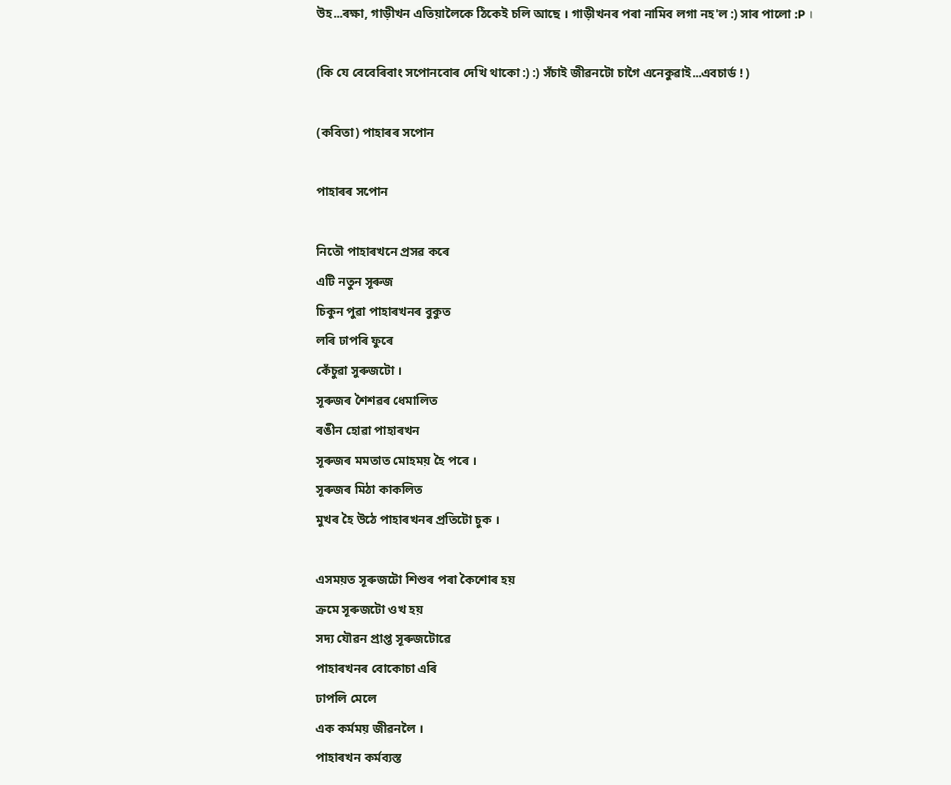উহ...ৰক্ষা, গাড়ীখন এতিয়ালৈকে ঠিকেই চলি আছে । গাড়ীখনৰ পৰা নামিব লগা নহ'ল :) সাৰ পালো :P ।

(কি যে বেবেৰিবাং সপোনবোৰ দেখি থাকো :) :) সঁচাই জীৱনটো চাগৈ এনেকুৱাই...এবচাৰ্ড ! )

(কবিতা) পাহাৰৰ সপোন

পাহাৰৰ সপোন

নিতৌ পাহাৰখনে প্ৰসৱ কৰে
এটি নতুন সূৰুজ
চিকুন পুৱা পাহাৰখনৰ বুকুত
লৰি ঢাপৰি ফুৰে
কেঁচুৱা সুৰুজটো ।
সূৰুজৰ শৈশৱৰ ধেমালিত
ৰঙীন হোৱা পাহাৰখন
সূৰুজৰ মমতাত মোহময় হৈ পৰে ।
সূৰুজৰ মিঠা কাকলিত
মুখৰ হৈ উঠে পাহাৰখনৰ প্ৰতিটো চুক ।

এসময়ত সূৰুজটো শিশুৰ পৰা কৈশোৰ হয়
ক্ৰমে সূৰুজটো ওখ হয়
সদ্য যৌৱন প্ৰাপ্ত সূৰুজটোৱে
পাহাৰখনৰ বোকোচা এৰি
ঢাপলি মেলে
এক কৰ্মময় জীৱনলৈ ।
পাহাৰখন কৰ্মব্যস্ত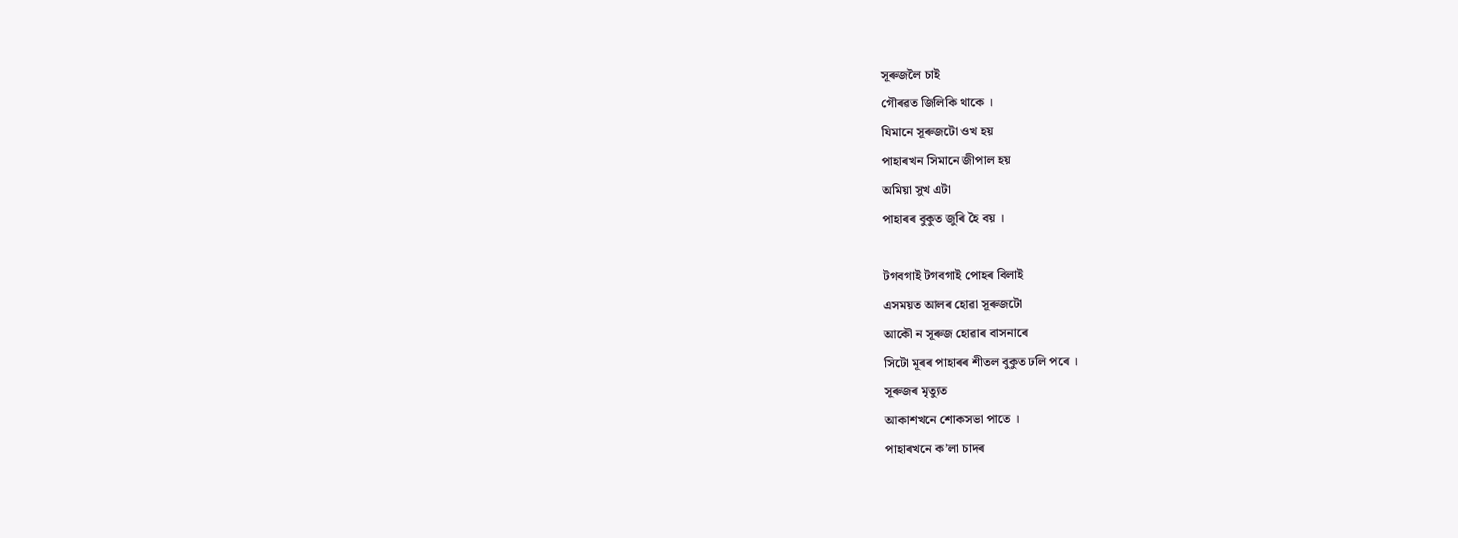সূৰুজলৈ চাই
গৌৰৱত জিলিকি থাকে ।
যিমানে সূৰুজটো ওখ হয়
পাহাৰখন সিমানে জীপাল হয়
অমিয়া সুখ এটা
পাহাৰৰ বুকুত জুৰি হৈ বয় ।

টগবগাই টগবগাই পোহৰ বিলাই
এসময়ত আলৰ হোৱা সূৰুজটো
আকৌ ন সূৰুজ হোৱাৰ বাসনাৰে
সিটো মূৰৰ পাহাৰৰ শীতল বুকুত ঢলি পৰে ।
সূৰুজৰ মৃত্যুত
আকাশখনে শোকসভা পাতে ।
পাহাৰখনে ক’লা চাদৰ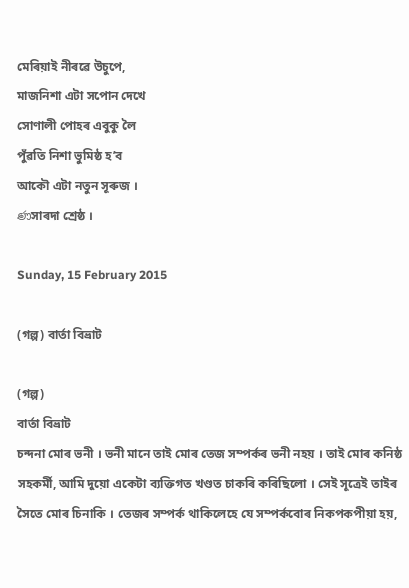মেৰিয়াই নীৰৱে উচুপে,
মাজনিশা এটা সপোন দেখে
সোণালী পোহৰ এবুকু লৈ
পুঁৱতি নিশা ভুমিষ্ঠ হ’ব
আকৌ এটা নতুন সূৰুজ ।
ණসাৰদা শ্ৰেষ্ঠ ।

Sunday, 15 February 2015

(গল্প) বাৰ্তা বিভ্ৰাট

(গল্প)
বাৰ্তা বিভ্ৰাট
চন্দনা মোৰ ভনী । ভনী মানে তাই মোৰ তেজ সম্পৰ্কৰ ভনী নহয় । তাই মোৰ কনিষ্ঠ সহকৰ্মী, আমি দুয়ো একেটা ব্যক্তিগত খণ্ডত চাকৰি কৰিছিলো । সেই সূত্ৰেই তাইৰ সৈতে মোৰ চিনাকি । তেজৰ সম্পৰ্ক থাকিলেহে যে সম্পৰ্কবোৰ নিকপকপীয়া হয়,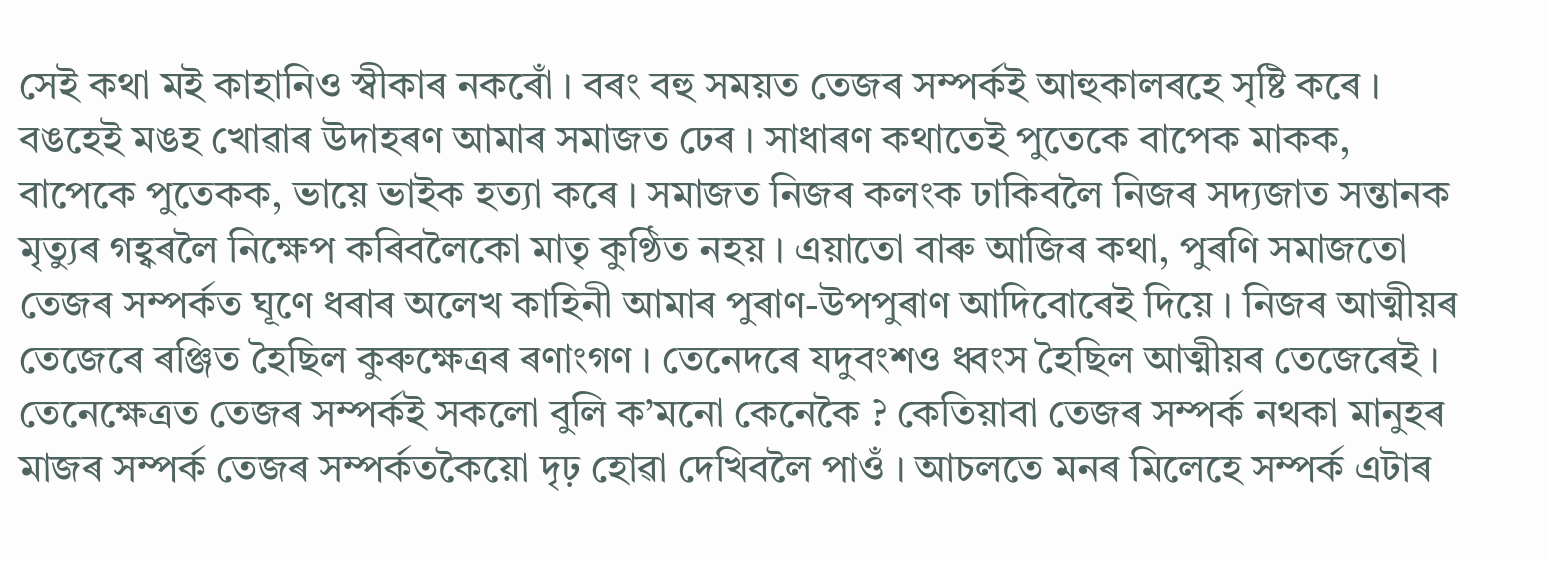সেই কথা মই কাহানিও স্বীকাৰ নকৰোঁ । বৰং বহু সময়ত তেজৰ সম্পৰ্কই আহুকালৰহে সৃষ্টি কৰে । বঙহেই মঙহ খোৱাৰ উদাহৰণ আমাৰ সমাজত ঢেৰ । সাধাৰণ কথাতেই পুতেকে বাপেক মাকক, বাপেকে পুতেকক, ভায়ে ভাইক হত্যা কৰে । সমাজত নিজৰ কলংক ঢাকিবলৈ নিজৰ সদ্যজাত সন্তানক মৃত্যুৰ গহ্বৰলৈ নিক্ষেপ কৰিবলৈকো মাতৃ কুণ্ঠিত নহয় । এয়াতো বাৰু আজিৰ কথা, পুৰণি সমাজতো তেজৰ সম্পৰ্কত ঘূণে ধৰাৰ অলেখ কাহিনী আমাৰ পুৰাণ-উপপুৰাণ আদিবোৰেই দিয়ে । নিজৰ আত্মীয়ৰ তেজেৰে ৰঞ্জিত হৈছিল কুৰুক্ষেত্ৰৰ ৰণাংগণ । তেনেদৰে যদুবংশও ধ্বংস হৈছিল আত্মীয়ৰ তেজেৰেই । তেনেক্ষেত্ৰত তেজৰ সম্পৰ্কই সকলো বুলি ক’মনো কেনেকৈ ? কেতিয়াবা তেজৰ সম্পৰ্ক নথকা মানুহৰ মাজৰ সম্পৰ্ক তেজৰ সম্পৰ্কতকৈয়ো দৃঢ় হোৱা দেখিবলৈ পাওঁ । আচলতে মনৰ মিলেহে সম্পৰ্ক এটাৰ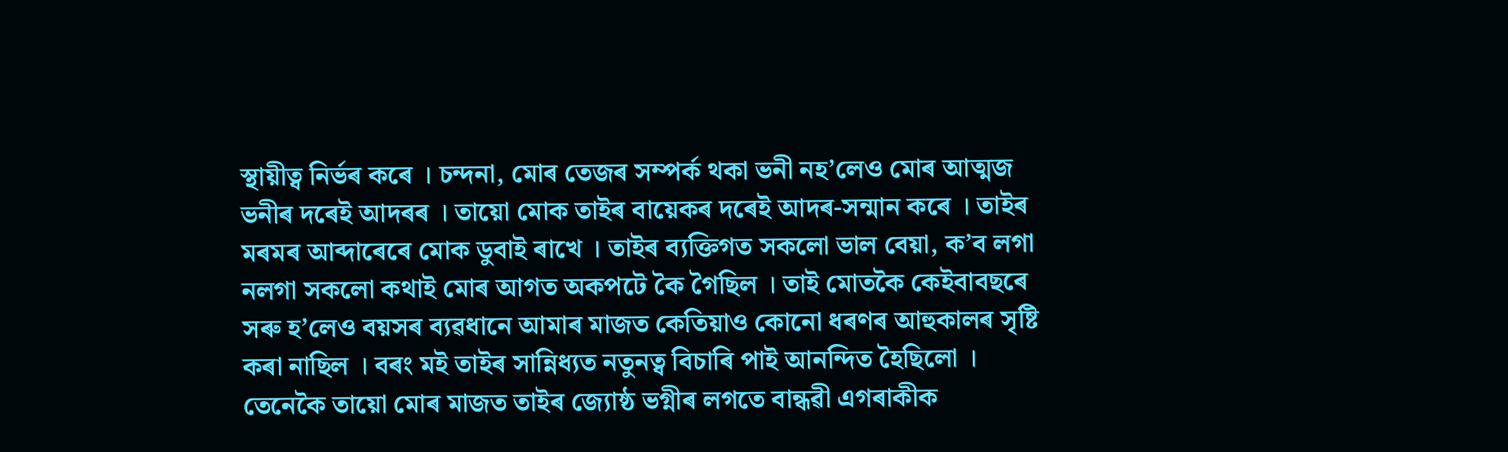স্থায়ীত্ব নিৰ্ভৰ কৰে । চন্দনা, মোৰ তেজৰ সম্পৰ্ক থকা ভনী নহ’লেও মোৰ আত্মজ ভনীৰ দৰেই আদৰৰ । তায়ো মোক তাইৰ বায়েকৰ দৰেই আদৰ-সন্মান কৰে । তাইৰ মৰমৰ আব্দাৰেৰে মোক ডুবাই ৰাখে । তাইৰ ব্যক্তিগত সকলো ভাল বেয়া, ক’ব লগা নলগা সকলো কথাই মোৰ আগত অকপটে কৈ গৈছিল । তাই মোতকৈ কেইবাবছৰে সৰু হ’লেও বয়সৰ ব্যৱধানে আমাৰ মাজত কেতিয়াও কোনো ধৰণৰ আহুকালৰ সৃষ্টি কৰা নাছিল । বৰং মই তাইৰ সান্নিধ্যত নতুনত্ব বিচাৰি পাই আনন্দিত হৈছিলো । তেনেকৈ তায়ো মোৰ মাজত তাইৰ জ্যোষ্ঠ ভগ্নীৰ লগতে বান্ধৱী এগৰাকীক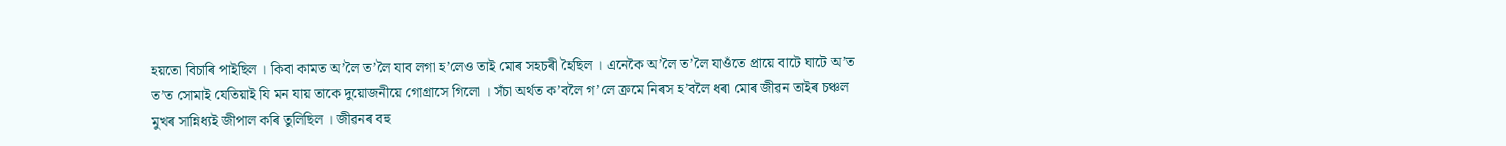হয়তো বিচাৰি পাইছিল । কিবা কামত অ’লৈ ত’লৈ যাব লগা হ’লেও তাই মোৰ সহচৰী হৈছিল । এনেকৈ অ’লৈ ত’লৈ যাওঁতে প্ৰায়ে বাটে ঘাটে অ’ত ত’ত সোমাই যেতিয়াই যি মন যায় তাকে দুয়োজনীয়ে গোগ্ৰাসে গিলো । সঁচা অৰ্থত ক’বলৈ গ’লে ক্ৰমে নিৰস হ’বলৈ ধৰা মোৰ জীৱন তাইৰ চঞ্চল মুখৰ সান্নিধ্যই জীপাল কৰি তুলিছিল । জীৱনৰ বহু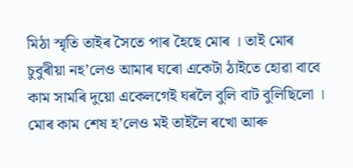মিঠা স্মৃতি তাইৰ সৈতে পাৰ হৈছে মোৰ । তাই মোৰ চুবুৰীয়া নহ’লেও আমাৰ ঘৰো একেটা ঠাইতে হোৱা বাবে কাম সামৰি দুয়ো একেলগেই ঘৰলৈ বুলি বাট বুলিছিলো । মোৰ কাম শেষ হ’লেও মই তাইলৈ ৰখো আৰু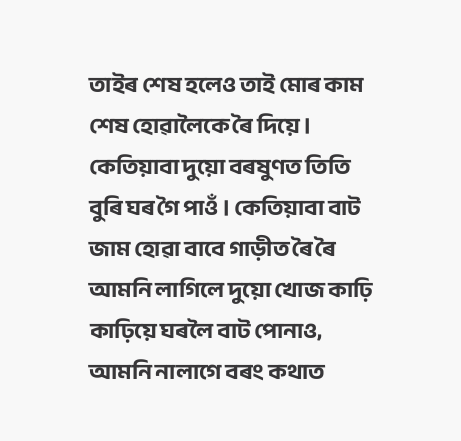তাইৰ শেষ হলেও তাই মোৰ কাম শেষ হোৱালৈকে ৰৈ দিয়ে । কেতিয়াবা দুয়ো বৰষুণত তিতি বুৰি ঘৰ গৈ পাওঁ । কেতিয়াবা বাট জাম হোৱা বাবে গাড়ীত ৰৈ ৰৈ আমনি লাগিলে দুয়ো খোজ কাঢ়ি কাঢ়িয়ে ঘৰলৈ বাট পোনাও, আমনি নালাগে বৰং কথাত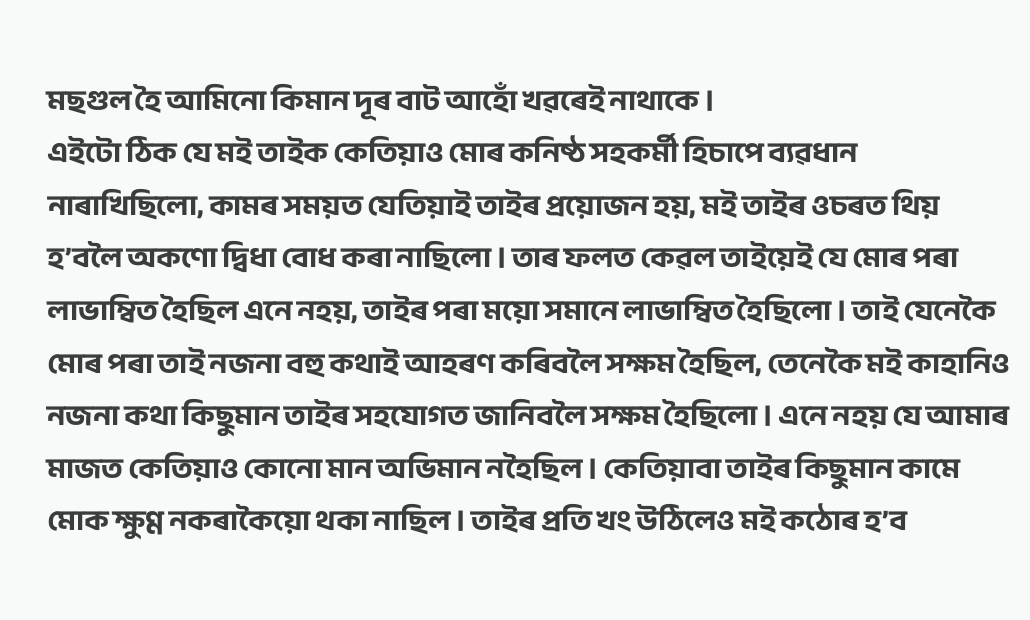মছগুল হৈ আমিনো কিমান দূৰ বাট আহোঁ খৱৰেই নাথাকে ।
এইটো ঠিক যে মই তাইক কেতিয়াও মোৰ কনিষ্ঠ সহকৰ্মী হিচাপে ব্যৱধান নাৰাখিছিলো, কামৰ সময়ত যেতিয়াই তাইৰ প্ৰয়োজন হয়, মই তাইৰ ওচৰত থিয় হ’বলৈ অকণো দ্বিধা বোধ কৰা নাছিলো । তাৰ ফলত কেৱল তাইয়েই যে মোৰ পৰা লাভাম্বিত হৈছিল এনে নহয়, তাইৰ পৰা ময়ো সমানে লাভাম্বিত হৈছিলো । তাই যেনেকৈ মোৰ পৰা তাই নজনা বহু কথাই আহৰণ কৰিবলৈ সক্ষম হৈছিল, তেনেকৈ মই কাহানিও নজনা কথা কিছুমান তাইৰ সহযোগত জানিবলৈ সক্ষম হৈছিলো । এনে নহয় যে আমাৰ মাজত কেতিয়াও কোনো মান অভিমান নহৈছিল । কেতিয়াবা তাইৰ কিছুমান কামে মোক ক্ষুণ্ণ নকৰাকৈয়ো থকা নাছিল । তাইৰ প্ৰতি খং উঠিলেও মই কঠোৰ হ’ব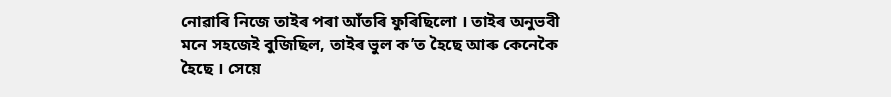নোৱাৰি নিজে তাইৰ পৰা আঁতৰি ফুৰিছিলো । তাইৰ অনুভবী মনে সহজেই বুজিছিল, তাইৰ ভুল ক’ত হৈছে আৰু কেনেকৈ হৈছে । সেয়ে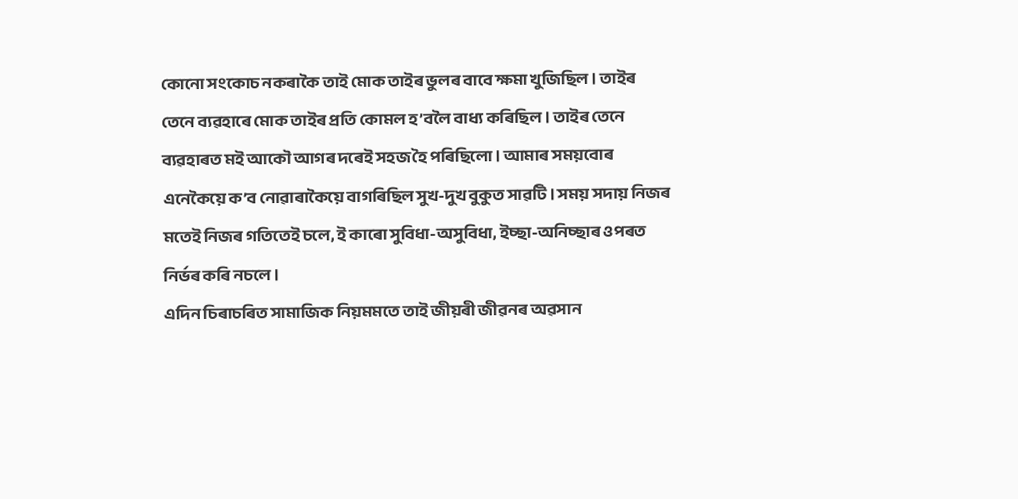কোনো সংকোচ নকৰাকৈ তাই মোক তাইৰ ভুলৰ বাবে ক্ষমা খুজিছিল । তাইৰ তেনে ব্যৱহাৰে মোক তাইৰ প্ৰতি কোমল হ’বলৈ বাধ্য কৰিছিল । তাইৰ তেনে ব্যৱহাৰত মই আকৌ আগৰ দৰেই সহজ হৈ পৰিছিলো । আমাৰ সময়বোৰ এনেকৈয়ে ক’ব নোৱাৰাকৈয়ে বাগৰিছিল সুখ-দুখ বুকুত সাৱটি । সময় সদায় নিজৰ মতেই নিজৰ গতিতেই চলে, ই কাৰো সুবিধা-অসুবিধা, ইচ্ছা-অনিচ্ছাৰ ওপৰত নিৰ্ভৰ কৰি নচলে ।
এদিন চিৰাচৰিত সামাজিক নিয়মমতে তাই জীয়ৰী জীৱনৰ অৱসান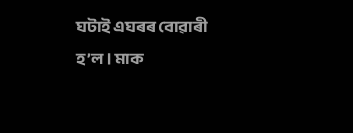ঘটাই এঘৰৰ বোৱাৰী হ’ল । মাক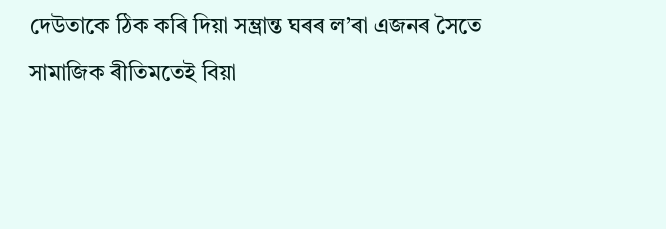দেউতাকে ঠিক কৰি দিয়া সম্ভ্ৰান্ত ঘৰৰ ল’ৰা এজনৰ সৈতে সামাজিক ৰীতিমতেই বিয়া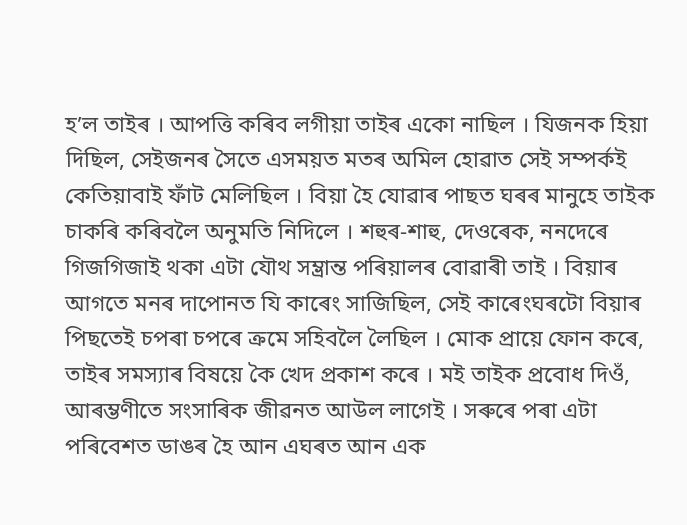হ’ল তাইৰ । আপত্তি কৰিব লগীয়া তাইৰ একো নাছিল । যিজনক হিয়া দিছিল, সেইজনৰ সৈতে এসময়ত মতৰ অমিল হোৱাত সেই সম্পৰ্কই কেতিয়াবাই ফাঁট মেলিছিল । বিয়া হৈ যোৱাৰ পাছত ঘৰৰ মানুহে তাইক চাকৰি কৰিবলৈ অনুমতি নিদিলে । শহুৰ-শাহু, দেওৰেক, ননদেৰে গিজগিজাই থকা এটা যৌথ সম্ভ্ৰান্ত পৰিয়ালৰ বোৱাৰী তাই । বিয়াৰ আগতে মনৰ দাপোনত যি কাৰেং সাজিছিল, সেই কাৰেংঘৰটো বিয়াৰ পিছতেই চপৰা চপৰে ক্ৰমে সহিবলৈ লৈছিল । মোক প্ৰায়ে ফোন কৰে, তাইৰ সমস্যাৰ বিষয়ে কৈ খেদ প্ৰকাশ কৰে । মই তাইক প্ৰবোধ দিওঁ, আৰম্ভণীতে সংসাৰিক জীৱনত আউল লাগেই । সৰুৰে পৰা এটা পৰিবেশত ডাঙৰ হৈ আন এঘৰত আন এক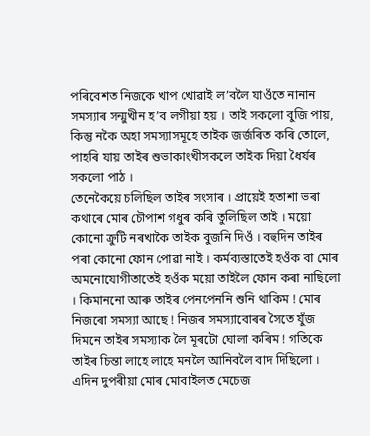পৰিবেশত নিজকে খাপ খোৱাই ল’বলৈ যাওঁতে নানান সমস্যাৰ সন্মুখীন হ’ব লগীয়া হয় । তাই সকলো বুজি পায়, কিন্তু নকৈ অহা সমস্যাসমূহে তাইক জৰ্জৰিত কৰি তোলে, পাহৰি যায় তাইৰ শুভাকাংখীসকলে তাইক দিয়া ধৈৰ্যৰ সকলো পাঠ ।
তেনেকৈয়ে চলিছিল তাইৰ সংসাৰ । প্ৰায়েই হতাশা ভৰা কথাৰে মোৰ চৌপাশ গধুৰ কৰি তুলিছিল তাই । ময়ো কোনো ক্ৰুটি নৰখাকৈ তাইক বুজনি দিওঁ । বহুদিন তাইৰ পৰা কোনো ফোন পোৱা নাই । কৰ্মব্যস্তাতেই হওঁক বা মোৰ অমনোযোগীতাতেই হওঁক ময়ো তাইলৈ ফোন কৰা নাছিলো । কিমাননো আৰু তাইৰ পেনপেননি শুনি থাকিম ! মোৰ নিজৰো সমস্যা আছে ! নিজৰ সমস্যাবোৰৰ সৈতে যুঁজ দিমনে তাইৰ সমস্যাক লৈ মূৰটো ঘোলা কৰিম ! গতিকে তাইৰ চিন্তা লাহে লাহে মনলৈ আনিবলৈ বাদ দিছিলো । এদিন দুপৰীয়া মোৰ মোবাইলত মেচেজ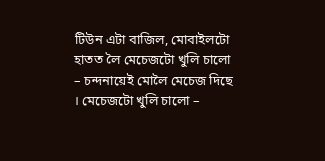টিউন এটা বাজিল, মোবাইলটো হাতত লৈ মেচেজটো খুলি চালো – চন্দনায়েই মোলৈ মেচেজ দিছে । মেচেজটো খুলি চালো –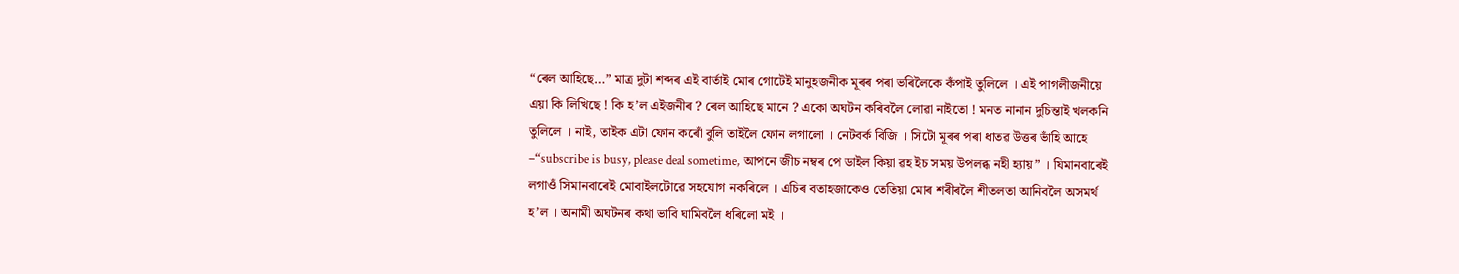“ৰেল আহিছে…” মাত্ৰ দুটা শব্দৰ এই বাৰ্তাই মোৰ গোটেই মানুহজনীক মূৰৰ পৰা ভৰিলৈকে কঁপাই তুলিলে । এই পাগলীজনীয়ে এয়া কি লিখিছে ! কি হ’ল এইজনীৰ ? ৰেল আহিছে মানে ? একো অঘটন কৰিবলৈ লোৱা নাইতো ! মনত নানান দুচিন্তাই খলকনি তুলিলে । নাই, তাইক এটা ফোন কৰোঁ বুলি তাইলৈ ফোন লগালো । নেটবৰ্ক বিজি । সিটো মূৰৰ পৰা ধাতৱ উত্তৰ ভাঁহি আহে –“subscribe is busy, please deal sometime, আপনে জীচ নম্বৰ পে ডাইল কিয়া ৱহ ইচ সময় উপলব্ধ নহী হ্যায়” । যিমানবাৰেই লগাওঁ সিমানবাৰেই মোবাইলটোৱে সহযোগ নকৰিলে । এচিৰ বতাহজাকেও তেতিয়া মোৰ শৰীৰলৈ শীতলতা আনিবলৈ অসমৰ্থ হ’ল । অনামী অঘটনৰ কথা ভাবি ঘামিবলৈ ধৰিলো মই ।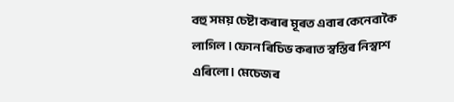বহু সময় চেষ্টা কৰাৰ মূৰত এবাৰ কেনেবাকৈ লাগিল । ফোন ৰিচিভ কৰাত স্বস্তিৰ নিস্বাশ এৰিলো । মেচেজৰ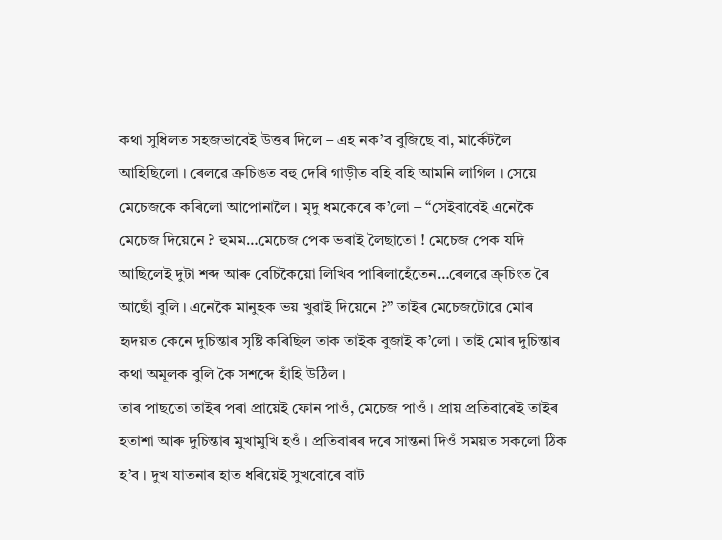কথা সুধিলত সহজভাবেই উত্তৰ দিলে – এহ নক’ব বুজিছে বা, মাৰ্কেটলৈ আহিছিলো । ৰেলৱে ক্ৰচিঙত বহু দেৰি গাড়ীত বহি বহি আমনি লাগিল । সেয়ে মেচেজকে কৰিলো আপোনালৈ । মৃদু ধমকেৰে ক’লো – “সেইবাবেই এনেকৈ মেচেজ দিয়েনে ? হুমম…মেচেজ পেক ভৰাই লৈছাতো ! মেচেজ পেক যদি আছিলেই দুটা শব্দ আৰু বেচিকৈয়ো লিখিব পাৰিলাহেঁতেন…ৰেলৱে ক্ৰ্চিংত ৰৈ আছোঁ বুলি । এনেকৈ মানুহক ভয় খুৱাই দিয়েনে ?” তাইৰ মেচেজটোৱে মোৰ হৃদয়ত কেনে দুচিন্তাৰ সৃষ্টি কৰিছিল তাক তাইক বুজাই ক’লো । তাই মোৰ দুচিন্তাৰ কথা অমূলক বুলি কৈ সশব্দে হাঁহি উঠিল ।
তাৰ পাছতো তাইৰ পৰা প্ৰায়েই ফোন পাওঁ, মেচেজ পাওঁ । প্ৰায় প্ৰতিবাৰেই তাইৰ হতাশা আৰু দুচিন্তাৰ মুখামুখি হওঁ । প্ৰতিবাৰৰ দৰে সান্তনা দিওঁ সময়ত সকলো ঠিক হ’ব । দুখ যাতনাৰ হাত ধৰিয়েই সুখবোৰে বাট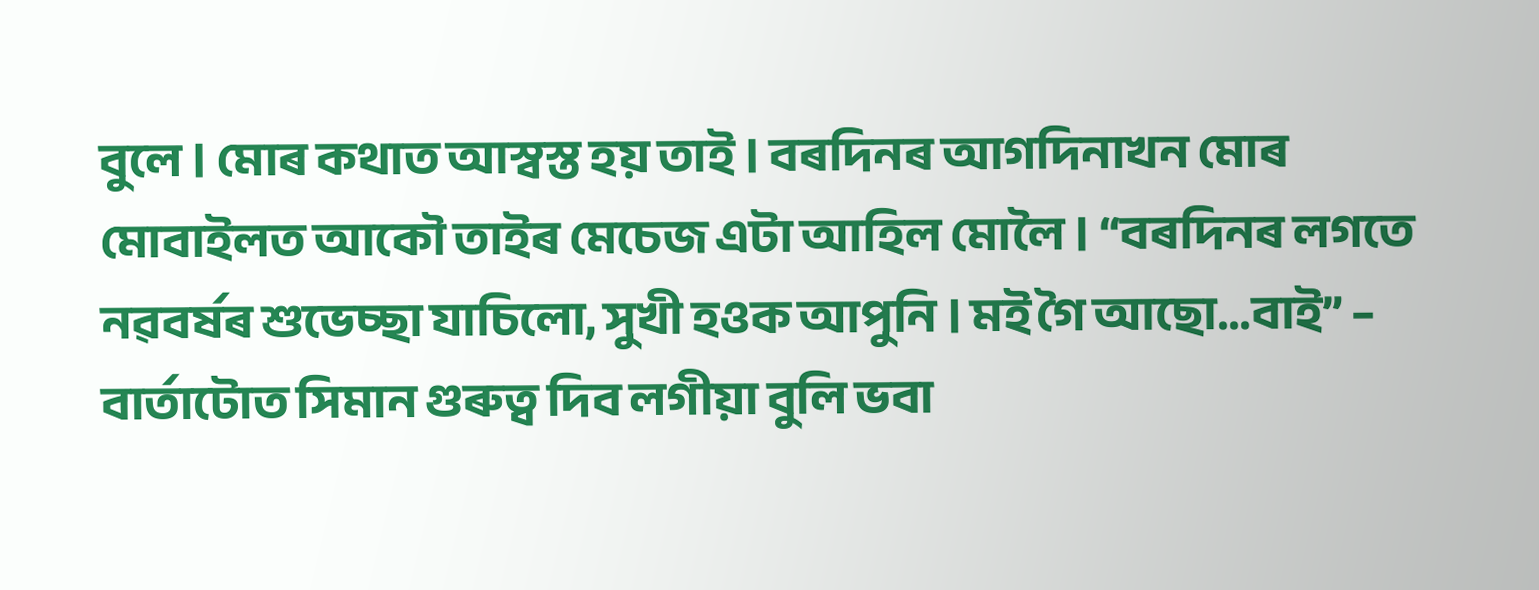বুলে । মোৰ কথাত আস্বস্ত হয় তাই । বৰদিনৰ আগদিনাখন মোৰ মোবাইলত আকৌ তাইৰ মেচেজ এটা আহিল মোলৈ । “বৰদিনৰ লগতে নৱবৰ্ষৰ শুভেচ্ছা যাচিলো, সুখী হওক আপুনি । মই গৈ আছো…বাই” – বাৰ্তাটোত সিমান গুৰুত্ব দিব লগীয়া বুলি ভবা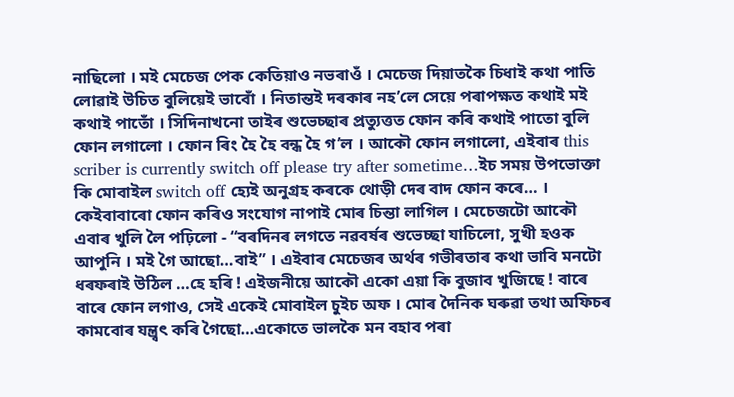নাছিলো । মই মেচেজ পেক কেতিয়াও নভৰাওঁ । মেচেজ দিয়াতকৈ চিধাই কথা পাতি লোৱাই উচিত বুলিয়েই ভাবোঁ । নিতান্তই দৰকাৰ নহ’লে সেয়ে পৰাপক্ষত কথাই মই কথাই পাতোঁ । সিদিনাখনো তাইৰ শুভেচ্ছাৰ প্ৰত্যুত্তত ফোন কৰি কথাই পাতো বুলি ফোন লগালো । ফোন ৰিং হৈ হৈ বন্ধ হৈ গ’ল । আকৌ ফোন লগালো, এইবাৰ this scriber is currently switch off please try after sometime…ইচ সময় উপভোক্তা কি মোবাইল switch off হ্যেই অনুগ্ৰহ কৰকে থোড়ী দেৰ বাদ ফোন কৰে… ।
কেইবাবাৰো ফোন কৰিও সংযোগ নাপাই মোৰ চিন্তা লাগিল । মেচেজটো আকৌ এবাৰ খুলি লৈ পঢ়িলো - “বৰদিনৰ লগতে নৱবৰ্ষৰ শুভেচ্ছা যাচিলো, সুখী হওক আপুনি । মই গৈ আছো…বাই” । এইবাৰ মেচেজৰ অৰ্থৰ গভীৰতাৰ কথা ভাবি মনটো ধৰফৰাই উঠিল …হে হৰি ! এইজনীয়ে আকৌ একো এয়া কি বুজাব খুজিছে ! বাৰে বাৰে ফোন লগাও, সেই একেই মোবাইল চুইচ অফ । মোৰ দৈনিক ঘৰুৱা তথা অফিচৰ কামবোৰ যন্ত্ৰ্ৱৎ কৰি গৈছো…একোতে ভালকৈ মন বহাব পৰা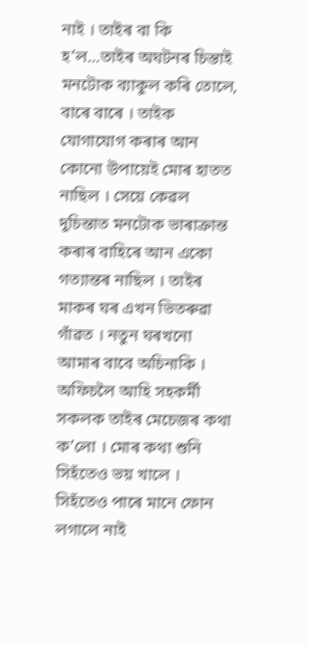নাই । তাইৰ বা কি হ’ল…তাইৰ অঘটনৰ চিন্তাই মনটোক ব্যাকুল কৰি তোলে, বাৰে বাৰে । তাইক যোগাযোগ কৰাৰ আন কোনো উপায়েই মোৰ হাতত নাছিল । সেয়ে কেৱল দুচিন্তাত মনটোক ভাৰাক্ৰান্ত কৰাৰ বাহিৰে আন একো গত্যান্তৰ নাছিল । তাইৰ মাকৰ ঘৰ এখন ভিতৰুৱা গাঁৱত । নতুন ঘৰখনো আমাৰ বাবে অচিনাকি । অফিচলৈ আহি সহকৰ্মী সকলক তাইৰ মেচেজৰ কথা ক’লো । মোৰ কথা শুনি সিহঁতেও ভয় খালে । সিহঁতেও পাৰে মানে ফোন লগালে নাই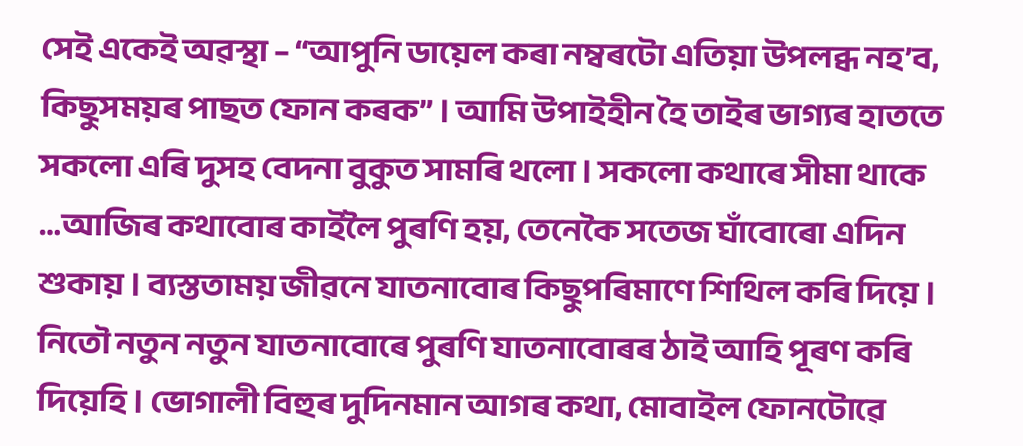সেই একেই অৱস্থা – “আপুনি ডায়েল কৰা নম্বৰটো এতিয়া উপলব্ধ নহ’ব, কিছুসময়ৰ পাছত ফোন কৰক” । আমি উপাইহীন হৈ তাইৰ ভাগ্যৰ হাততে সকলো এৰি দুসহ বেদনা বুকুত সামৰি থলো । সকলো কথাৰে সীমা থাকে …আজিৰ কথাবোৰ কাইলৈ পুৰণি হয়, তেনেকৈ সতেজ ঘাঁবোৰো এদিন শুকায় । ব্যস্ততাময় জীৱনে যাতনাবোৰ কিছুপৰিমাণে শিথিল কৰি দিয়ে । নিতৌ নতুন নতুন যাতনাবোৰে পুৰণি যাতনাবোৰৰ ঠাই আহি পূৰণ কৰি দিয়েহি । ভোগালী বিহুৰ দুদিনমান আগৰ কথা, মোবাইল ফোনটোৱে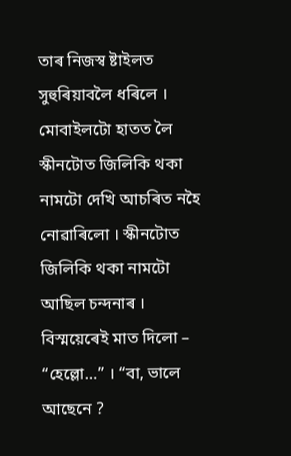তাৰ নিজস্ব ষ্টাইলত সুহুৰিয়াবলৈ ধৰিলে । মোবাইলটো হাতত লৈ স্কীনটোত জিলিকি থকা নামটো দেখি আচৰিত নহৈ নোৱাৰিলো । স্কীনটোত জিলিকি থকা নামটো আছিল চন্দনাৰ । বিস্ময়েৰেই মাত দিলো – “হেল্লো…” । “বা, ভালে আছেনে ?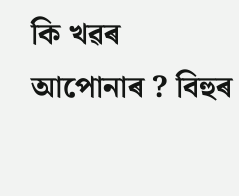কি খৱৰ আপোনাৰ ? বিহুৰ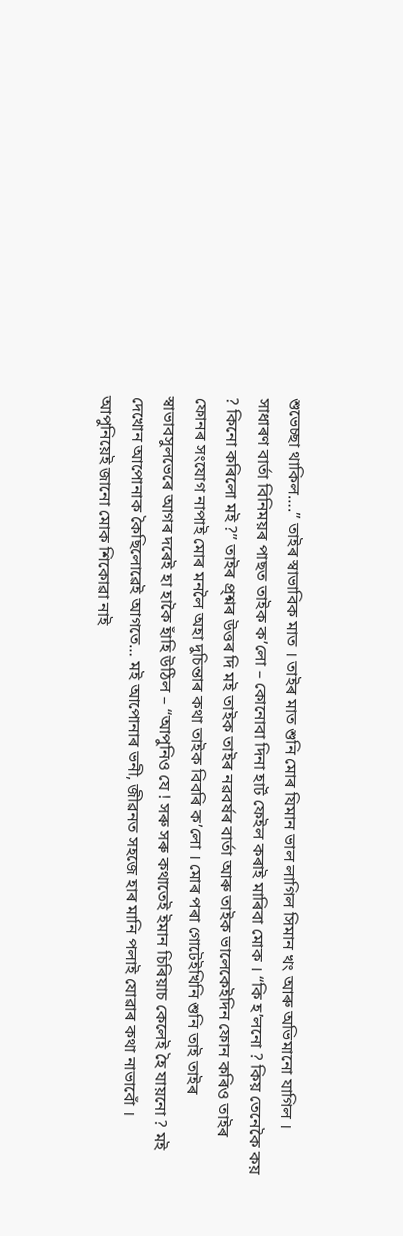শুভেচ্ছা থাকিল….” তাইৰ স্বাভাবিক মাত । তাইৰ মাত শুনি মোৰ যিমান ভাল লাগিল সিমান খং আৰু অভিমানো যাগিল । সাধাৰণ বাৰ্তা বিনিময়ৰ পাছত তাইক ক’লো – কোনোবা দিনা হাৰ্ট ফেইল কৰাই মাৰিবা মোক । “কি হ’লনো ? কিয় তেনেকৈ কয় ? কিনো কৰিলো মই ?” তাইৰ প্ৰ্শ্নৰ উত্তৰ দি মই তাইক তাইৰ নৱবৰ্ষৰ বাৰ্তা আৰু তাইক ভালেকেইদিন ফোন কৰিও তাইৰ ফোনৰ সংযোগ নাপাই মোৰ মনলৈ অহা দুচিন্তাৰ কথা তাইক বিবৰি ক’লো । মোৰ পৰা গোটেইখিনি শুনি তাই তাইৰ স্বাভাবসুলভেৰে আগৰ দৰেই হা হাকৈ হাঁহি উঠিল – “আপুনিও যে ! সৰু সৰু কথাতেই ইমান চিৰিয়াচ কেলেই হৈ যায়নো ? মই দেখোন আপোনাক কৈছিলোৱেই আগতে… মই আপোনাৰ ভনী, জীৱনত সহজে হাৰ মানি পলাই যোৱাৰ কথা নাভাবোঁ । আপুনিয়েই জানো মোক শিকোৱা নাই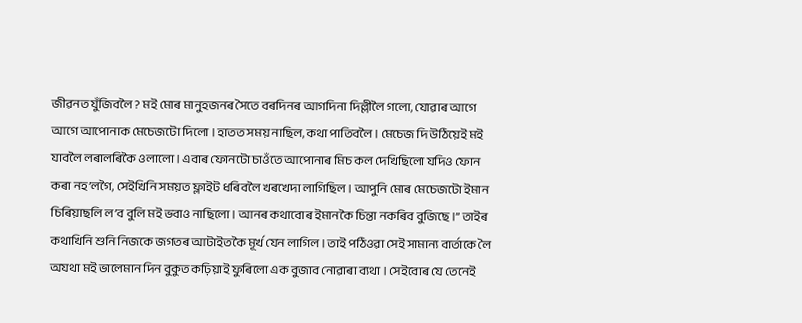জীৱনত যুঁজিবলৈ ? মই মোৰ মানুহজনৰ সৈতে বৰদিনৰ আগদিনা দিল্লীলৈ গলো, যোৱাৰ আগে আগে আপোনাক মেচেজটো দিলো । হাতত সময় নাছিল, কথা পাতিবলৈ । মেচেজ দি উঠিয়েই মই যাবলৈ লৰালৰিকৈ ওলালো । এবাৰ ফোনটো চাওঁতে আপোনাৰ মিচ কল দেখিছিলো যদিও ফোন কৰা নহ’লগৈ, সেইখিনি সময়ত ফ্লাইট ধৰিবলৈ খৰখেদা লাগিছিল । আপুনি মোৰ মেচেজটো ইমান চিৰিয়াছলি ল’ব বুলি মই ভবাও নাছিলো । আনৰ কথাবোৰ ইমানকৈ চিন্তা নকৰিব বুজিছে ।” তাইৰ কথাখিনি শুনি নিজকে জগতৰ আটাইতকৈ মূৰ্খ যেন লাগিল । তাই পঠিওৱা সেই সামান্য বাৰ্তাকে লৈ অযথা মই ভালেমান দিন বুকুত কঢ়িয়াই ফুৰিলো এক বুজাব নোৱাৰা ব্যথা । সেইবোৰ যে তেনেই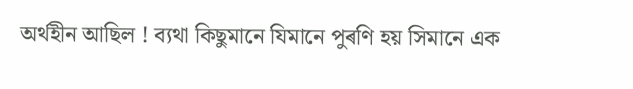অৰ্থহীন আছিল ! ব্যথা কিছুমানে যিমানে পুৰণি হয় সিমানে এক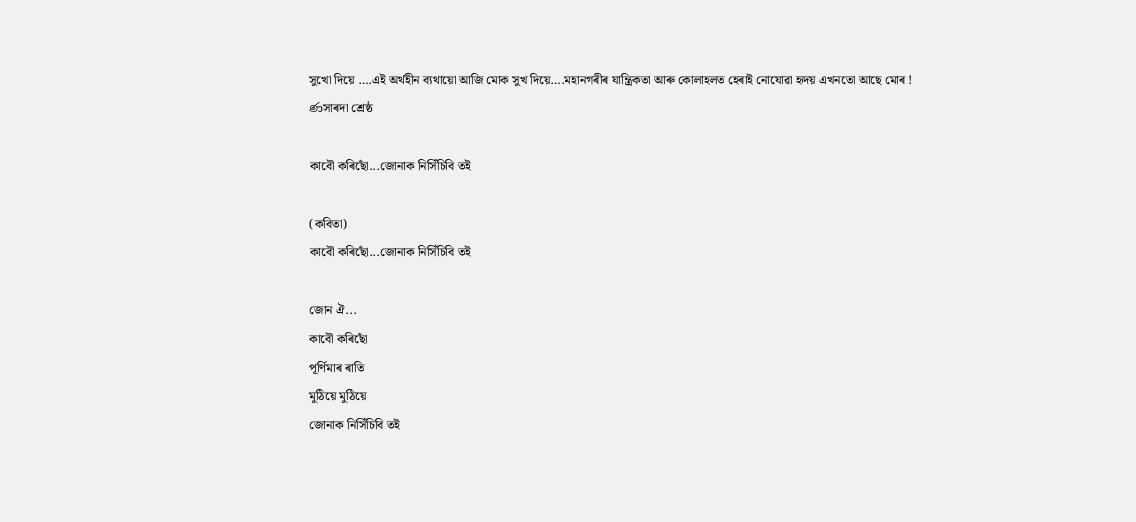সুখো দিয়ে ….এই অৰ্থহীন ব্যথায়ো আজি মোক সুখ দিয়ে….মহানগৰীৰ যান্ত্ৰিকতা আৰু কোলাহলত হেৰাই নোযোৱা হৃদয় এখনতো আছে মোৰ !
ණসাৰদা শ্ৰেষ্ঠ

কাবৌ কৰিছোঁ...জোনাক নিসিঁচিবি তই

(কবিতা)
কাবৌ কৰিছোঁ...জোনাক নিসিঁচিবি তই

জোন ঐ...
কাবৌ কৰিছোঁ
পূৰ্ণিমাৰ ৰাতি
মুঠিয়ে মুঠিয়ে
জোনাক নিসিঁচিবি তই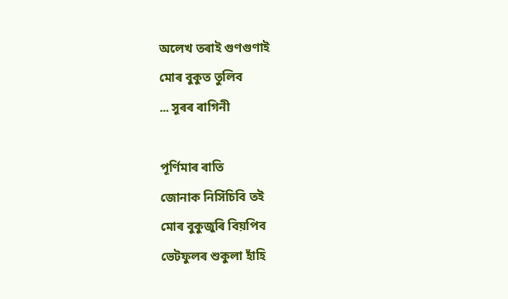অলেখ তৰাই গুণগুণাই
মোৰ বুকুত তুলিব
... সুৰৰ ৰাগিনী

পূৰ্ণিমাৰ ৰাতি
জোনাক নিসিঁচিবি তই
মোৰ বুকুজুৰি বিয়পিব
ভেটফুলৰ শুকুলা হাঁহি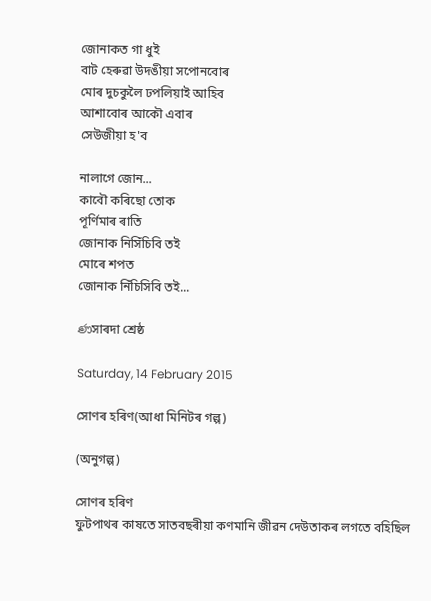জোনাকত গা ধুই
বাট হেৰুৱা উদঙীয়া সপোনবোৰ
মোৰ দুচকুলৈ ঢপলিয়াই আহিব
আশাবোৰ আকৌ এবাৰ
সেউজীয়া হ'ব

নালাগে জোন...
কাবৌ কৰিছো তোক
পূৰ্ণিমাৰ ৰাতি
জোনাক নিসিঁচিবি তই
মোৰে শপত
জোনাক নিঁচিসিবি তই...

ණসাৰদা শ্ৰেষ্ঠ

Saturday, 14 February 2015

সোণৰ হৰিণ(আধা মিনিটৰ গল্প)

(অনুগল্প)

সোণৰ হৰিণ
ফুটপাথৰ কাষতে সাতবছৰীয়া কণমানি জীৱন দেউতাকৰ লগতে বহিছিল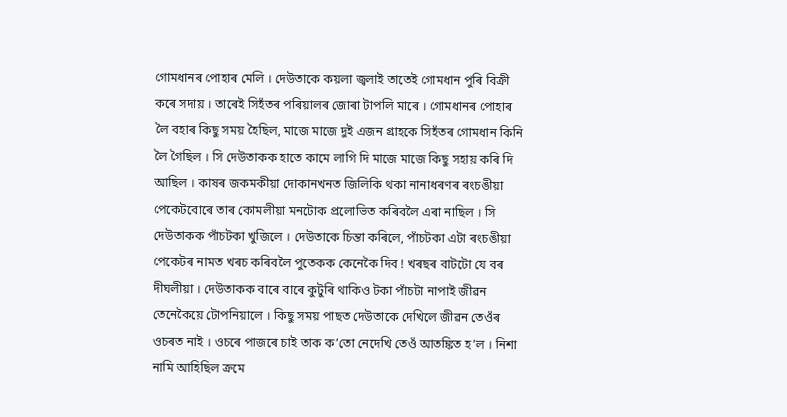গোমধানৰ পোহাৰ মেলি । দেউতাকে কয়লা জ্বলাই তাতেই গোমধান পুৰি বিক্ৰী কৰে সদায় । তাৰেই সিহঁতৰ পৰিয়ালৰ জোৰা টাপলি মাৰে । গোমধানৰ পোহাৰ লৈ বহাৰ কিছু সময় হৈছিল, মাজে মাজে দুই এজন গ্ৰাহকে সিহঁতৰ গোমধান কিনি লৈ গৈছিল । সি দেউতাকক হাতে কামে লাগি দি মাজে মাজে কিছু সহায় কৰি দি আছিল । কাষৰ জকমকীয়া দোকানখনত জিলিকি থকা নানাধৰণৰ ৰংচঙীয়া পেকেটবোৰে তাৰ কোমলীয়া মনটোক প্ৰলোভিত কৰিবলৈ এৰা নাছিল । সি দেউতাকক পাঁচটকা খুজিলে । দেউতাকে চিন্তা কৰিলে, পাঁচটকা এটা ৰংচঙীয়া পেকেটৰ নামত খৰচ কৰিবলৈ পুতেকক কেনেকৈ দিব ! খৰছৰ বাটটো যে বৰ দীঘলীয়া । দেউতাকক বাৰে বাৰে কুটুৰি থাকিও টকা পাঁচটা নাপাই জীৱন তেনেকৈয়ে টোপনিয়ালে । কিছু সময় পাছত দেউতাকে দেখিলে জীৱন তেওঁৰ ওচৰত নাই । ওচৰে পাজৰে চাই তাক ক’তো নেদেখি তেওঁ আতঙ্কিত হ’ল । নিশা নামি আহিছিল ক্ৰমে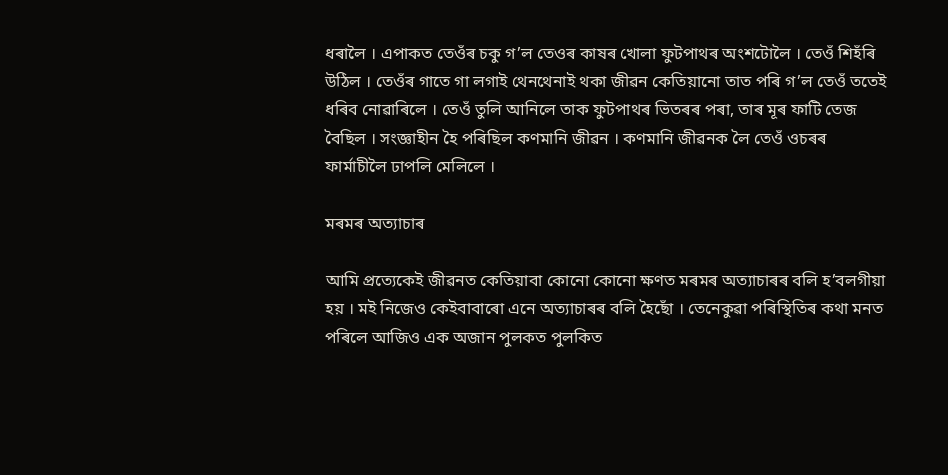ধৰালৈ । এপাকত তেওঁৰ চকু গ’ল তেওৰ কাষৰ খোলা ফুটপাথৰ অংশটোলৈ । তেওঁ শিহঁৰি উঠিল । তেওঁৰ গাতে গা লগাই থেনথেনাই থকা জীৱন কেতিয়ানো তাত পৰি গ’ল তেওঁ ততেই ধৰিব নোৱাৰিলে । তেওঁ তুলি আনিলে তাক ফুটপাথৰ ভিতৰৰ পৰা, তাৰ মূৰ ফাটি তেজ বৈছিল । সংজ্ঞাহীন হৈ পৰিছিল কণমানি জীৱন । কণমানি জীৱনক লৈ তেওঁ ওচৰৰ ফাৰ্মাচীলৈ ঢাপলি মেলিলে ।

মৰমৰ অত্যাচাৰ

আমি প্ৰত্যেকেই জীৱনত কেতিয়াবা কোনো কোনো ক্ষণত মৰমৰ অত্যাচাৰৰ বলি হ’বলগীয়া হয় । মই নিজেও কেইবাবাৰো এনে অত্যাচাৰৰ বলি হৈছোঁ । তেনেকুৱা পৰিস্থিতিৰ কথা মনত পৰিলে আজিও এক অজান পুলকত পুলকিত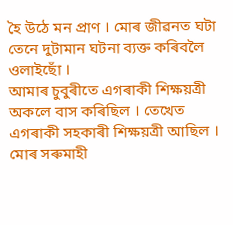হৈ উঠে মন প্ৰাণ । মোৰ জীৱনত ঘটা তেনে দুটামান ঘটনা ব্যক্ত কৰিবলৈ ওলাইছোঁ ।
আমাৰ চুবুৰীতে এগৰাকী শিক্ষয়ত্ৰী অকলে বাস কৰিছিল । তেখেত এগৰাকী সহকাৰী শিক্ষয়ত্ৰী আছিল । মোৰ সৰুমাহী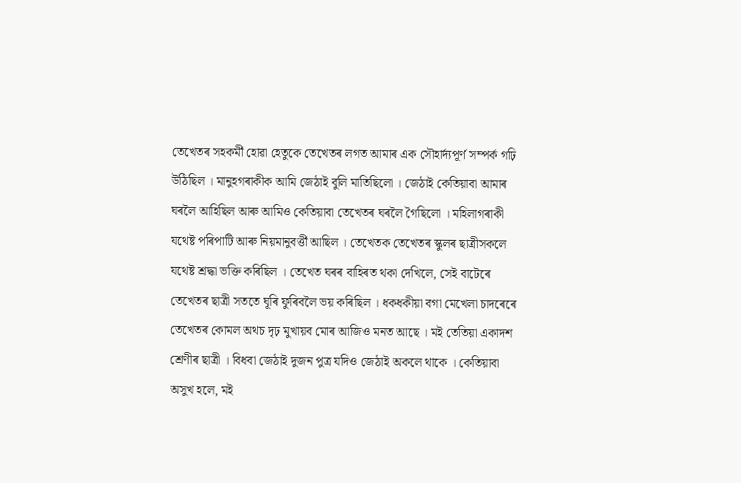তেখেতৰ সহকৰ্মী হোৱা হেতুকে তেখেতৰ লগত আমাৰ এক সৌহাৰ্দ্যপূৰ্ণ সম্পৰ্ক গঢ়ি উঠিছিল । মানুহগৰাকীক আমি জেঠাই বুলি মাতিছিলো । জেঠাই কেতিয়াবা আমাৰ ঘৰলৈ আহিছিল আৰু আমিও কেতিয়াবা তেখেতৰ ঘৰলৈ গৈছিলো । মহিলাগৰাকী যথেষ্ট পৰিপাটি আৰু নিয়মানুবৰ্ত্তী আছিল । তেখেতক তেখেতৰ স্কুলৰ ছাত্ৰীসকলে যথেষ্ট শ্ৰদ্ধা ভক্তি কৰিছিল । তেখেত ঘৰৰ বাহিৰত থকা দেখিলে, সেই বাটেৰে তেখেতৰ ছাত্ৰী সততে ঘূৰি ফুৰিবলৈ ভয় কৰিছিল । ধকধকীয়া বগা মেখেলা চাদৰেৰে তেখেতৰ কোমল অথচ দৃঢ় মুখায়ব মোৰ আজিও মনত আছে । মই তেতিয়া একাদশ শ্ৰেণীৰ ছাত্ৰী । বিধবা জেঠাই দুজন পুত্ৰ যদিও জেঠাই অকলে থাকে । কেতিয়াবা অসুখ হলে, মই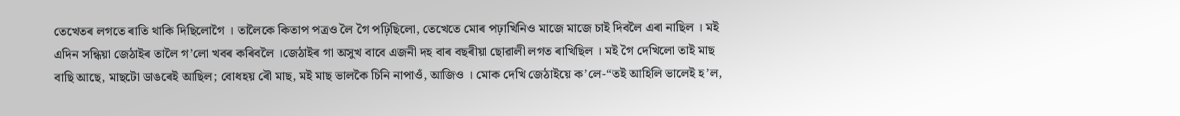তেখেতৰ লগতে ৰাতি থাকি দিছিলোগৈ । তালৈকে কিতাপ পত্ৰও লৈ গৈ পঢ়িছিলো, তেখেতে মোৰ পঢ়াখিনিও মাজে মাজে চাই দিবলৈ এৰা নাছিল । মই এদিন সন্ধিয়া জেঠাইৰ তালৈ গ’লো খবৰ কৰিবলৈ ।জেঠাইৰ গা অসুখ বাবে এজনী দহ বাৰ বছৰীয়া ছোৱালী লগত ৰাখিছিল । মই গৈ দেখিলো তাই মাছ বাছি আছে, মাছটো ডাঙৰেই আছিল; বোধহয় ৰৌ মাছ, মই মাছ ভালকৈ চিনি নাপাওঁ, আজিও । মোক দেখি জেঠাইয়ে ক’লে-“তই আহিলি ভালেই হ’ল,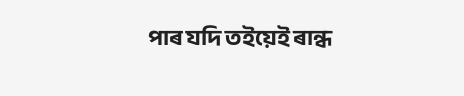পাৰ যদি তইয়েই ৰান্ধ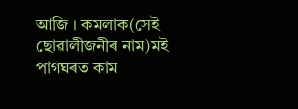আজি । কমলাক(সেই ছোৱালীজনীৰ নাম)মই পাগঘৰত কাম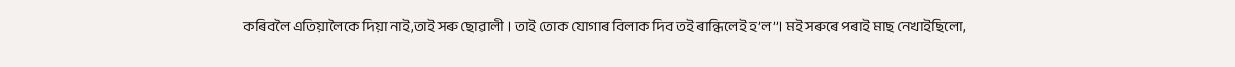কৰিবলৈ এতিয়ালৈকে দিয়া নাই,তাই সৰু ছোৱালী । তাই তোক যোগাৰ বিলাক দিব তই ৰান্ধিলেই হ’ল’’। মই সৰুৰে পৰাই মাছ নেখাইছিলো,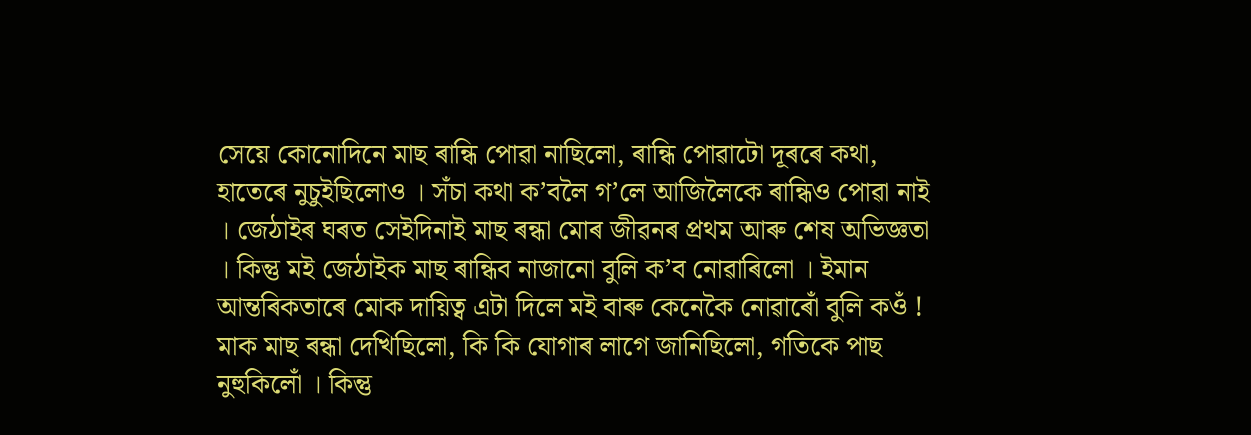সেয়ে কোনোদিনে মাছ ৰান্ধি পোৱা নাছিলো, ৰান্ধি পোৱাটো দূৰৰে কথা, হাতেৰে নুচুইছিলোও । সঁচা কথা ক’বলৈ গ’লে আজিলৈকে ৰান্ধিও পোৱা নাই । জেঠাইৰ ঘৰত সেইদিনাই মাছ ৰন্ধা মোৰ জীৱনৰ প্ৰথম আৰু শেষ অভিজ্ঞতা । কিন্তু মই জেঠাইক মাছ ৰান্ধিব নাজানো বুলি ক’ব নোৱাৰিলো । ইমান আন্তৰিকতাৰে মোক দায়িত্ব এটা দিলে মই বাৰু কেনেকৈ নোৱাৰোঁ বুলি কওঁ ! মাক মাছ ৰন্ধা দেখিছিলো, কি কি যোগাৰ লাগে জানিছিলো, গতিকে পাছ নুহুকিলোঁ । কিন্তু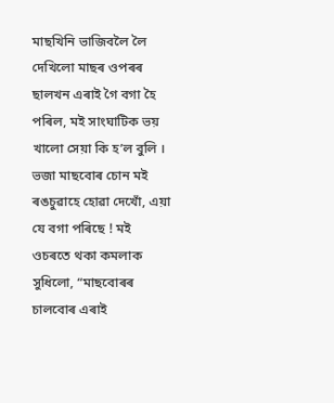মাছখিনি ভাজিবলৈ লৈ দেখিলো মাছৰ ওপৰৰ ছালখন এৰাই গৈ বগা হৈ পৰিল, মই সাংঘাটিক ভয় খালো সেয়া কি হ’ল বুলি । ভজা মাছবোৰ চোন মই ৰঙচুৱাহে হোৱা দেখোঁ, এয়া যে বগা পৰিছে ! মই ওচৰতে থকা কমলাক সুধিলো, “মাছবোৰৰ চালবোৰ এৰাই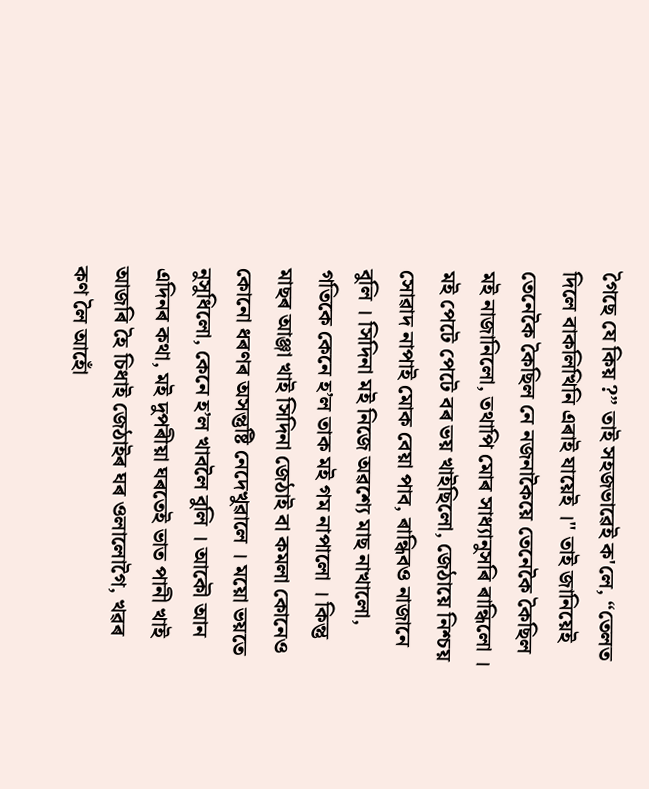গৈছে যে কিয় ?” তাই সহজভাৱেই ক'লে, “তেলত দিলে বাকলিখিনি এৰাই যায়েই ।" তাই জানিয়েই তেনেকৈ কৈছিল নে নজনাকৈয়ে তেনেকৈ কৈছিল মই নাজানিলো, তথাপি মোৰ সাধ্যানুসৰি ৰান্ধিলো । মই পেটে পেটে বৰ ভয় খাইছিলো, জেঠায়ে নিশ্চয় সোৱাদ নাপাই মোক বেয়া পাব, ৰান্ধিবও নাজানে বুলি । সিদিনা মই নিজে অৱশ্যে মাছ নাখালো, গতিকে কেনে হ’ল তাক মই গম নাপালো । কিন্তু মাছৰ আঞ্জা খাই সিদিনা জেঠাই বা কমলা কোনেও কোনো ধৰণৰ অসন্তুষ্টি নেদেখুৱালে । ময়ো ভয়তে নুসুধিলো, কেনে হ’ল খাবলৈ বুলি । আকৌ আন এদিনৰ কথা, মই দুপৰীয়া ঘৰতেই ভাত পানী খাই আজৰি হৈ চিধাই জেঠাইৰ ঘৰ ওলালোগৈ, খৱৰ কণ লৈ আহোঁ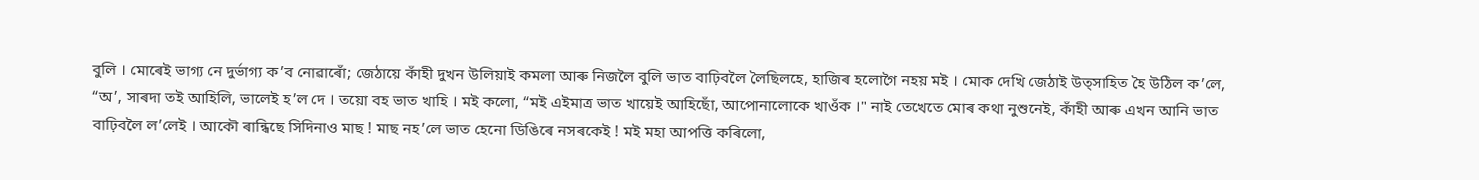বুলি । মোৰেই ভাগ্য নে দুৰ্ভাগ্য ক’ব নোৱাৰোঁ; জেঠায়ে কাঁহী দুখন উলিয়াই কমলা আৰু নিজলৈ বুলি ভাত বাঢ়িবলৈ লৈছিলহে, হাজিৰ হলোগৈ নহয় মই । মোক দেখি জেঠাই উত্সাহিত হৈ উঠিল ক’লে, “অ’, সাৰদা তই আহিলি, ভালেই হ’ল দে । তয়ো বহ ভাত খাহি । মই কলো, “মই এইমাত্ৰ ভাত খায়েই আহিছোঁ, আপোনালোকে খাওঁক ।" নাই তেখেতে মোৰ কথা নুশুনেই, কাঁহী আৰু এখন আনি ভাত বাঢ়িবলৈ ল’লেই । আকৌ ৰান্ধিছে সিদিনাও মাছ ! মাছ নহ’লে ভাত হেনো ডিঙিৰে নসৰকেই ! মই মহা আপত্তি কৰিলো,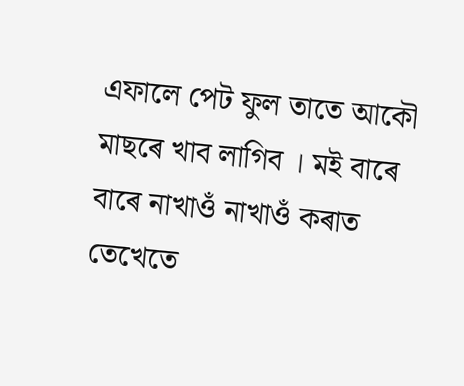এফালে পেট ফুল তাতে আকৌ মাছৰে খাব লাগিব । মই বাৰে বাৰে নাখাওঁ নাখাওঁ কৰাত তেখেতে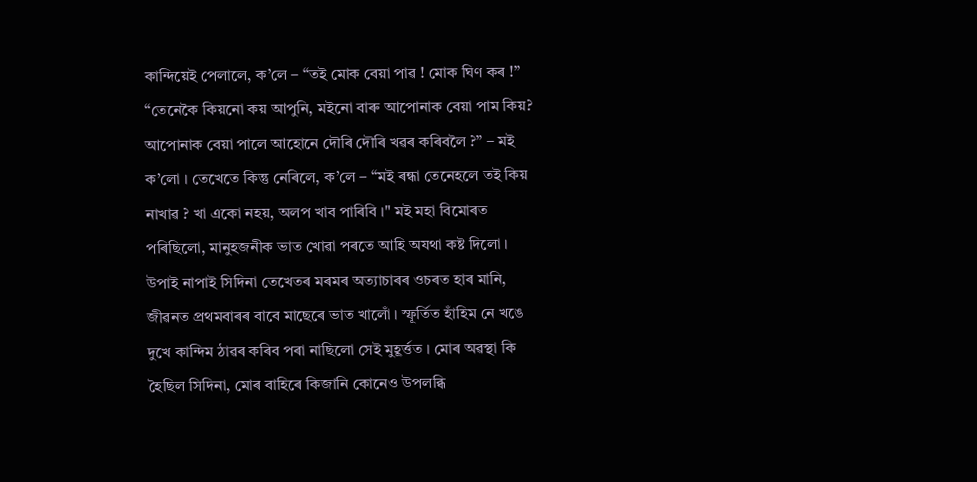কান্দিয়েই পেলালে, ক’লে – “তই মোক বেয়া পাৱ ! মোক ঘিণ কৰ !” “তেনেকৈ কিয়নো কয় আপুনি, মইনো বাৰু আপোনাক বেয়া পাম কিয়? আপোনাক বেয়া পালে আহোনে দৌৰি দৌৰি খৱৰ কৰিবলৈ ?” – মই ক’লো । তেখেতে কিন্তু নেৰিলে, ক’লে – “মই ৰন্ধা তেনেহলে তই কিয় নাখাৱ ? খা একো নহয়, অলপ খাব পাৰিবি ।" মই মহা বিমোৰত পৰিছিলো, মানুহজনীক ভাত খোৱা পৰতে আহি অযথা কষ্ট দিলো । উপাই নাপাই সিদিনা তেখেতৰ মৰমৰ অত্যাচাৰৰ ওচৰত হাৰ মানি, জীৱনত প্ৰথমবাৰৰ বাবে মাছেৰে ভাত খালোঁ । স্ফূৰ্তিত হাঁহিম নে খঙে দুখে কান্দিম ঠাৱৰ কৰিব পৰা নাছিলো সেই মুহূৰ্ত্তত । মোৰ অৱস্থা কি হৈছিল সিদিনা, মোৰ বাহিৰে কিজানি কোনেও উপলব্ধি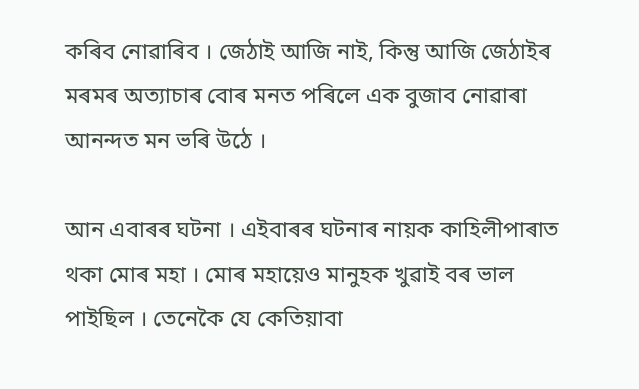কৰিব নোৱাৰিব । জেঠাই আজি নাই, কিন্তু আজি জেঠাইৰ মৰমৰ অত্যাচাৰ বোৰ মনত পৰিলে এক বুজাব নোৱাৰা আনন্দত মন ভৰি উঠে ।

আন এবাৰৰ ঘটনা । এইবাৰৰ ঘটনাৰ নায়ক কাহিলীপাৰাত থকা মোৰ মহা । মোৰ মহায়েও মানুহক খুৱাই বৰ ভাল পাইছিল । তেনেকৈ যে কেতিয়াবা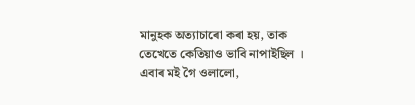মানুহক অত্যাচাৰো কৰা হয়, তাক তেখেতে কেতিয়াও ভাবি নাপাইছিল । এবাৰ মই গৈ ওলালো,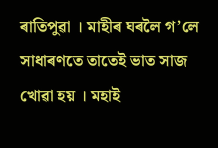ৰাতিপুৱা । মাহীৰ ঘৰলৈ গ’লে সাধাৰণতে তাতেই ভাত সাজ খোৱা হয় । মহাই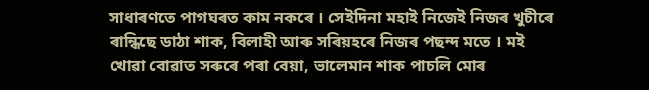সাধাৰণতে পাগঘৰত কাম নকৰে । সেইদিনা মহাই নিজেই নিজৰ খুচীৰে ৰান্ধিছে ডাঠা শাক, বিলাহী আৰু সৰিয়হৰে নিজৰ পছন্দ মতে । মই খোৱা বোৱাত সৰুৰে পৰা বেয়া, ভালেমান শাক পাচলি মোৰ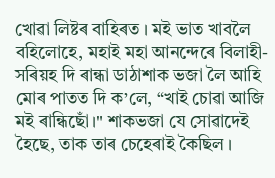খোৱা লিষ্টৰ বাহিৰত । মই ভাত খাবলৈ বহিলোহে, মহাই মহা আনন্দেৰে বিলাহী-সৰিয়হ দি ৰান্ধা ডাঠাশাক ভজা লৈ আহি মোৰ পাতত দি ক’লে, “খাই চোৱা আজি মই ৰান্ধিছোঁ।" শাকভজা যে সোৱাদেই হৈছে, তাক তাৰ চেহেৰাই কৈছিল ।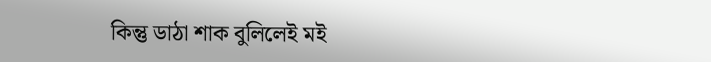কিন্তু ডাঠা শাক বুলিলেই মই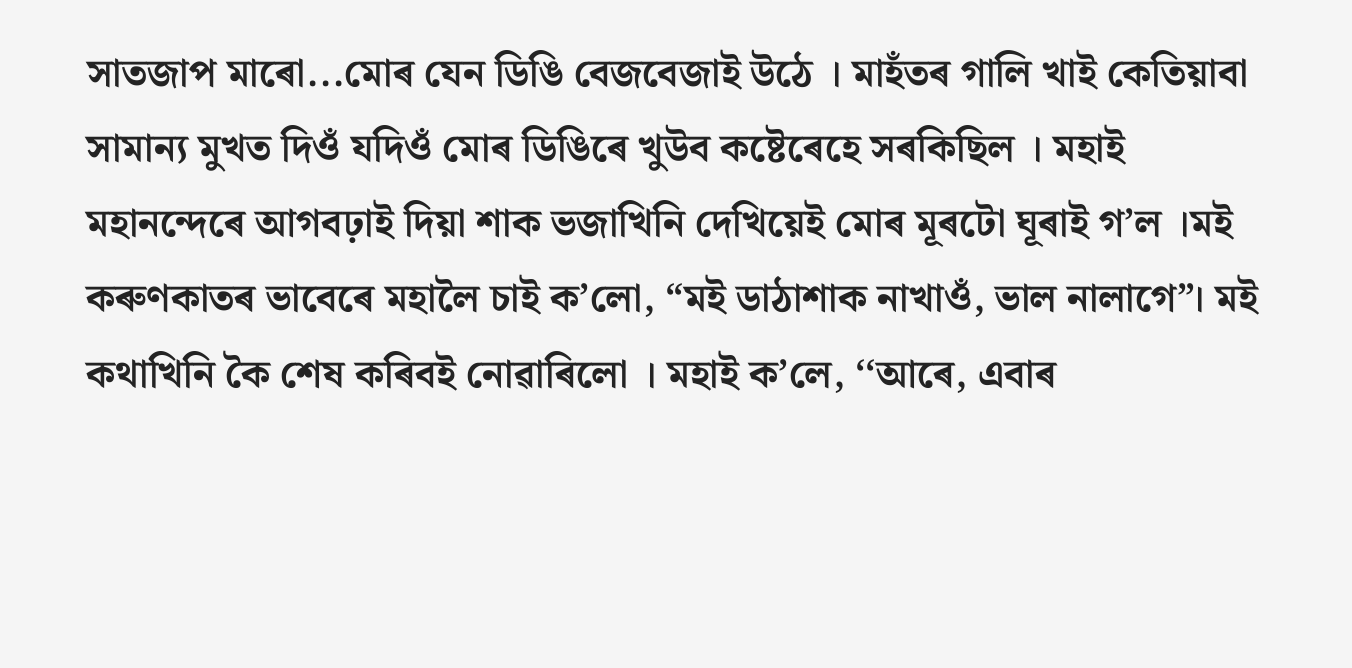সাতজাপ মাৰো...মোৰ যেন ডিঙি বেজবেজাই উঠে । মাহঁতৰ গালি খাই কেতিয়াবা সামান্য মুখত দিওঁ যদিওঁ মোৰ ডিঙিৰে খুউব কষ্টেৰেহে সৰকিছিল । মহাই মহানন্দেৰে আগবঢ়াই দিয়া শাক ভজাখিনি দেখিয়েই মোৰ মূৰটো ঘূৰাই গ’ল ।মই কৰুণকাতৰ ভাবেৰে মহালৈ চাই ক’লো, “মই ডাঠাশাক নাখাওঁ, ভাল নালাগে”। মই কথাখিনি কৈ শেষ কৰিবই নোৱাৰিলো । মহাই ক’লে, ‘‘আৰে, এবাৰ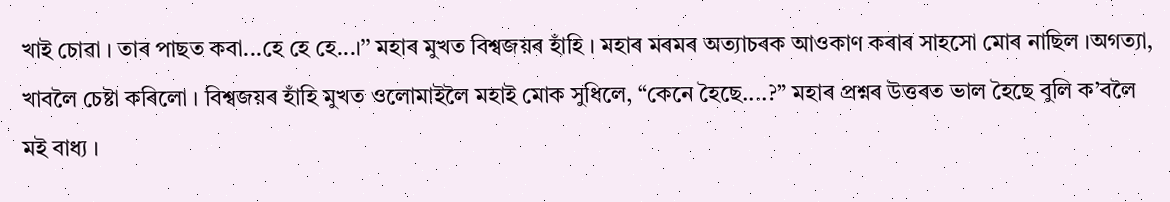খাই চোৱা । তাৰ পাছত কবা...হে হে হে...।’’ মহাৰ মুখত বিশ্বজয়ৰ হাঁহি । মহাৰ মৰমৰ অত্যাচৰক আওকাণ কৰাৰ সাহসো মোৰ নাছিল ।অগত্যা, খাবলৈ চেষ্টা কৰিলো । বিশ্বজয়ৰ হাঁহি মুখত ওলোমাইলৈ মহাই মোক সুধিলে, “কেনে হৈছে....?” মহাৰ প্ৰশ্নৰ উত্তৰত ভাল হৈছে বুলি ক’বলৈ মই বাধ্য ।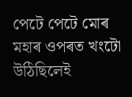পেটে পেটে মোৰ মহাৰ ওপৰত খংটো উঠিছিলেই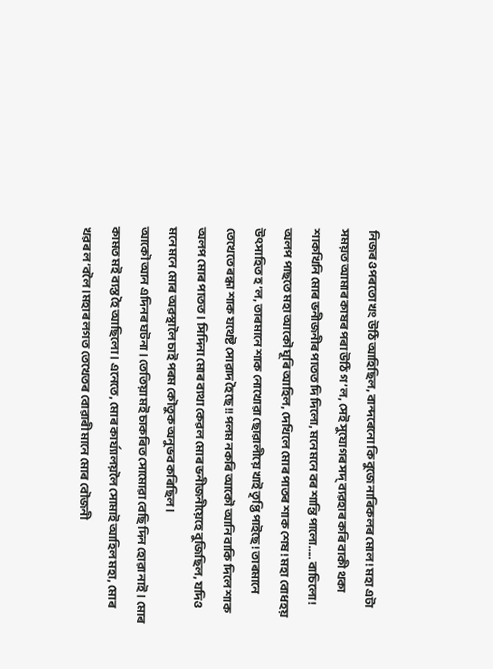নিজৰ ওপৰতো খং উঠি আহিছিল, বান্দৰেনো কি বুজে নাৰিকলৰ মোল ! মহা এটা সময়ত আমাৰ কাষৰ পৰা উঠি গ’ল, সেই সুযোগৰ সদ্ ব্যৱহাৰ কৰি বাকী থকা শাকখিনি মোৰ ভনীজনীৰ পাতত দি দিলো, মনে মনে বৰ শান্তি পালো..... বাচিলো ! অলপ পাছতে মহা আকৌ ঘূৰি আহিল, দেখিলে মোৰ পাতৰ শাক শেষ ! মহা বোধহয় উৎসাহিত হ’ল, তাৰমানে শাক নোখোৱা ছোৱালীয়ে খাই তৃপ্তি পাইছে ! তাৰমানে তেখেতে ৰন্ধা শাক যথেষ্ট সোৱাদ হৈছে !! পলম নকৰি আকৌ আনি বাকি দিলে শাক অলপ মোৰ পাতত । সিদিনা মোৰ ব্যথা কেৱল মোৰ ভনীজনীয়েহে বুজিছিল, যদিও মনে মনে মোৰ অৱস্থালৈ চাই পৰম কৌতুক অনুভব কৰিছিল ।
আকৌ আন এদিনৰ ঘটনা । তেতিয়া মই চাকৰিত সোমোৱা বেছি দিন হোৱা নাই । মোৰ কামত মই ব্যস্ত হৈ আছিলো । এনেতে, মোৰ কাৰ্য্যালয়লৈ সোমাই আহিল মহা, মোৰ খৱৰ ল’বলৈ ।মহাৰ লগত তেখেতৰ বোৱাৰী মানে মোৰ বৌজনী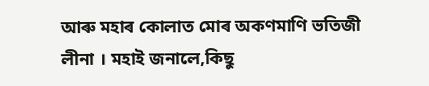আৰু মহাৰ কোলাত মোৰ অকণমাণি ভতিজী লীনা । মহাই জনালে,কিছু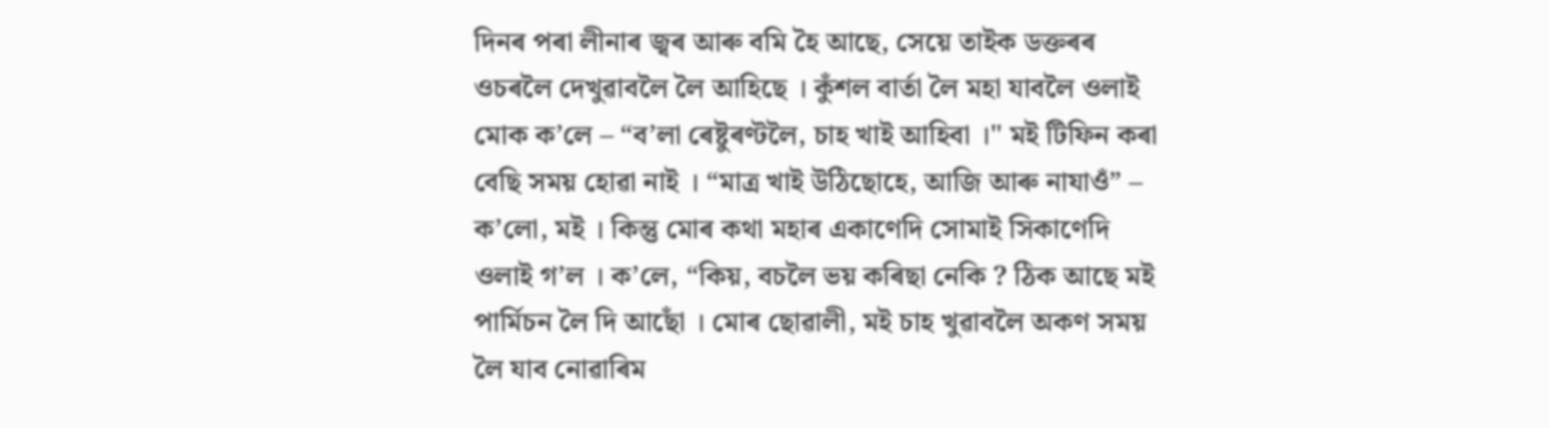দিনৰ পৰা লীনাৰ জ্বৰ আৰু বমি হৈ আছে, সেয়ে তাইক ডক্তৰৰ ওচৰলৈ দেখুৱাবলৈ লৈ আহিছে । কুঁশল বাৰ্তা লৈ মহা যাবলৈ ওলাই মোক ক’লে – “ব’লা ৰেষ্টুৰণ্টলৈ, চাহ খাই আহিবা ।" মই টিফিন কৰা বেছি সময় হোৱা নাই । “মাত্ৰ খাই উঠিছোহে, আজি আৰু নাযাওঁ” – ক’লো, মই । কিন্তু মোৰ কথা মহাৰ একাণেদি সোমাই সিকাণেদি ওলাই গ’ল । ক’লে, “কিয়, বচলৈ ভয় কৰিছা নেকি ? ঠিক আছে মই পাৰ্মিচন লৈ দি আছোঁ । মোৰ ছোৱালী, মই চাহ খুৱাবলৈ অকণ সময় লৈ যাব নোৱাৰিম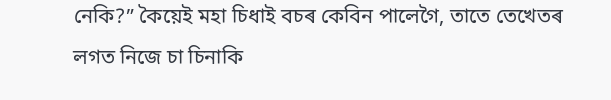নেকি?” কৈয়েই মহা চিধাই বচৰ কেবিন পালেগৈ, তাতে তেখেতৰ লগত নিজে চা চিনাকি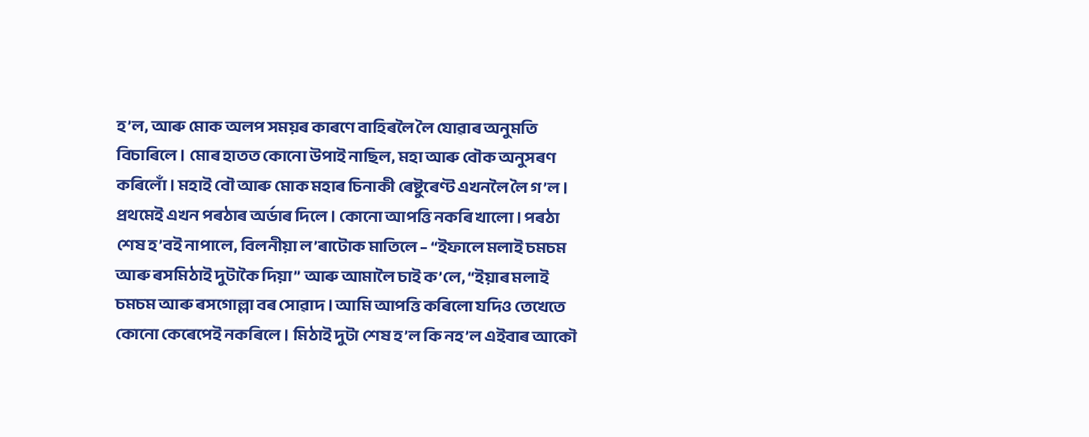হ’ল, আৰু মোক অলপ সময়ৰ কাৰণে বাহিৰলৈ লৈ যোৱাৰ অনুমতি বিচাৰিলে । মোৰ হাতত কোনো উপাই নাছিল, মহা আৰু বৌক অনুসৰণ কৰিলোঁ । মহাই বৌ আৰু মোক মহাৰ চিনাকী ৰেষ্টুৰেণ্ট এখনলৈ লৈ গ’ল । প্ৰথমেই এখন পৰঠাৰ অৰ্ডাৰ দিলে । কোনো আপত্তি নকৰি খালো । পৰঠা শেষ হ’বই নাপালে, বিলনীয়া ল’ৰাটোক মাতিলে – “ইফালে মলাই চমচম আৰু ৰসমিঠাই দুটাকৈ দিয়া” আৰু আমালৈ চাই ক’লে, “ইয়াৰ মলাই চমচম আৰু ৰসগোল্লা বৰ সোৱাদ । আমি আপত্তি কৰিলো যদিও তেখেতে কোনো কেৰেপেই নকৰিলে । মিঠাই দুটা শেষ হ’ল কি নহ’ল এইবাৰ আকৌ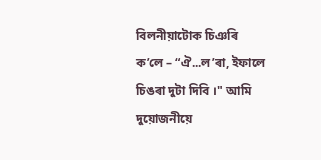বিলনীয়াটোক চিঞৰি ক’লে – “ঐ...ল’ৰা, ইফালে চিঙৰা দুটা দিবি ।" আমি দুয়োজনীয়ে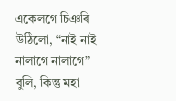একেলগে চিঞৰি উঠিলো, “নাই নাই নালাগে নালাগে” বুলি, কিন্তু মহা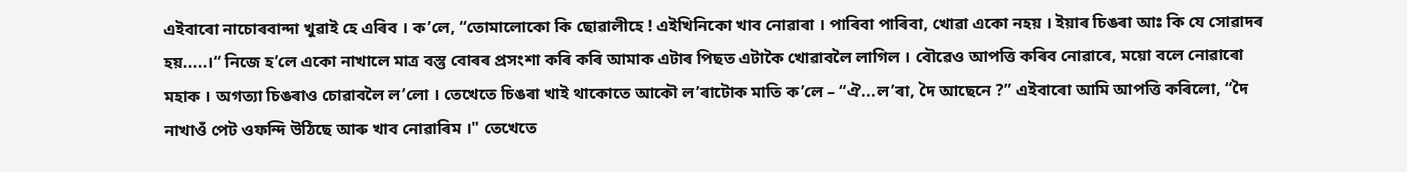এইবাৰো নাচোৰবান্দা খুৱাই হে এৰিব । ক’লে, “তোমালোকো কি ছোৱালীহে ! এইখিনিকো খাব নোৱাৰা । পাৰিবা পাৰিবা, খোৱা একো নহয় । ইয়াৰ চিঙৰা আঃ কি যে সোৱাদৰ হয়.....।“ নিজে হ’লে একো নাখালে মাত্ৰ বস্তু বোৰৰ প্ৰসংশা কৰি কৰি আমাক এটাৰ পিছত এটাকৈ খোৱাবলৈ লাগিল । বৌৱেও আপত্তি কৰিব নোৱাৰে, ময়ো বলে নোৱাৰো মহাক । অগত্যা চিঙৰাও চোৱাবলৈ ল’লো । তেখেতে চিঙৰা খাই থাকোতে আকৌ ল’ৰাটোক মাতি ক’লে – “ঐ...ল’ৰা, দৈ আছেনে ?” এইবাৰো আমি আপত্তি কৰিলো, “দৈ নাখাওঁ পেট ওফন্দি উঠিছে আৰু খাব নোৱাৰিম ।" তেখেতে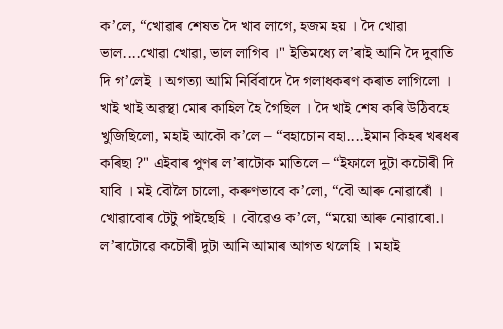ক’লে, “খোৱাৰ শেষত দৈ খাব লাগে, হজম হয় । দৈ খোৱা ভাল....খোৱা খোৱা, ভাল লাগিব ।" ইতিমধ্যে ল’ৰাই আনি দৈ দুবাতি দি গ’লেই । অগত্যা আমি নিৰ্বিবাদে দৈ গলাধকৰণ কৰাত লাগিলো । খাই খাই অৱস্থা মোৰ কাহিল হৈ গৈছিল । দৈ খাই শেষ কৰি উঠিবহে খুজিছিলো, মহাই আকৌ ক’লে – “বহাচোন বহা....ইমান কিহৰ খৰধৰ কৰিছা ?" এইবাৰ পুণৰ ল’ৰাটোক মাতিলে – “ইফালে দুটা কচৌৰী দি যাবি । মই বৌলৈ চালো, কৰুণভাবে ক’লো, “বৌ আৰু নোৱাৰোঁ । খোৱাবোৰ টেটু পাইছেহি । বৌৱেও ক’লে, “ময়ো আৰু নোৱাৰো.। ল’ৰাটোৱে কচৌৰী দুটা আনি আমাৰ আগত থলেহি । মহাই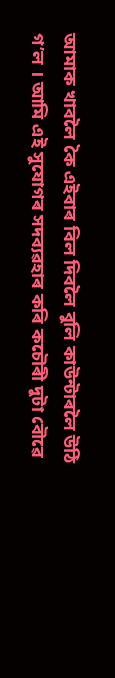আমাক খাবলৈ কৈ এইবাৰ বিল দিবলৈ বুলি কাউন্টাৰলৈ উঠি গ’ল । আমি এই সুযোগৰ সদব্যৱহাৰ কৰি কচৌৰী দুটা বৌৱে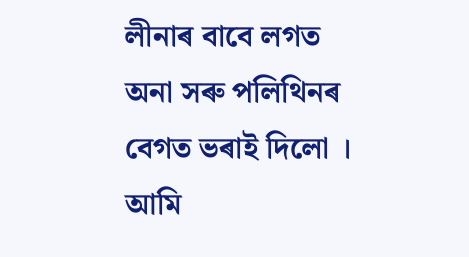লীনাৰ বাবে লগত অনা সৰু পলিথিনৰ বেগত ভৰাই দিলো । আমি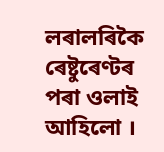লৰালৰিকৈ ৰেষ্টুৰেণ্টৰ পৰা ওলাই আহিলো ।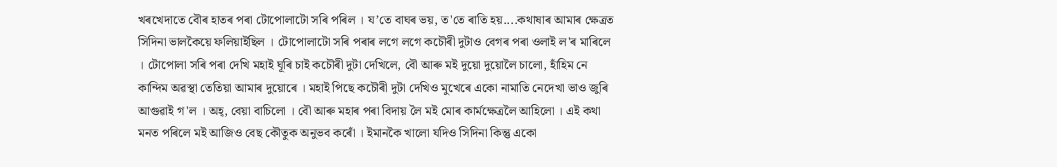খৰখেদাতে বৌৰ হাতৰ পৰা টোপোলাটো সৰি পৰিল । য’তে বাঘৰ ভয়, ত'তে ৰাতি হয়....কথাষাৰ আমাৰ ক্ষেত্ৰত সিদিনা ভালকৈয়ে ফলিয়াইছিল । টোপোলাটো সৰি পৰাৰ লগে লগে কচৌৰী দুটাও বেগৰ পৰা ওলাই ল'ৰ মাৰিলে । টোপোলা সৰি পৰা দেখি মহাই ঘূৰি চাই কচৌৰী দুটা দেখিলে, বৌ আৰু মই দুয়ো দুয়োলৈ চালো, হাঁহিম নে কান্দিম অৱস্থা তেতিয়া আমাৰ দুয়োৰে । মহাই পিছে কচৌৰী দুটা দেখিও মুখেৰে একো নামাতি নেদেখা ভাও জুৰি আগুৱাই গ'ল । অহ্, বেয়া বাচিলো । বৌ আৰু মহাৰ পৰা বিদায় লৈ মই মোৰ কাৰ্মক্ষেত্ৰলৈ আহিলো । এই কথা মনত পৰিলে মই আজিও বেছ কৌতুক অনুভব কৰোঁ । ইমানকৈ খালো যদিও সিদিনা কিন্তু একো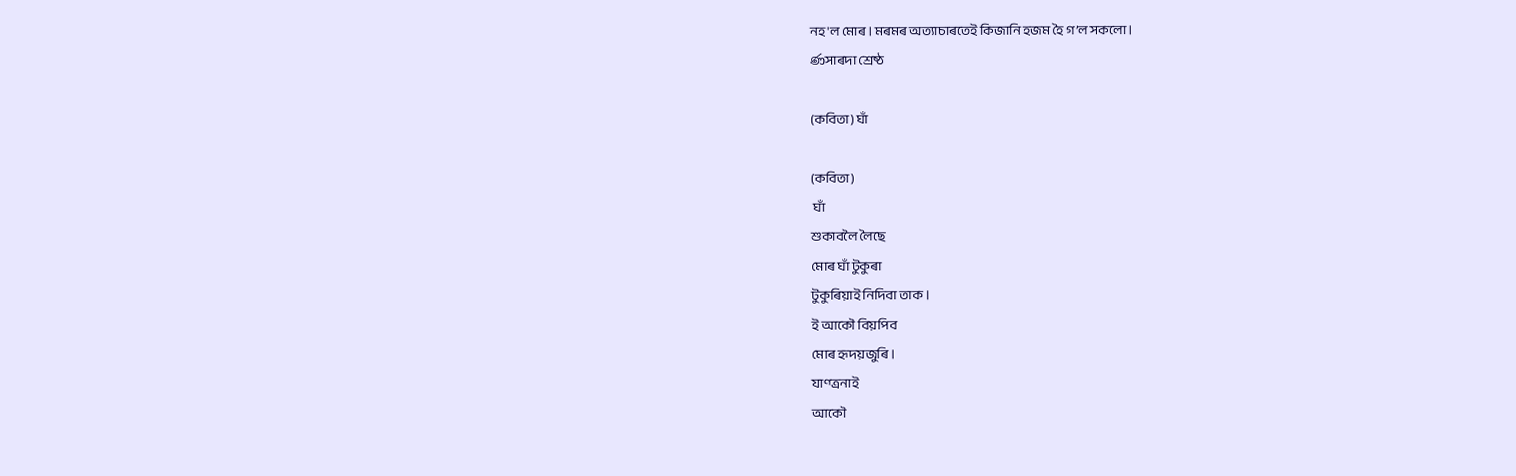নহ'ল মোৰ । মৰমৰ অত্যাচাৰতেই কিজানি হজম হৈ গ’ল সকলো ।
ණসাৰদা শ্ৰেষ্ঠ

(কবিতা) ঘাঁ

(কবিতা)
 ঘাঁ
শুকাবলৈ লৈছে
মোৰ ঘাঁ টুকুৰা
টুকুৰিয়াই নিদিবা তাক ।
ই আকৌ বিয়পিব
মোৰ হৃদয়জুৰি ।
যাণ্ত্ৰনাই
আকৌ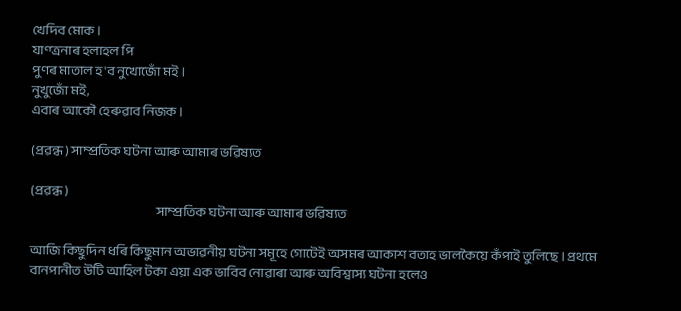খেদিব মোক ।
যাণ্ত্ৰনাৰ হলাহল পি
পুণৰ মাতাল হ'ব নুখোজোঁ মই ।
নুখুজোঁ মই,
এবাৰ আকৌ হেৰুৱাব নিজক ।

(প্ৰৱন্ধ) সাম্প্ৰতিক ঘটনা আৰু আমাৰ ভৱিষ্যত

(প্ৰৱন্ধ)
                                                      সাম্প্ৰতিক ঘটনা আৰু আমাৰ ভৱিষ্যত

আজি কিছুদিন ধৰি কিছুমান অভাৱনীয় ঘটনা সমূহে গোটেই অসমৰ আকাশ বতাহ ভালকৈয়ে কঁপাই তুলিছে । প্ৰথমে বানপানীত উটি আহিল টকা এয়া এক ভাবিব নোৱাৰা আৰু অবিশ্বাস্য ঘটনা হলেও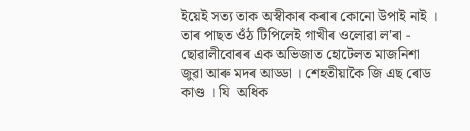ইয়েই সত্য তাক অস্বীকাৰ কৰাৰ কোনো উপাই নাই । তাৰ পাছত ওঁঠ টিপিলেই গাখীৰ ওলোৱা ল'ৰা - ছোৱালীবোৰৰ এক অভিজাত হোটেলত মাজনিশা জুৱা আৰু মদৰ আড্ডা । শেহতীয়াকৈ জি এছ ৰোড কাণ্ড । যি  অধিক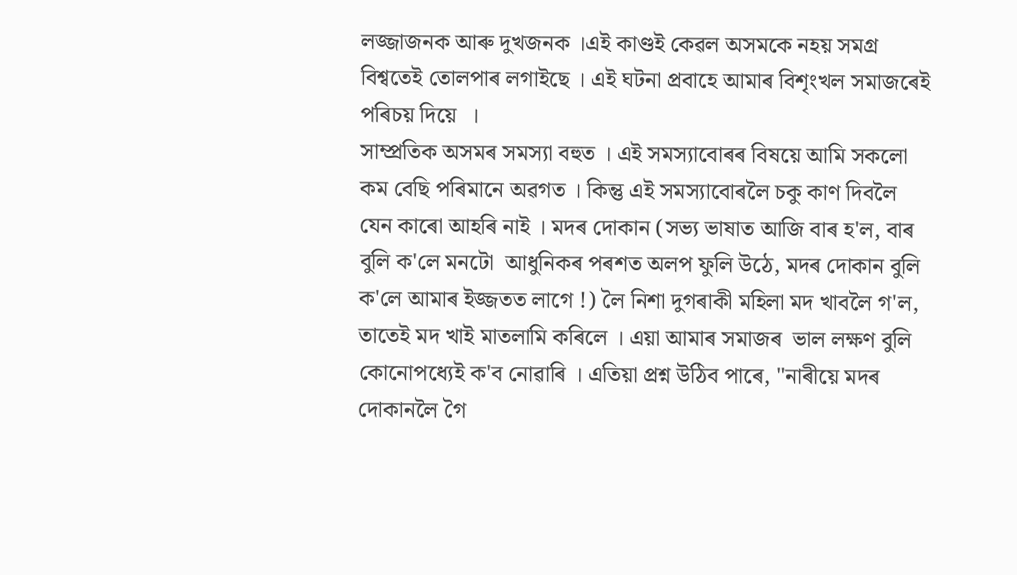লজ্জাজনক আৰু দুখজনক ।এই কাণ্ডই কেৱল অসমকে নহয় সমগ্ৰ বিশ্বতেই তোলপাৰ লগাইছে । এই ঘটনা প্ৰবাহে আমাৰ বিশৃংখল সমাজৰেই পৰিচয় দিয়ে  ।
সাম্প্ৰতিক অসমৰ সমস্যা বহুত । এই সমস্যাবোৰৰ বিষয়ে আমি সকলো কম বেছি পৰিমানে অৱগত । কিন্তু এই সমস্যাবোৰলৈ চকু কাণ দিবলৈ যেন কাৰো আহৰি নাই । মদৰ দোকান (সভ্য ভাষাত আজি বাৰ হ'ল, বাৰ বুলি ক'লে মনটো  আধুনিকৰ পৰশত অলপ ফুলি উঠে, মদৰ দোকান বুলি ক'লে আমাৰ ইজ্জতত লাগে !) লৈ নিশা দুগৰাকী মহিলা মদ খাবলৈ গ'ল, তাতেই মদ খাই মাতলামি কৰিলে । এয়া আমাৰ সমাজৰ  ভাল লক্ষণ বুলি কোনোপধ্যেই ক'ব নোৱাৰি । এতিয়া প্ৰশ্ন উঠিব পাৰে, "নাৰীয়ে মদৰ দোকানলৈ গৈ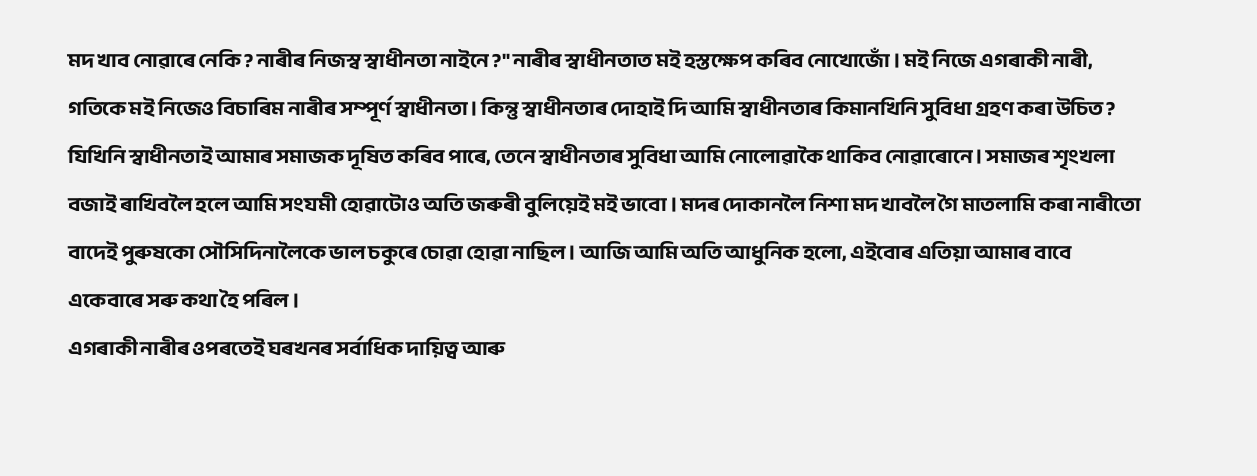মদ খাব নোৱাৰে নেকি ? নাৰীৰ নিজস্ব স্বাধীনতা নাইনে ?" নাৰীৰ স্বাধীনতাত মই হস্তক্ষেপ কৰিব নোখোজোঁ । মই নিজে এগৰাকী নাৰী, গতিকে মই নিজেও বিচাৰিম নাৰীৰ সম্পূৰ্ণ স্বাধীনতা । কিন্তু স্বাধীনতাৰ দোহাই দি আমি স্বাধীনতাৰ কিমানখিনি সুবিধা গ্ৰহণ কৰা উচিত ? যিখিনি স্বাধীনতাই আমাৰ সমাজক দূষিত কৰিব পাৰে, তেনে স্বাধীনতাৰ সুবিধা আমি নোলোৱাকৈ থাকিব নোৱাৰোনে । সমাজৰ শৃংখলা বজাই ৰাখিবলৈ হলে আমি সংযমী হোৱাটোও অতি জৰুৰী বুলিয়েই মই ভাবো । মদৰ দোকানলৈ নিশা মদ খাবলৈ গৈ মাতলামি কৰা নাৰীতো বাদেই পুৰুষকো সৌসিদিনালৈকে ভাল চকুৰে চোৱা হোৱা নাছিল । আজি আমি অতি আধুনিক হলো, এইবোৰ এতিয়া আমাৰ বাবে একেবাৰে সৰু কথা হৈ পৰিল ।
এগৰাকী নাৰীৰ ওপৰতেই ঘৰখনৰ সৰ্বাধিক দায়িত্ব আৰু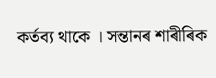কৰ্তব্য থাকে । সন্তানৰ শাৰীৰিক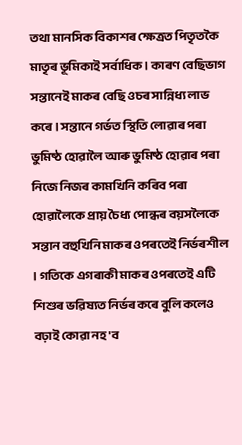তথা মানসিক বিকাশৰ ক্ষেত্ৰত পিতৃতকৈ মাতৃৰ ভূমিকাই সৰ্বাধিক । কাৰণ বেছিভাগ সন্তানেই মাকৰ বেছি ওচৰ সান্নিধ্য লাভ কৰে । সন্তানে গৰ্ভত স্থিতি লোৱাৰ পৰা ভুমিষ্ঠ হোৱালৈ আৰু ভুমিষ্ঠ হোৱাৰ পৰা নিজে নিজৰ কামখিনি কৰিব পৰা হোৱালৈকে প্ৰায় চৈধ্য পোন্ধৰ বয়সলৈকে সন্তান বহুখিনি মাকৰ ওপৰতেই নিৰ্ভৰশীল । গতিকে এগৰাকী মাকৰ ওপৰতেই এটি শিশুৰ ভৱিষ্যত নিৰ্ভৰ কৰে বুলি কলেও বঢ়াই কোৱা নহ'ব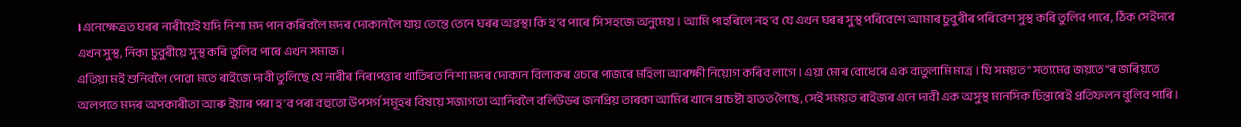।এনেক্ষেত্ৰত ঘৰৰ নাৰীয়েই যদি নিশা মদ পান কৰিবলৈ মদৰ দোকানলৈ যায় তেন্তে তেনে ঘৰৰ অৱস্থা কি হ'ব পাৰে সি সহজে অনুমেয় । আমি পাহৰিলে নহ'ব যে এখন ঘৰৰ সুস্থ পৰিবেশে আমাৰ চুবুৰীৰ পৰিবেশ সুস্থ কৰি তুলিব পাৰে, ঠিক সেইদৰে এখন সুস্থ, নিকা চুবুৰীয়ে সুস্থ কৰি তুলিব পাৰে এখন সমাজ ।
এতিয়া মই শুনিবলৈ পোৱা মতে ৰাইজে দাবী তুলিছে যে নাৰীৰ নিৰাপত্তাৰ খাতিৰত নিশা মদৰ দোকান বিলাকৰ ওচৰে পাজৰে মহিলা আৰক্ষী নিয়োগ কৰিব লাগে । এয়া মোৰ বোধেৰে এক বাতুলামি মাত্ৰ । যি সময়ত "সত্যমেৱ জয়তে''ৰ জৰিয়তে অলপতে মদৰ অপকাৰীতা আৰু ইয়াৰ পৰা হ'ব পৰা বহুতো উপসৰ্গ সমূহৰ বিষয়ে সজাগতা আনিবলৈ বলিউডৰ জনপ্ৰিয় তাৰকা আমিৰ খানে প্ৰচেষ্টা হাতত লৈছে, সেই সময়ত ৰাইজৰ এনে দাবী এক অসুস্থ মানসিক চিন্তাৰেই প্ৰতিফলন বুলিব পাৰি ।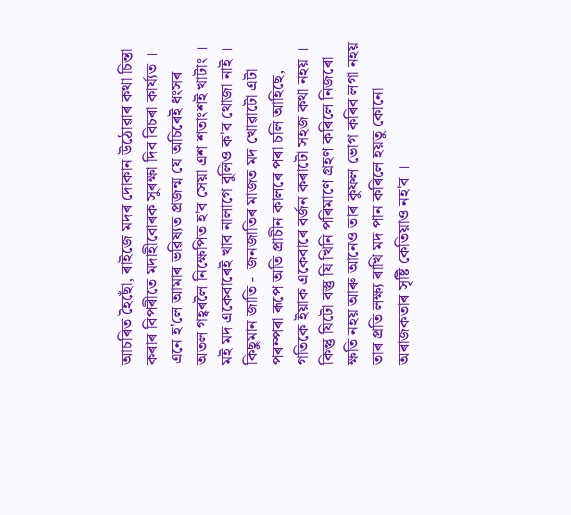আচৰিত হৈছোঁ, ৰাইজে মদৰ দোকান উঠোৱাৰ কথা চিন্তা কৰাৰ বিপৰীতে মদাহীবোৰক সুৰক্ষা দিব বিচৰা কাৰ্য্যত । এনে হ'লে আমাৰ ভৱিষ্যত প্ৰজন্ম যে অচিৰেই ধংসৰ অতল গহ্বৰলৈ নিক্ষেপিত হ'ব সেয়া এশ শতাংশই খাটাং ।
মই মদ একেবাৰেই খাব নালাগে বুলিও ক'ব থোজা নাই । কিছুমান জাতি -  জনজাতিৰ মাজত মদ খোৱাটো এটা পৰম্পৰা ৰূপে অতি প্ৰাচীন কালৰে পৰা চলি আহিছে, গতিকে ইয়াক একেবাৰে বৰ্জন কৰাটো সহজ কথা নহয় । কিন্তু যিটো বস্তু যি খিনি পৰিমাণে গ্ৰহণ কৰিলে নিজৰো ক্ষতি নহয় আৰু আনেও তাৰ কুফল ভোগ কৰিব লগা নহয় তাৰ প্ৰতি লক্ষ্য ৰাখি মদ পান কৰিলে হয়তু কোনো অৰাজকতাৰ সৃষ্টি কেতিয়াও নহ'ব ।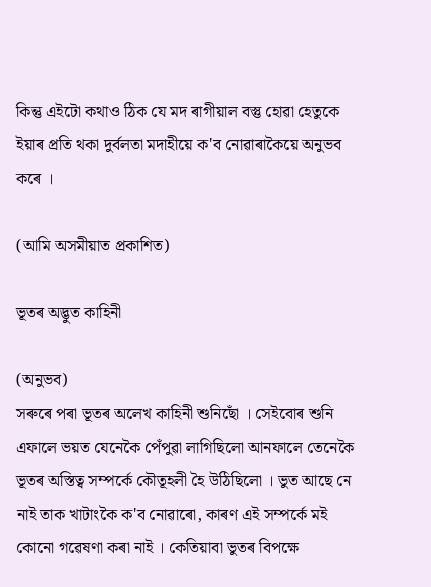কিন্তু এইটো কথাও ঠিক যে মদ ৰাগীয়াল বস্তু হোৱা হেতুকে ইয়াৰ প্ৰতি থকা দুৰ্বলতা মদাহীয়ে ক'ব নোৱাৰাকৈয়ে অনুভব কৰে ।

(আমি অসমীয়াত প্ৰকাশিত)

ভূতৰ অদ্ভুত কাহিনী

(অনুভব)
সৰুৰে পৰা ভূতৰ অলেখ কাহিনী শুনিছোঁ । সেইবোৰ শুনি এফালে ভয়ত যেনেকৈ পেঁপুৱা লাগিছিলো আনফালে তেনেকৈ ভূতৰ অস্তিত্ব সম্পৰ্কে কৌতূহলী হৈ উঠিছিলো । ভুত আছে নে নাই তাক খাটাংকৈ ক'ব নোৱাৰো, কাৰণ এই সম্পৰ্কে মই কোনো গৱেষণা কৰা নাই । কেতিয়াবা ভুতৰ বিপক্ষে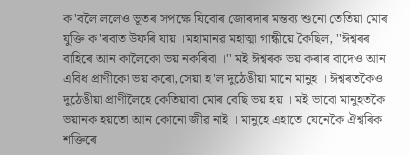ক'বলৈ ললেও ভূতৰ সপক্ষে যিবোৰ জোৰদাৰ মন্তব্য শুনো তেতিয়া মোৰ যুক্তি ক'ৰবাত উফৰি যায় ।মহামানৱ মহাত্মা গান্ধীয়ে কৈছিল, ''ঈশ্বৰৰ বাহিৰে আন কালৈকো ভয় নকৰিবা ।'' মই ঈশ্বৰক ভয় কৰাৰ বাদেও আন এবিধ প্ৰাণীকো ভয় কৰো,সেয়া হ'ল দুঠেঙীয়া মানে মানুহ । ঈশ্বৰতকৈও দুঠেঙীয়া প্ৰাণীলৈহে কেতিয়াবা মোৰ বেছি ভয় হয় । মই ভাবো মানুহতকৈ ভয়ানক হয়তো আন কোনো জীৱ নাই । মানুহে এহাতে যেনেকৈ ঐশ্বৰিক শক্তিৰে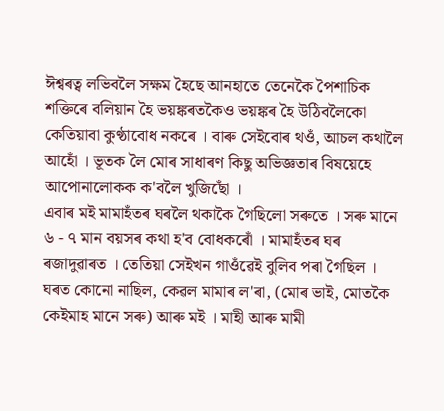ঈশ্বৰত্ব লভিবলৈ সক্ষম হৈছে আনহাতে তেনেকৈ পৈশাচিক শক্তিৰে বলিয়ান হৈ ভয়ঙ্কৰতকৈও ভয়ঙ্কৰ হৈ উঠিবলৈকো কেতিয়াবা কুণ্ঠাবোধ নকৰে । বাৰু সেইবোৰ থওঁ, আচল কথালৈ আহোঁ । ভূতক লৈ মোৰ সাধাৰণ কিছু অভিজ্ঞতাৰ বিষয়েহে আপোনালোকক ক'বলৈ খুজিছোঁ ।
এবাৰ মই মামাহঁতৰ ঘৰলৈ থকাকৈ গৈছিলো সৰুতে । সৰু মানে ৬ - ৭ মান বয়সৰ কথা হ'ব বোধকৰোঁ । মামাহঁতৰ ঘৰ ৰজাদুৱাৰত । তেতিয়া সেইখন গাওঁৱেই বুলিব পৰা গৈছিল । ঘৰত কোনো নাছিল, কেৱল মামাৰ ল'ৰা, (মোৰ ভাই, মোতকৈ কেইমাহ মানে সৰু) আৰু মই । মাহী আৰু মামী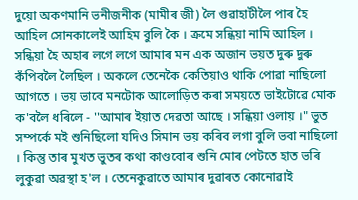দুয়ো অকণমানি ভনীজনীক (মামীৰ জী) লৈ গুৱাহাটীলৈ পাৰ হৈ আহিল সোনকালেই আহিম বুলি কৈ । ক্ৰমে সন্ধিয়া নামি আহিল । সন্ধিয়া হৈ অহাৰ লগে লগে আমাৰ মন এক অজান ভয়ত দুৰু দুৰু কঁপিবলৈ লৈছিল । অকলে তেনেকৈ কেতিয়াও থাকি পোৱা নাছিলো আগতে । ভয় ভাবে মনটোক আলোড়িত কৰা সময়তে ভাইটোৱে মোক ক'বলৈ ধৰিলে - ''আমাৰ ইয়াত দেৱতা আছে । সন্ধিয়া ওলায় ।" ভুত সম্পৰ্কে মই শুনিছিলো যদিও সিমান ভয় কৰিব লগা বুলি ভবা নাছিলো । কিন্তু তাৰ মুখত ভুতৰ কথা কাণ্ডবোৰ শুনি মোৰ পেটতে হাত ভৰি লুকুৱা অৱস্থা হ'ল । তেনেকুৱাতে আমাৰ দুৱাৰত কোনোৱাই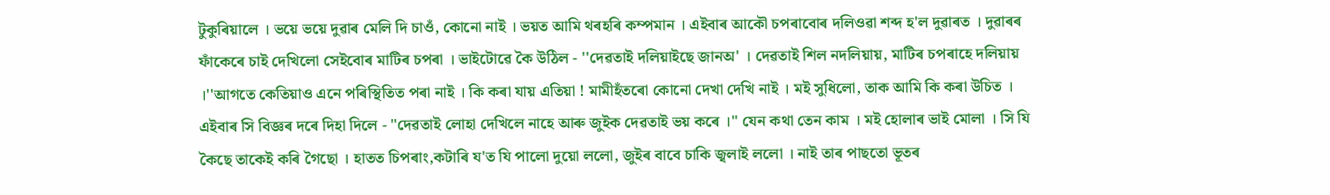টুকুৰিয়ালে । ভয়ে ভয়ে দুৱাৰ মেলি দি চাওঁ, কোনো নাই । ভয়ত আমি থৰহৰি কম্পমান । এইবাৰ আকৌ চপৰাবোৰ দলিওৱা শব্দ হ'ল দুৱাৰত । দুৱাৰৰ ফাঁকেৰে চাই দেখিলো সেইবোৰ মাটিৰ চপৰা । ভাইটোৱে কৈ উঠিল - ''দেৱতাই দলিয়াইছে জানঅ' । দেৱতাই শিল নদলিয়ায়, মাটিৰ চপৰাহে দলিয়ায় ।''আগতে কেতিয়াও এনে পৰিস্থিতিত পৰা নাই । কি কৰা যায় এতিয়া ! মামীহঁতৰো কোনো দেখা দেখি নাই । মই সুধিলো, তাক আমি কি কৰা উচিত । এইবাৰ সি বিজ্ঞৰ দৰে দিহা দিলে - "দেৱতাই লোহা দেখিলে নাহে আৰু জুইক দেৱতাই ভয় কৰে ।'' যেন কথা তেন কাম । মই হোলাৰ ভাই মোলা । সি যি কৈছে তাকেই কৰি গৈছো । হাতত চিপৰাং,কটাৰি য'ত যি পালো দুয়ো ললো, জুইৰ বাবে চাকি জ্বলাই ললো । নাই তাৰ পাছতো ভূতৰ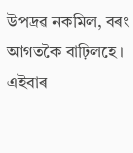উপদ্ৰৱ নকমিল, বৰং আগতকৈ বাঢ়িলহে । এইবাৰ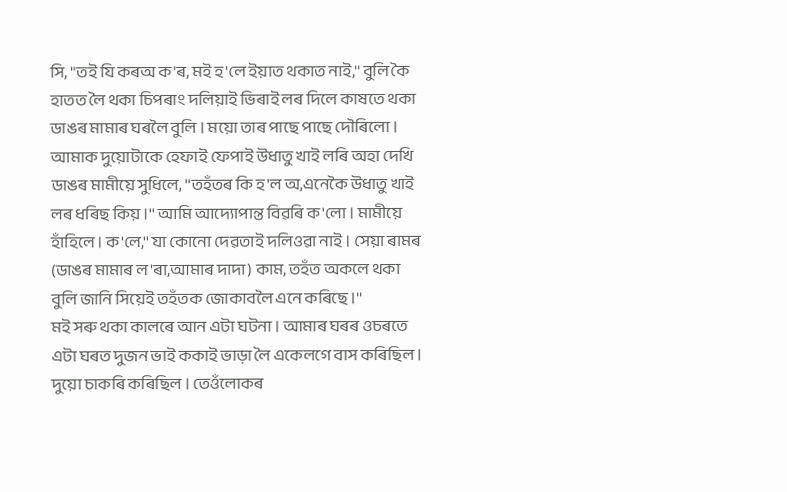সি, "তই যি কৰঅ ক'ৰ, মই হ'লে ইয়াত থকাত নাই,'' বুলি কৈ হাতত লৈ থকা চিপৰাং দলিয়াই ভিৰাই লৰ দিলে কাষতে থকা ডাঙৰ মামাৰ ঘৰলৈ বুলি । ময়ো তাৰ পাছে পাছে দৌৰিলো । আমাক দুয়োটাকে হেফাই ফেপাই উধাতু খাই লৰি অহা দেখি ডাঙৰ মামীয়ে সুধিলে, ''তহঁতৰ কি হ'ল অ,এনেকৈ উধাতু খাই লৰ ধৰিছ কিয় ।'' আমি আদ্যোপান্ত বিৱৰি ক'লো । মামীয়ে হাঁহিলে । ক'লে,'' যা কোনো দেৱতাই দলিওৱা নাই । সেয়া ৰামৰ (ডাঙৰ মামাৰ ল'ৰা,আমাৰ দাদা) কাম, তহঁত অকলে থকা বুলি জানি সিয়েই তহঁতক জোকাবলৈ এনে কৰিছে ।''
মই সৰু থকা কালৰে আন এটা ঘটনা । আমাৰ ঘৰৰ ওচৰতে এটা ঘৰত দুজন ভাই ককাই ভাড়া লৈ একেলগে বাস কৰিছিল । দুয়ো চাকৰি কৰিছিল । তেওঁলোকৰ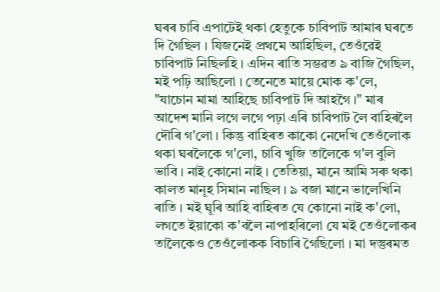ঘৰৰ চাবি এপাটেই থকা হেতুকে চাবিপাট আমাৰ ঘৰতে দি গৈছিল । যিজনেই প্ৰথমে আহিছিল, তেওঁৱেই চাবিপাট নিছিলহি । এদিন ৰাতি সম্ভৱত ৯ বাজি গৈছিল, মই পঢ়ি আছিলো । তেনেতে মায়ে মোক ক'লে, "যাচোন মামা আহিছে চাবিপাট দি আহগৈ ।" মাৰ আদেশ মানি লগে লগে পঢ়া এৰি চাবিপাট লৈ বাহিৰলৈ দৌৰি গ'লো । কিন্তু বাহিৰত কাকো নেদেখি তেওঁলোক থকা ঘৰলৈকে গ'লো, চাবি খুজি তালৈকে গ'ল বুলি ভাবি । নাই কোনো নাই । তেতিয়া, মানে আমি সৰু থকা কালত মানূহ সিমান নাছিল । ৯ বজা মানে ভালেখিনি ৰাতি । মই ঘূৰি আহি বাহিৰত যে কোনো নাই ক'লো, লগতে ইয়াকো ক'বলৈ নাপাহৰিলো যে মই তেওঁলোকৰ তালৈকেও তেওঁলোকক বিচাৰি গৈছিলো । মা দস্তুৰমত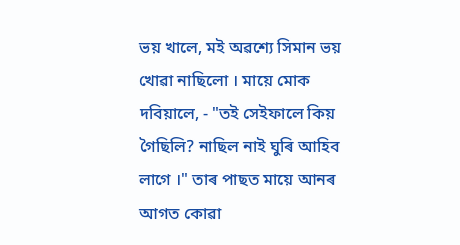ভয় খালে, মই অৱশ্যে সিমান ভয় খোৱা নাছিলো । মায়ে মোক দবিয়ালে, - "তই সেইফালে কিয় গৈছিলি? নাছিল নাই ঘুৰি আহিব লাগে ।" তাৰ পাছত মায়ে আনৰ আগত কোৱা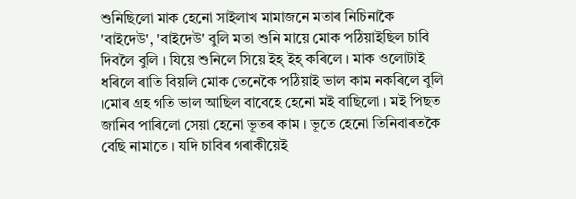শুনিছিলো মাক হেনো সাইলাখ মামাজনে মতাৰ নিচিনাকৈ 'বাইদেউ', 'বাইদেউ' বুলি মতা শুনি মায়ে মোক পঠিয়াইছিল চাবি দিবলৈ বুলি । যিয়ে শুনিলে সিয়ে ইহ্ ইহ্ কৰিলে । মাক ওলোটাই ধৰিলে ৰাতি বিয়লি মোক তেনেকৈ পঠিয়াই ভাল কাম নকৰিলে বুলি ।মোৰ গ্ৰহ গতি ভাল আছিল বাবেহে হেনো মই বাছিলো । মই পিছত জানিব পাৰিলো সেয়া হেনো ভূতৰ কাম । ভূতে হেনো তিনিবাৰতকৈ বেছি নামাতে । যদি চাবিৰ গৰাকীয়েই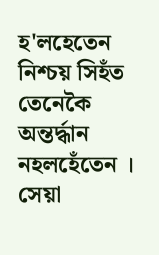হ'লহেতেন নিশ্চয় সিহঁত তেনেকৈ অন্তৰ্দ্ধান নহলহেঁতেন । সেয়া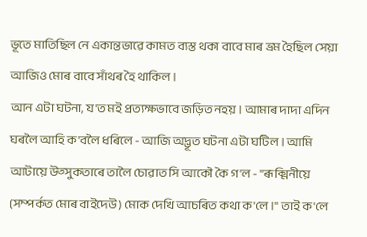ভূতে মাতিছিল নে একান্তভাৱে কামত ব্যস্ত থকা বাবে মাৰ ভ্ৰম হৈছিল সেয়া আজিও মোৰ বাবে সাঁথৰ হৈ থাকিল ।
আন এটা ঘটনা, য'ত মই প্ৰত্যক্ষভাবে জড়িত নহয় । আমাৰ দাদা এদিন ঘৰলৈ আহি ক'বলৈ ধৰিলে - আজি অদ্ভূত ঘটনা এটা ঘটিল । আমি আটায়ে উত্সুকতাৰে তালৈ চোৱাত সি আকৌ কৈ গ'ল - "ৰূক্মিনীয়ে (সম্পৰ্কত মোৰ বাইদেউ) মোক দেখি আচৰিত কথা ক'লে ।" তাই ক'লে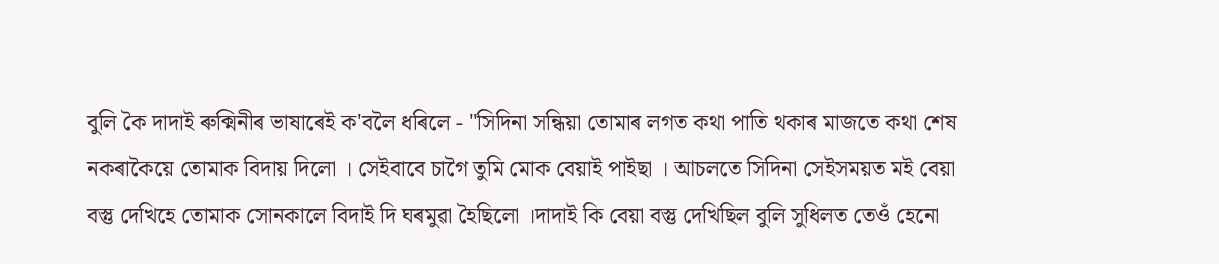বুলি কৈ দাদাই ৰুক্মিনীৰ ভাষাৰেই ক'বলৈ ধৰিলে - "সিদিনা সন্ধিয়া তোমাৰ লগত কথা পাতি থকাৰ মাজতে কথা শেষ নকৰাকৈয়ে তোমাক বিদায় দিলো । সেইবাবে চাগৈ তুমি মোক বেয়াই পাইছা । আচলতে সিদিনা সেইসময়ত মই বেয়া বস্তু দেখিহে তোমাক সোনকালে বিদাই দি ঘৰমুৱা হৈছিলো ।দাদাই কি বেয়া বস্তু দেখিছিল বুলি সুধিলত তেওঁ হেনো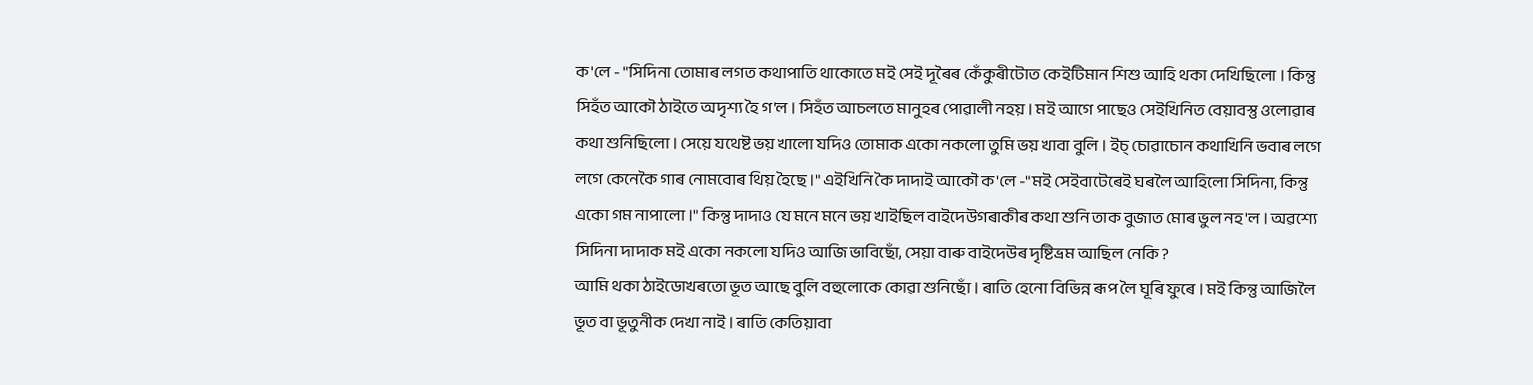ক'লে - "সিদিনা তোমাৰ লগত কথাপাতি থাকোতে মই সেই দূৰৈৰ কেঁকুৰীটোত কেইটিমান শিশু আহি থকা দেখিছিলো । কিন্তু সিহঁত আকৌ ঠাইতে অদৃশ্য হৈ গ'ল । সিহঁত আচলতে মানুহৰ পোৱালী নহয় । মই আগে পাছেও সেইখিনিত বেয়াবস্তু ওলোৱাৰ কথা শুনিছিলো । সেয়ে যথেষ্ট ভয় খালো যদিও তোমাক একো নকলো তুমি ভয় খাবা বুলি । ইচ্ চোৱাচোন কথাখিনি ভবাৰ লগে লগে কেনেকৈ গাৰ নোমবোৰ থিয় হৈছে ।" এইখিনি কৈ দাদাই আকৌ ক'লে -"মই সেইবাটেৰেই ঘৰলৈ আহিলো সিদিনা, কিন্তু একো গম নাপালো ।" কিন্তু দাদাও যে মনে মনে ভয় খাইছিল বাইদেউগৰাকীৰ কথা শুনি তাক বুজাত মোৰ ভুল নহ'ল । অৱশ্যে সিদিনা দাদাক মই একো নকলো যদিও আজি ভাবিছোঁ, সেয়া বাৰু বাইদেউৰ দৃষ্টিভ্ৰম আছিল নেকি ?
আমি থকা ঠাইডোখৰতো ভূত আছে বুলি বহুলোকে কোৱা শুনিছোঁ । ৰাতি হেনো বিভিন্ন ৰূপ লৈ ঘূৰি ফুৰে । মই কিন্তু আজিলৈ ভূত বা ভূতুনীক দেখা নাই । ৰাতি কেতিয়াবা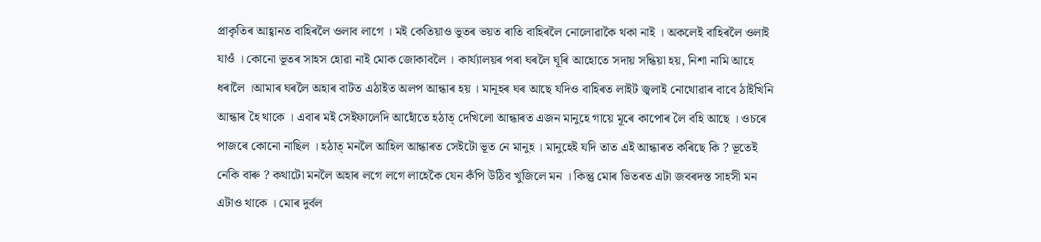প্ৰাকৃতিৰ আহ্বানত বাহিৰলৈ ওলাব লাগে । মই কেতিয়াও ভুতৰ ভয়ত ৰাতি বাহিৰলৈ নোলোৱাকৈ থকা নাই । অকলেই বাহিৰলৈ ওলাই যাওঁ । কোনো ভূতৰ সাহস হোৱা নাই মোক জোকাবলৈ । কাৰ্য্যালয়ৰ পৰা ঘৰলৈ ঘূৰি আহোতে সদায় সন্ধিয়া হয়, নিশা নামি আহে ধৰালৈ ।আমাৰ ঘৰলৈ অহাৰ বাটত এঠাইত অলপ আন্ধাৰ হয় । মানূহৰ ঘৰ আছে যদিও বাহিৰত লাইট জ্বলাই নোথোৱাৰ বাবে ঠাইখিনি আন্ধাৰ হৈ থাকে । এবাৰ মই সেইফালেদি আহোঁতে হঠাত্ দেখিলো আন্ধাৰত এজন মানুহে গায়ে মূৰে কাপোৰ লৈ বহি আছে । ওচৰে পাজৰে কোনো নাছিল । হঠাত্ মনলৈ আহিল আন্ধাৰত সেইটো ভূত নে মানুহ । মানুহেই যদি তাত এই আন্ধাৰত কৰিছে কি ? ভূতেই নেকি বাৰু ? কথাটো মনলৈ অহাৰ লগে লগে লাহেকৈ যেন কঁপি উঠিব খুজিলে মন । কিন্তু মোৰ ভিতৰত এটা জবৰদস্ত সাহসী মন এটাও থাকে । মোৰ দুৰ্বল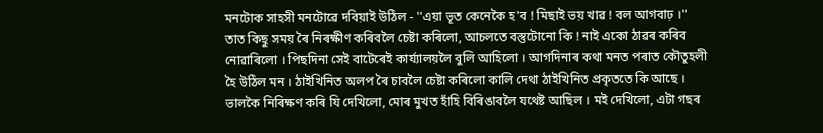মনটোক সাহসী মনটোৱে দবিয়াই উঠিল - ''এয়া ভূত কেনেকৈ হ'ব ! মিছাই ভয় খাৱ ! বল আগবাঢ় ।'' তাত কিছু সময় ৰৈ নিৰক্ষীণ কৰিবলৈ চেষ্টা কৰিলো, আচলতে বস্তুটোনো কি ! নাই একো ঠাৱৰ কৰিব নোৱাৰিলো । পিছদিনা সেই বাটেৰেই কাৰ্য্যালয়লৈ বুলি আহিলো । আগদিনাৰ কথা মনত পৰাত কৌতুহলী হৈ উঠিল মন । ঠাইখিনিত অলপ ৰৈ চাবলৈ চেষ্টা কৰিলো কালি দেথা ঠাইখিনিত প্ৰকৃততে কি আছে । ভালকৈ নিৰিক্ষণ কৰি যি দেখিলো, মোৰ মুখত হাঁহি বিৰিঙাবলৈ যথেষ্ট আছিল । মই দেখিলো, এটা গছৰ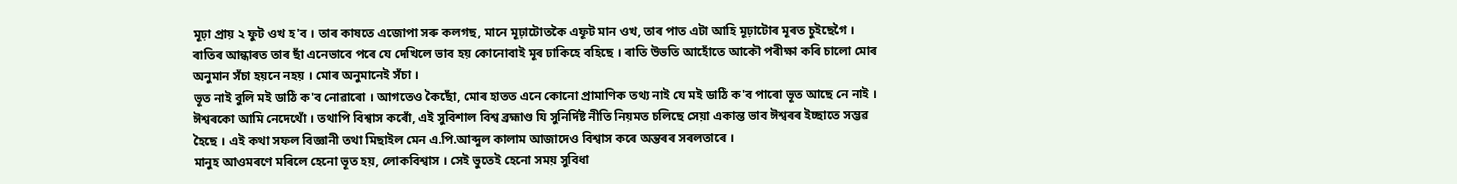মূঢ়া প্ৰায় ২ ফুট ওখ হ'ব । তাৰ কাষতে এজোপা সৰু কলগছ, মানে মূঢ়াটোতকৈ এফূট মান ওখ, তাৰ পাত এটা আহি মূঢ়াটোৰ মূৰত চুইছেগৈ । ৰাতিৰ আন্ধাৰত তাৰ ছাঁ এনেভাবে পৰে যে দেখিলে ভাব হয় কোনোবাই মূৰ ঢাকিহে বহিছে । ৰাতি উভতি আহোঁতে আকৌ পৰীক্ষা কৰি চালো মোৰ অনুমান সঁচা হয়নে নহয় । মোৰ অনুমানেই সঁচা ।
ভূত নাই বুলি মই ডাঠি ক'ব নোৱাৰো । আগতেও কৈছোঁ, মোৰ হাতত এনে কোনো প্ৰামাণিক তথ্য নাই যে মই ডাঠি ক'ব পাৰো ভূত আছে নে নাই । ঈশ্বৰকো আমি নেদেথোঁ । তথাপি বিশ্বাস কৰোঁ, এই সুবিশাল বিশ্ব ব্ৰহ্মাণ্ড যি সুনিৰ্দিষ্ট নীতি নিয়মত চলিছে সেয়া একান্ত ভাব ঈশ্বৰৰ ইচ্ছাতে সম্ভৱ হৈছে । এই কথা সফল বিজ্ঞানী তথা মিছাইল মেন এ.পি.আব্দুল কালাম আজাদেও বিশ্বাস কৰে অন্তৰৰ সৰলতাৰে ।
মানুহ আওমৰণে মৰিলে হেনো ভূত হয়, লোকবিশ্বাস । সেই ভুতেই হেনো সময় সুবিধা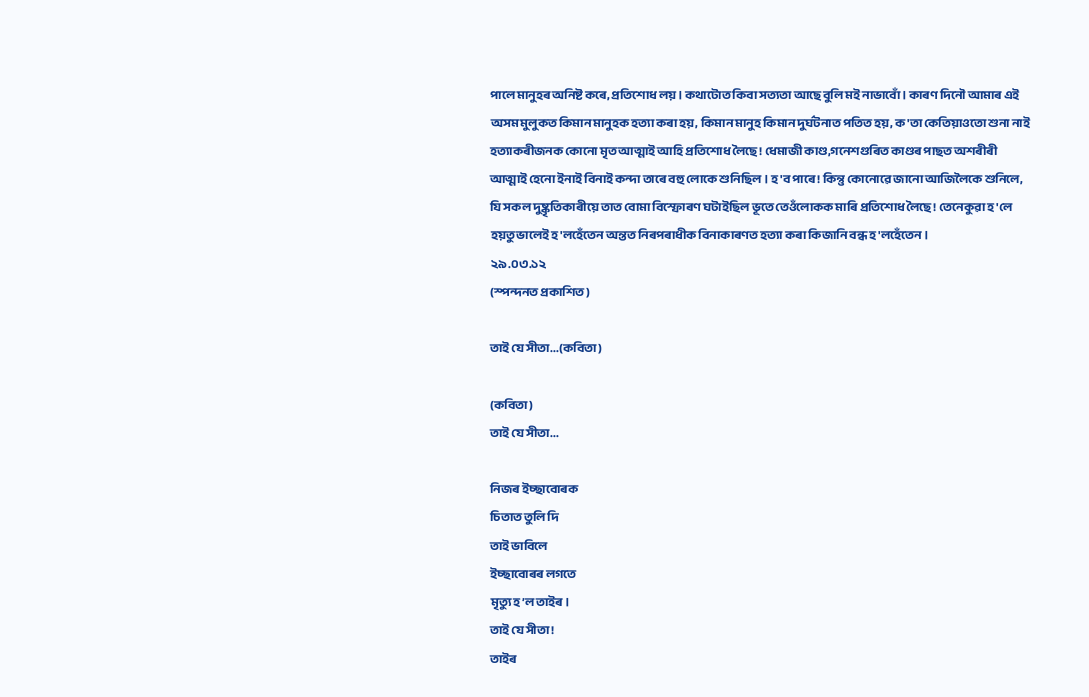পালে মানুহৰ অনিষ্ট কৰে, প্ৰতিশোধ লয় । কথাটোত কিবা সত্যতা আছে বুলি মই নাভাবোঁ । কাৰণ দিনৌ আমাৰ এই অসম মুলুকত কিমান মানুহক হত্যা কৰা হয়, কিমান মানুহ কিমান দুৰ্ঘটনাত পতিত হয়, ক'তা কেতিয়াওতো শুনা নাই হত্যাকৰীজনক কোনো মৃত আত্মাই আহি প্ৰতিশোধ লৈছে ! ধেমাজী কাণ্ড,গনেশগুৰিত কাণ্ডৰ পাছত অশৰীৰী আত্মাই হেনো ইনাই বিনাই কন্দা তাৰে বহু লোকে শুনিছিল । হ'ব পাৰে ! কিন্তু কোনোৱে জানো আজিলৈকে শুনিলে, যি সকল দুষ্কৃতিকাৰীয়ে তাত বোমা বিস্ফোৰণ ঘটাইছিল ভূতে তেওঁলোকক মাৰি প্ৰতিশোধ লৈছে ! তেনেকুৱা হ'লে হয়তু ভালেই হ'লহেঁতেন অন্তত নিৰপৰাধীক বিনাকাৰণত হত্যা কৰা কিজানি বন্ধ হ'লহেঁতেন ।
২৯.০৩.১২
(স্পন্দনত প্ৰকাশিত)

তাই যে সীতা...(কবিতা)

(কবিতা)
তাই যে সীতা...

নিজৰ ইচ্ছাবোৰক
চিতাত তুলি দি
তাই ভাবিলে
ইচ্ছাবোৰৰ লগতে
মৃত্যু হ’ল তাইৰ ।
তাই যে সীতা !
তাইৰ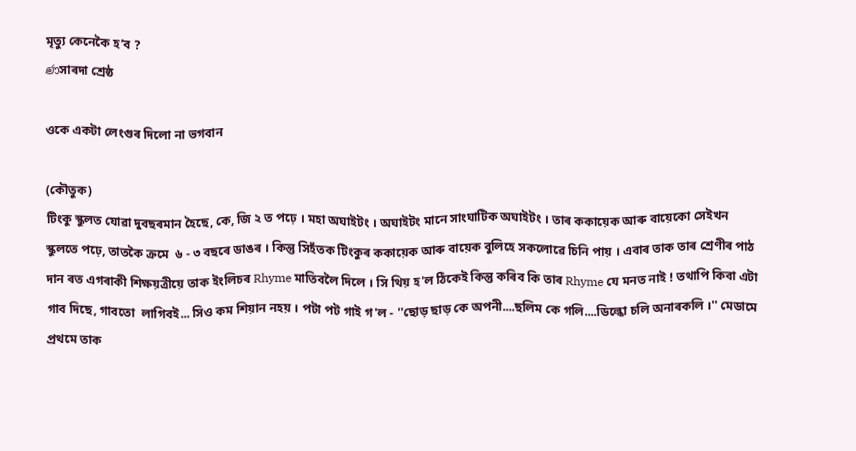মৃত্যু কেনেকৈ হ’ব ?
ණসাৰদা শ্ৰেষ্ঠ

ওকে একটা লেংগুৰ দিলো না ভগবান

(কৌতুক)
টিংকু স্কুলত যোৱা দুবছৰমান হৈছে, কে, জি ২ ত পঢ়ে । মহা অঘাইটং । অঘাইটং মানে সাংঘাটিক অঘাইটং । তাৰ ককায়েক আৰু বায়েকো সেইখন স্কুলতে পঢ়ে, তাতকৈ ক্ৰমে  ৬ - ৩ বছৰে ডাঙৰ । কিন্তু সিহঁতক টিংকুৰ ককায়েক আৰু বায়েক বুলিহে সকলোৱে চিনি পায় । এবাৰ তাক তাৰ শ্ৰেণীৰ পাঠ দান ৰত এগৰাকী শিক্ষয়ত্ৰীয়ে তাক ইংলিচৰ Rhyme মাতিবলৈ দিলে । সি থিয় হ'ল ঠিকেই কিন্তু কৰিব কি তাৰ Rhyme যে মনত নাই ! তথাপি কিবা এটা গাব দিছে, গাবতো  লাগিবই... সিও কম শিয়ান নহয় । পটা পট গাই গ'ল - ''ছোড় ছাড় কে অপনী....ছলিম কে গলি....ডিল্কো চলি অনাৰকলি ।'' মেডামে প্ৰথমে তাক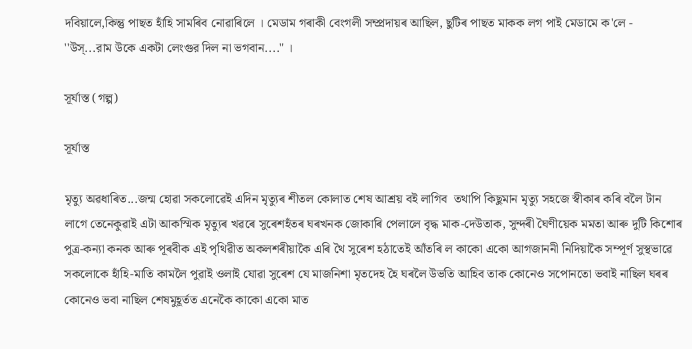দবিয়ালে,কিন্তু পাছত হাঁহি সামৰিব নোৱাৰিলে । মেডাম গৰাকী বেংগলী সম্প্ৰদায়ৰ আছিল, ছুটিৰ পাছত মাকক লগ পাই মেডামে ক'লে - ''উস্...রাম উকে একটা লেংগুর দিল না ভগবান...." ।

সূৰ্যাস্ত (গল্প)

সূৰ্যাস্ত

মৃত্যু অৱধাৰিত...জন্ম হোৱা সকলোৱেই এদিন মৃত্যুৰ শীতল কোলাত শেষ আশ্ৰয় বই লাগিব  তথাপি কিছুমান মৃত্যু সহজে স্বীকাৰ কৰি বলৈ টান লাগে তেনেকুৱাই এটা আকস্মিক মৃত্যুৰ খৱৰে সুৰেশহঁতৰ ঘৰখনক জোকাৰি পেলালে বৃদ্ধ মাক-দেউতাক, সুন্দৰী ঘৈণীয়েক মমতা আৰু দুটি কিশোৰ পুত্ৰ-কন্যা কনক আৰু পূৰবীক এই পৃথিৱীত অকলশৰীয়াকৈ এৰি থৈ সুৰেশ হঠাতেই আঁতৰি ল কাকো একো আগজাননী নিদিয়াকৈ সম্পূৰ্ণ সুস্থভাৱে সকলোকে হাঁহি-মাতি কামলৈ পুৱাই ওলাই যোৱা সুৰেশ যে মাজনিশা মৃতদেহ হৈ ঘৰলৈ উভতি আহিব তাক কোনেও সপোনতো ভবাই নাছিল ঘৰৰ কোনেও ভবা নাছিল শেষমুহূৰ্তত এনেকৈ কাকো একো মাত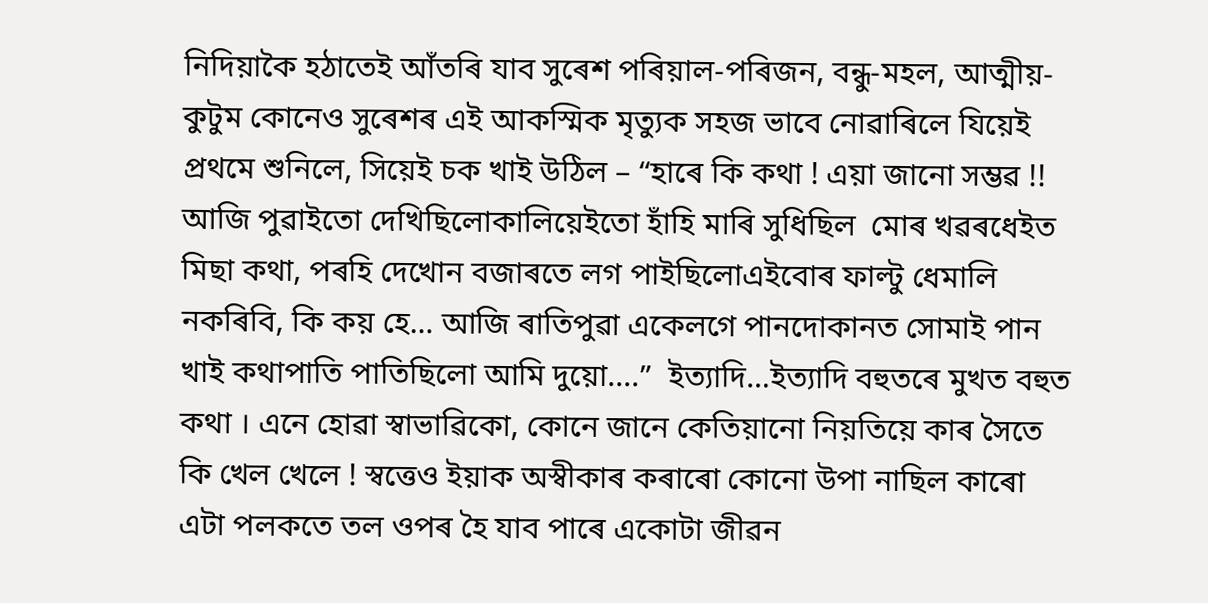নিদিয়াকৈ হঠাতেই আঁতৰি যাব সুৰেশ পৰিয়াল-পৰিজন, বন্ধু-মহল, আত্মীয়-কুটুম কোনেও সুৰেশৰ এই আকস্মিক মৃত্যুক সহজ ভাবে নোৱাৰিলে যিয়েই প্ৰথমে শুনিলে, সিয়েই চক খাই উঠিল – “হাৰে কি কথা ! এয়া জানো সম্ভৱ !! আজি পুৱাইতো দেখিছিলোকালিয়েইতো হাঁহি মাৰি সুধিছিল  মোৰ খৱৰধেইত  মিছা কথা, পৰহি দেখোন বজাৰতে লগ পাইছিলোএইবোৰ ফাল্টু ধেমালি নকৰিবি, কি কয় হে… আজি ৰাতিপুৱা একেলগে পানদোকানত সোমাই পান খাই কথাপাতি পাতিছিলো আমি দুয়ো....”  ইত্যাদি…ইত্যাদি বহুতৰে মুখত বহুত কথা । এনে হোৱা স্বাভাৱিকো, কোনে জানে কেতিয়ানো নিয়তিয়ে কাৰ সৈতে কি খেল খেলে ! স্বত্তেও ইয়াক অস্বীকাৰ কৰাৰো কোনো উপা নাছিল কাৰো এটা পলকতে তল ওপৰ হৈ যাব পাৰে একোটা জীৱন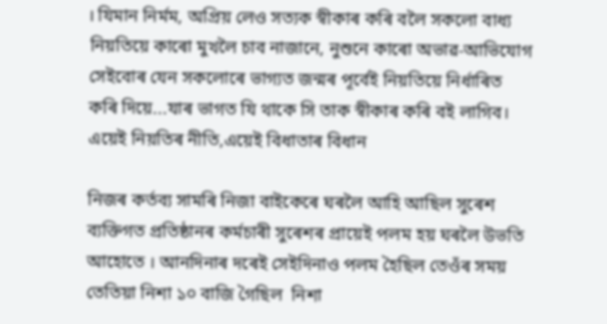। যিমান নিৰ্মম, অপ্ৰিয় লেও সত্যক স্বীকাৰ কৰি বলৈ সকলো বাধ্য নিয়তিয়ে কাৰো মুখলৈ চাব নাজানে, নুশুনে কাৰো অভাৱ-আভিযোগ সেইবোৰ যেন সকলোৰে ভাগ্যত জন্মৰ পূৰ্বেই নিয়তিয়ে নিৰ্ধাৰিত কৰি দিয়ে...যাৰ ভাগত যি থাকে সি তাক স্বীকাৰ কৰি বই লাগিব। এয়েই নিয়তিৰ নীতি,এয়েই বিধাতাৰ বিধান

নিজৰ কৰ্তব্য সামৰি নিজা বাইকেৰে ঘৰলৈ আহি আছিল সুৰেশ ব্যক্তিগত প্ৰতিষ্ঠানৰ কৰ্মচাৰী সুৰেশৰ প্ৰায়েই পলম হয় ঘৰলৈ উভতি আহোতে । আনদিনাৰ দৰেই সেইদিনাও পলম হৈছিল তেওঁৰ সময় তেতিয়া নিশা ১০ বাজি গৈছিল  নিশা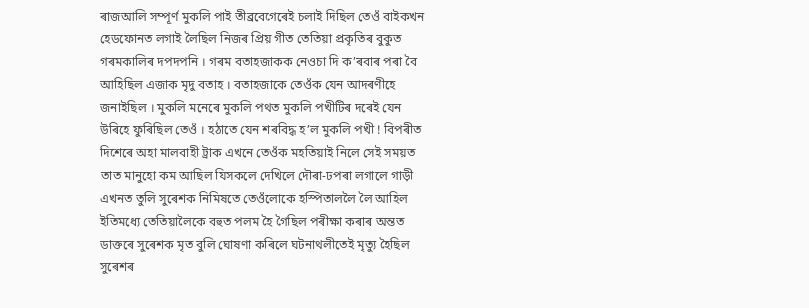ৰাজআলি সম্পূৰ্ণ মুকলি পাই তীব্ৰবেগেৰেই চলাই দিছিল তেওঁ বাইকখন হেডফোনত লগাই লৈছিল নিজৰ প্ৰিয় গীত তেতিয়া প্ৰকৃতিৰ বুকুত গৰমকালিৰ দপদপনি । গৰম বতাহজাকক নেওচা দি ক’ৰবাৰ পৰা বৈ আহিছিল এজাক মৃদু বতাহ । বতাহজাকে তেওঁক যেন আদৰণীহে জনাইছিল । মুকলি মনেৰে মুকলি পথত মুকলি পখীটিৰ দৰেই যেন উৰিহে ফুৰিছিল তেওঁ । হঠাতে যেন শৰবিদ্ধ হ’ল মুকলি পখী ! বিপৰীত দিশেৰে অহা মালবাহী ট্ৰাক এখনে তেওঁক মহতিয়াই নিলে সেই সময়ত তাত মানুহো কম আছিল যিসকলে দেখিলে দৌৰা-ঢপৰা লগালে গাড়ী এখনত তুলি সুৰেশক নিমিষতে তেওঁলোকে হস্পিতাললৈ লৈ আহিল ইতিমধ্যে তেতিয়ালৈকে বহুত পলম হৈ গৈছিল পৰীক্ষা কৰাৰ অন্তত ডাক্তৰে সুৰেশক মৃত বুলি ঘোষণা কৰিলে ঘটনাথলীতেই মৃত্যু হৈছিল সুৰেশৰ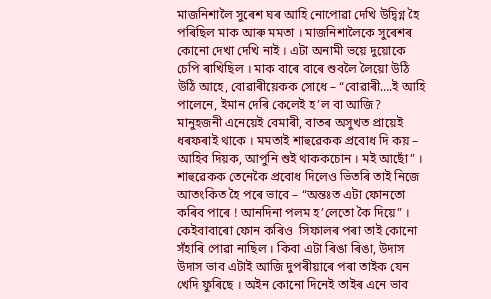মাজনিশালৈ সুৰেশ ঘৰ আহি নোপোৱা দেখি উদ্বিগ্ন হৈ পৰিছিল মাক আৰু মমতা । মাজনিশালৈকে সুৰেশৰ কোনো দেখা দেখি নাই । এটা অনামী ভয়ে দুয়োকে চেপি ৰাখিছিল । মাক বাৰে বাৰে শুবলৈ লৈয়ো উঠি উঠি আহে, বোৱাৰীয়েকক সোধে – “বোৱাৰী….ই আহি পালেনে, ইমান দেৰি কেলেই হ’ল বা আজি? মানুহজনী এনেয়েই বেমাৰী, বাতৰ অসুখত প্ৰায়েই ধৰফৰাই থাকে । মমতাই শাহুৱেকক প্ৰবোধ দি কয় – আহিব দিয়ক, আপুনি শুই থাককচোন । মই আছোঁ” । শাহুৱেকক তেনেকৈ প্ৰবোধ দিলেও ভিতৰি তাই নিজে আতংকিত হৈ পৰে ভাবে – “অন্তঃত এটা ফোনতো কৰিব পাৰে ! আনদিনা পলম হ’লেতো কৈ দিয়ে” । কেইবাবাৰো ফোন কৰিও  সিফালৰ পৰা তাই কোনো সঁহাৰি পোৱা নাছিল । কিবা এটা ৰিঙা ৰিঙা, উদাস উদাস ভাব এটাই আজি দুপৰীয়াৰে পৰা তাইক যেন খেদি ফুৰিছে । অইন কোনো দিনেই তাইৰ এনে ভাব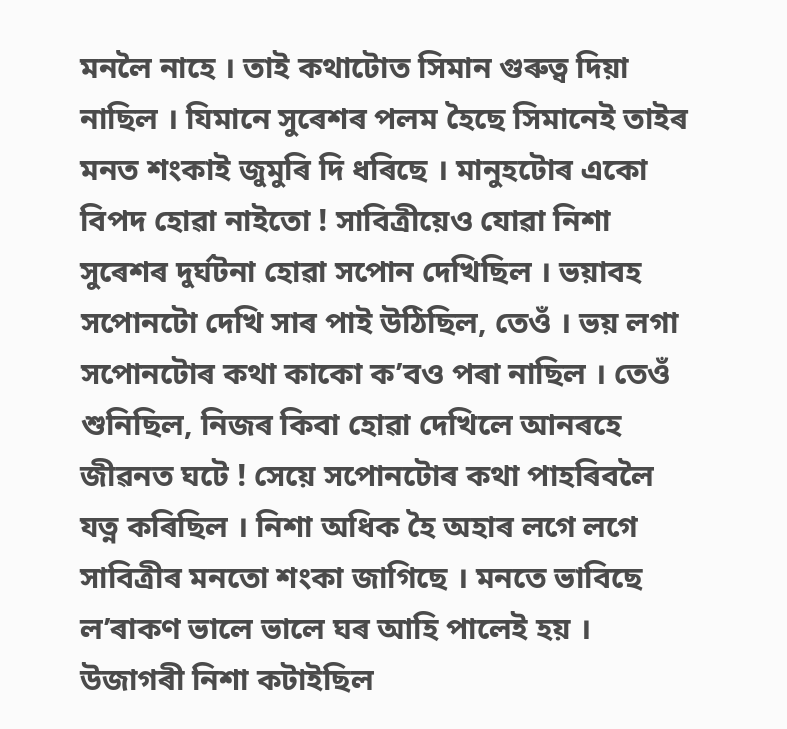মনলৈ নাহে । তাই কথাটোত সিমান গুৰুত্ব দিয়া নাছিল । যিমানে সুৰেশৰ পলম হৈছে সিমানেই তাইৰ মনত শংকাই জুমুৰি দি ধৰিছে । মানুহটোৰ একো বিপদ হোৱা নাইতো ! সাবিত্ৰীয়েও যোৱা নিশা সুৰেশৰ দুৰ্ঘটনা হোৱা সপোন দেখিছিল । ভয়াবহ সপোনটো দেখি সাৰ পাই উঠিছিল, তেওঁ । ভয় লগা সপোনটোৰ কথা কাকো ক’বও পৰা নাছিল । তেওঁ শুনিছিল, নিজৰ কিবা হোৱা দেখিলে আনৰহে জীৱনত ঘটে ! সেয়ে সপোনটোৰ কথা পাহৰিবলৈ যত্ন কৰিছিল । নিশা অধিক হৈ অহাৰ লগে লগে সাবিত্ৰীৰ মনতো শংকা জাগিছে । মনতে ভাবিছে  ল’ৰাকণ ভালে ভালে ঘৰ আহি পালেই হয় । উজাগৰী নিশা কটাইছিল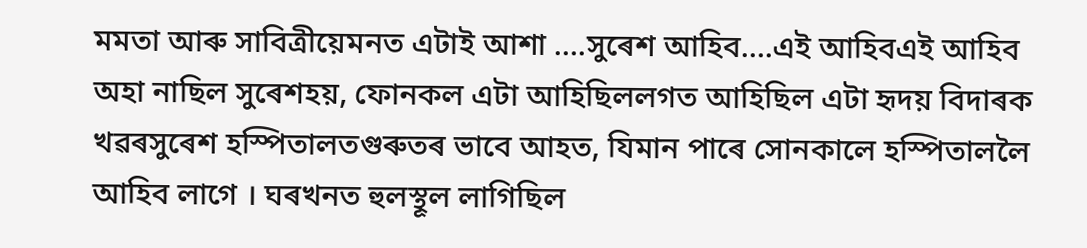মমতা আৰু সাবিত্ৰীয়েমনত এটাই আশা ….সুৰেশ আহিব….এই আহিবএই আহিব  অহা নাছিল সুৰেশহয়, ফোনকল এটা আহিছিললগত আহিছিল এটা হৃদয় বিদাৰক খৱৰসুৰেশ হস্পিতালতগুৰুতৰ ভাবে আহত, যিমান পাৰে সোনকালে হস্পিতাললৈ আহিব লাগে । ঘৰখনত হুলস্থূল লাগিছিল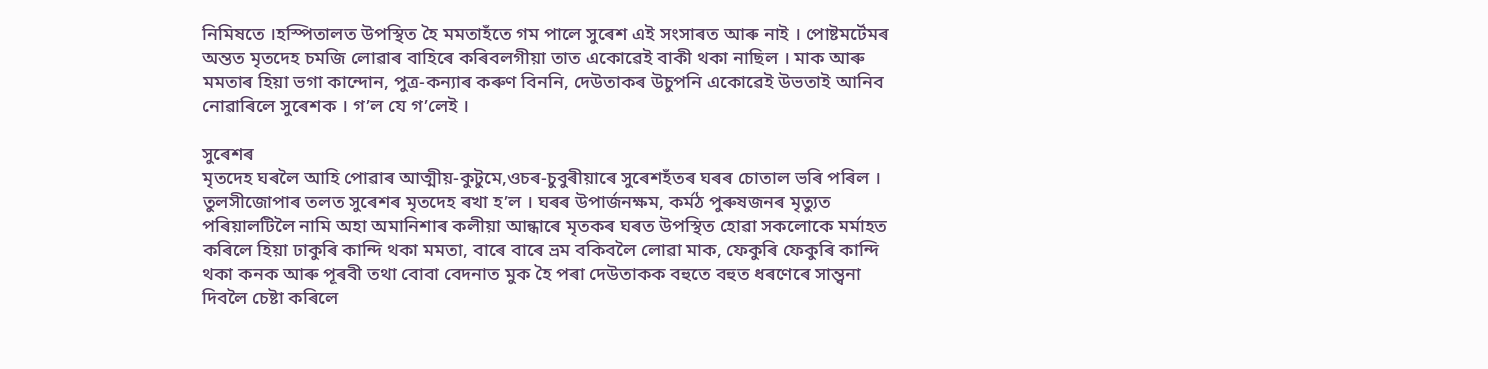নিমিষতে ।হস্পিতালত উপস্থিত হৈ মমতাহঁতে গম পালে সুৰেশ এই সংসাৰত আৰু নাই । পোষ্টমৰ্টেমৰ অন্তত মৃতদেহ চমজি লোৱাৰ বাহিৰে কৰিবলগীয়া তাত একোৱেই বাকী থকা নাছিল । মাক আৰু মমতাৰ হিয়া ভগা কান্দোন, পুত্ৰ-কন্যাৰ কৰুণ বিননি, দেউতাকৰ উচুপনি একোৱেই উভতাই আনিব নোৱাৰিলে সুৰেশক । গ’ল যে গ’লেই ।

সুৰেশৰ
মৃতদেহ ঘৰলৈ আহি পোৱাৰ আত্মীয়-কুটুমে,ওচৰ-চুবুৰীয়াৰে সুৰেশহঁতৰ ঘৰৰ চোতাল ভৰি পৰিল । তুলসীজোপাৰ তলত সুৰেশৰ মৃতদেহ ৰখা হ’ল । ঘৰৰ উপাৰ্জনক্ষম, কৰ্মঠ পুৰুষজনৰ মৃত্যুত পৰিয়ালটিলৈ নামি অহা অমানিশাৰ কলীয়া আন্ধাৰে মৃতকৰ ঘৰত উপস্থিত হোৱা সকলোকে মৰ্মাহত কৰিলে হিয়া ঢাকুৰি কান্দি থকা মমতা, বাৰে বাৰে ভ্ৰম বকিবলৈ লোৱা মাক, ফেকুৰি ফেকুৰি কান্দি থকা কনক আৰু পূৰবী তথা বোবা বেদনাত মুক হৈ পৰা দেউতাকক বহুতে বহুত ধৰণেৰে সান্ত্বনা দিবলৈ চেষ্টা কৰিলে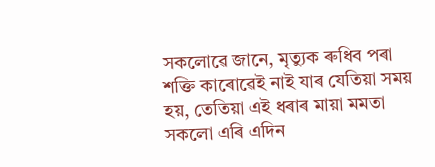সকলোৱে জানে, মৃত্যুক ৰুধিব পৰা শক্তি কাৰোৱেই নাই যাৰ যেতিয়া সময় হয়, তেতিয়া এই ধৰাৰ মায়া মমতা সকলো এৰি এদিন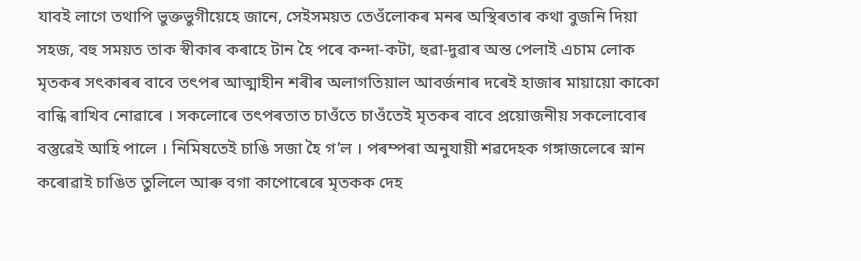যাবই লাগে তথাপি ভুক্তভুগীয়েহে জানে, সেইসময়ত তেওঁলোকৰ মনৰ অস্থিৰতাৰ কথা বুজনি দিয়া সহজ, বহু সময়ত তাক স্বীকাৰ কৰাহে টান হৈ পৰে কন্দা-কটা, হুৱা-দুৱাৰ অন্ত পেলাই এচাম লোক মৃতকৰ সৎকাৰৰ বাবে তৎপৰ আত্মাহীন শৰীৰ অলাগতিয়াল আবৰ্জনাৰ দৰেই হাজাৰ মায়ায়ো কাকো বান্ধি ৰাখিব নোৱাৰে । সকলোৰে তৎপৰতাত চাওঁতে চাওঁতেই মৃতকৰ বাবে প্ৰয়োজনীয় সকলোবোৰ বস্তুৱেই আহি পালে । নিমিষতেই চাঙি সজা হৈ গ’ল । পৰম্পৰা অনুযায়ী শৱদেহক গঙ্গাজলেৰে স্নান কৰোৱাই চাঙিত তুলিলে আৰু বগা কাপোৰেৰে মৃতকক দেহ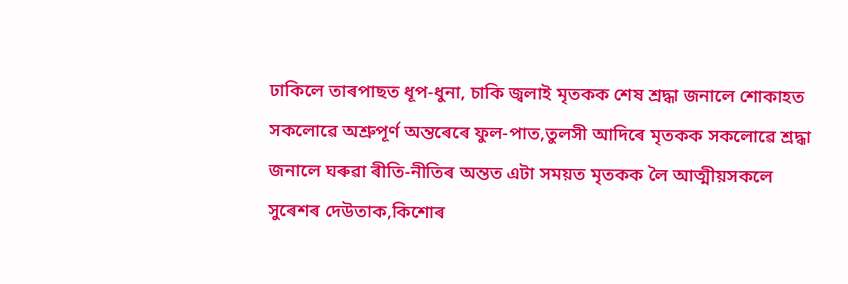ঢাকিলে তাৰপাছত ধূপ-ধুনা, চাকি জ্বলাই মৃতকক শেষ শ্ৰদ্ধা জনালে শোকাহত সকলোৱে অশ্ৰুপূৰ্ণ অন্তৰেৰে ফুল-পাত,তুলসী আদিৰে মৃতকক সকলোৱে শ্ৰদ্ধা জনালে ঘৰুৱা ৰীতি-নীতিৰ অন্তত এটা সময়ত মৃতকক লৈ আত্মীয়সকলে সুৰেশৰ দেউতাক,কিশোৰ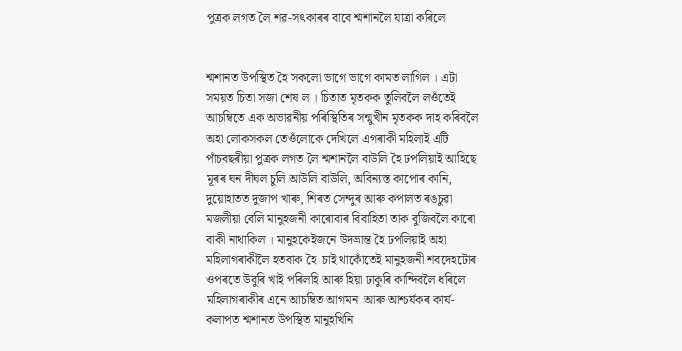পুত্ৰক লগত লৈ শৱ-সৎকাৰৰ বাবে শ্মশানলৈ যাত্ৰা কৰিলে


শ্মশানত উপস্থিত হৈ সকলো ভাগে ভাগে কামত লাগিল । এটা সময়ত চিতা সজা শেষ ল । চিতাত মৃতকক তুলিবলৈ লওঁতেই আচম্বিতে এক অভাৱনীয় পৰিস্থিতিৰ সন্মুখীন মৃতকক দাহ কৰিবলৈ অহা লোকসকল তেওঁলোকে দেখিলে এগৰাকী মহিলাই এটি পাঁচবছৰীয়া পুত্ৰক লগত লৈ শ্মশানলৈ বাউলি হৈ ঢপলিয়াই আহিছে মূৰৰ ঘন দীঘল চুলি আউলি বাউলি, অবিন্যস্ত কাপোৰ কানি, দুয়োহাতত দুজাপ খাৰু, শিৰত সেন্দুৰ আৰু কপালত ৰঙচুৱা মজলীয়া বেলি মানুহজনী কাৰোবাৰ বিবাহিতা তাক বুজিবলৈ কাৰো বাকী নাথাকিল । মানুহকেইজনে উদভ্ৰান্ত হৈ ঢপলিয়াই অহা মহিলাগৰাকীলৈ হতবাক হৈ  চাই থাকোঁতেই মানুহজনী শবদেহটোৰ ওপৰতে উবুৰি খাই পৰিলহি আৰু হিয়া ঢাকুৰি কান্দিবলৈ ধৰিলে মহিলাগৰাকীৰ এনে আচম্বিত আগমন  আৰু আশ্চৰ্যকৰ কাৰ্য-কলাপত শ্মশানত উপস্থিত মানুহখিনি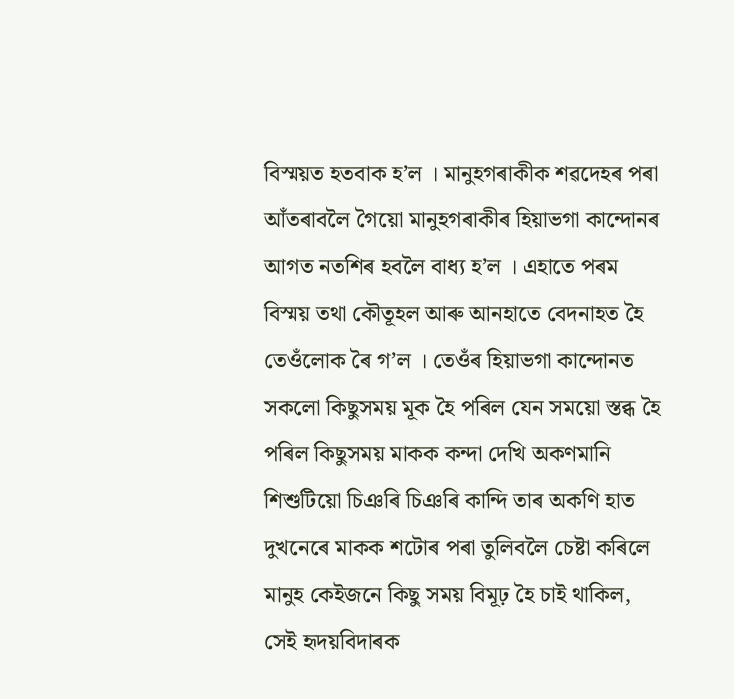বিস্ময়ত হতবাক হ’ল । মানুহগৰাকীক শৱদেহৰ পৰা আঁতৰাবলৈ গৈয়ো মানুহগৰাকীৰ হিয়াভগা কান্দোনৰ আগত নতশিৰ হবলৈ বাধ্য হ’ল । এহাতে পৰম বিস্ময় তথা কৌতূহল আৰু আনহাতে বেদনাহত হৈ তেওঁলোক ৰৈ গ’ল । তেওঁৰ হিয়াভগা কান্দোনত সকলো কিছুসময় মূক হৈ পৰিল যেন সময়ো স্তব্ধ হৈ পৰিল কিছুসময় মাকক কন্দা দেখি অকণমানি শিশুটিয়ো চিঞৰি চিঞৰি কান্দি তাৰ অকণি হাত দুখনেৰে মাকক শটোৰ পৰা তুলিবলৈ চেষ্টা কৰিলে মানুহ কেইজনে কিছু সময় বিমূঢ় হৈ চাই থাকিল, সেই হৃদয়বিদাৰক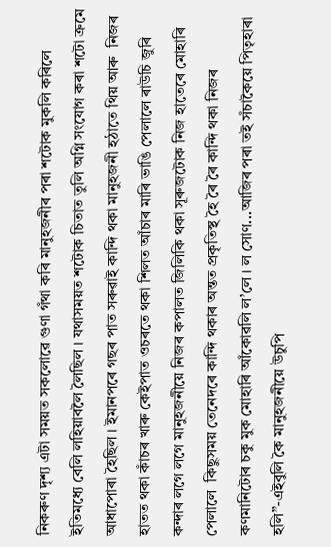নিকৰুণ দৃশ্য এটা সময়ত সকলোৱে গুণা গঁথা কৰি মানুহজনীৰ পৰা শটোক মুকলি কৰিলে ইতিমধ্যে বেলি লহিয়াবলৈ লৈছিল । যথাসময়ত শটোক চিতাত তুলি অগ্নি সংযোগ কৰা শটো ক্ৰমে আধাপোৰা হৈছিল । ইমানপৰে গছৰ পাত সৰুৱাই কান্দি থকা মানুহজনী হঠাতে থিয় আৰু  নিজৰ হাতত থকা কাঁচৰ খাৰু কেইপাত ওচৰতে থকা শিলত আঁচাৰ মাৰি ভাঙি পেলালে ৰাউচি জুৰি কন্দাৰ লগে লগে মানুহজনীয়ে নিজৰ কপালত জিলিকি থকা সূৰুজটোক নিজ হাতেৰে মোহাৰি পেলালে  কিছুসময় তেনেদৰে কান্দি থকাৰ অন্তত প্ৰকৃতিস্থ হৈ ৰৈ ৰৈ কান্দি থকা নিজৰ কণমানিটোৰ চকু মুক মোহাৰি আঁকোৱলি ল’লে । ল সোণ...আজিৰ পৰা তই সঁচাকৈয়ে পিতৃহাৰা হলি”-এইবুলি কৈ মানুহজনীয়ে উচুপি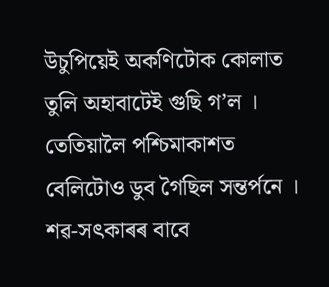উচুপিয়েই অকণিটোক কোলাত তুলি অহাবাটেই গুছি গ’ল । তেতিয়ালৈ পশ্চিমাকাশত বেলিটোও ডুব গৈছিল সন্তৰ্পনে । শৱ-সৎকাৰৰ বাবে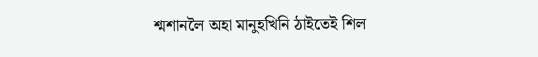শ্মশানলৈ অহা মানুহখিনি ঠাইতেই শিল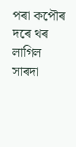পৰা কপৌৰ দৰে থৰ লাগিল
সাৰদা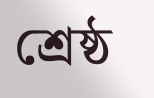শ্ৰেষ্ঠ